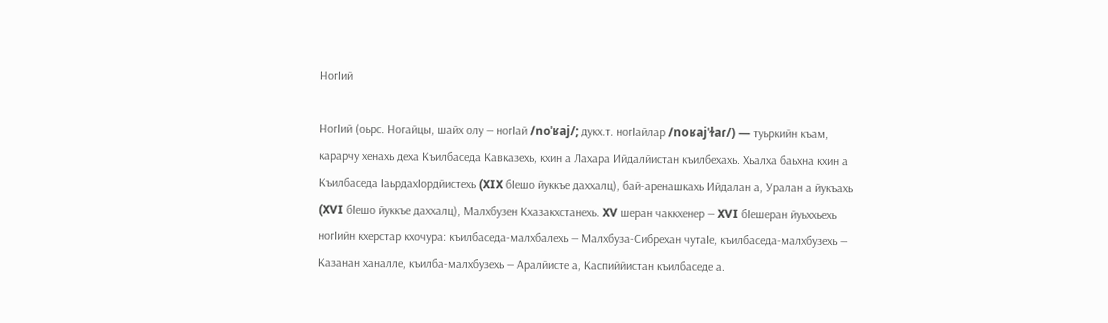НогӀий

НогӀий (оьрс. Ногайцы, шайх олу — ногӀай /noˈʁaj/; дукх.т. ногӀайлар /noʁajˈɫaɾ/) — туьркийн къам, карарчу хенахь деха Къилбаседа Кавказехь, кхин а Лахара Ийдалйистан къилбехахь. Хьалха баьхна кхин а Къилбаседа ӀаьрдахӀордйистехь (XIX бӀешо йуккъе даххалц), бай-аренашкахь Ийдалан а, Уралан а йукъахь (XVI бӀешо йуккъе даххалц), Малхбузен Кхазакхстанехь. XV шеран чаккхенер — XVI бӀешеран йуьххьехь ногӀийн кхерстар кхочура: къилбаседа-малхбалехь — Малхбуза-Сибрехан чутаӀе, къилбаседа-малхбузехь — Казанан ханалле, къилба-малхбузехь — Аралйисте а, Каспиййистан къилбаседе а.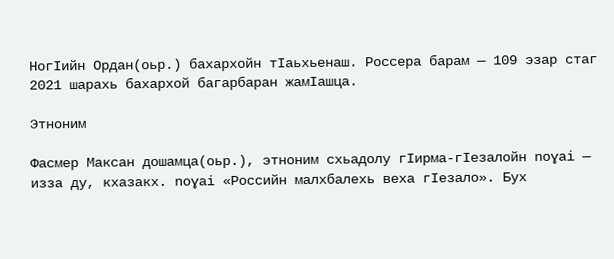НогӀийн Ордан(оьр.) бахархойн тӀаьхьенаш. Россера барам — 109 эзар стаг 2021 шарахь бахархой багарбаран жамӀашца.

Этноним

Фасмер Максан дошамца(оьр.), этноним схьадолу гӀирма-гӀезалойн nоɣаi — изза ду, кхазакх. nоɣаi «Российн малхбалехь веха гӀезало». Бух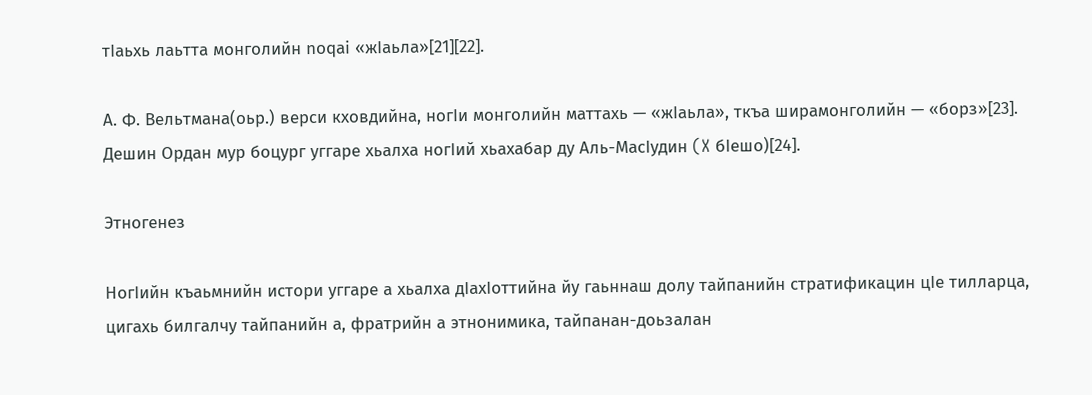тӀаьхь лаьтта монголийн nоqаi «жӀаьла»[21][22].

А. Ф. Вельтмана(оьр.) верси кховдийна, ногӀи монголийн маттахь — «жӀаьла», ткъа ширамонголийн — «борз»[23]. Дешин Ордан мур боцург уггаре хьалха ногӀий хьахабар ду Аль-МасӀудин (X бӀешо)[24].

Этногенез

НогӀийн къаьмнийн истори уггаре а хьалха дӀахӀоттийна йу гаьннаш долу тайпанийн стратификацин цӀе тилларца, цигахь билгалчу тайпанийн а, фратрийн а этнонимика, тайпанан-доьзалан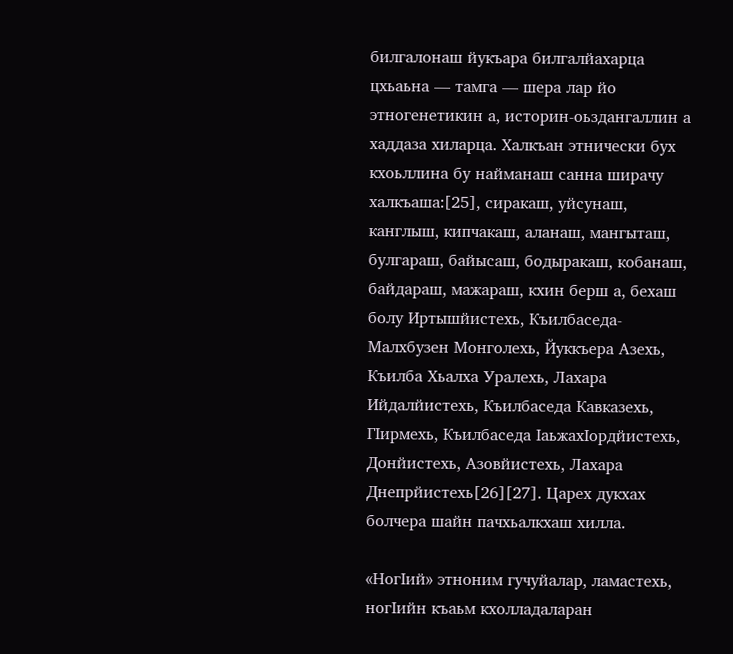билгалонаш йукъара билгалйахарца цхьаьна — тамга — шера лар йо этногенетикин а, историн-оьздангаллин а хаддаза хиларца. Халкъан этнически бух кхоьллина бу найманаш санна ширачу халкъаша:[25], сиракаш, уйсунаш, канглыш, кипчакаш, аланаш, мангыташ, булгараш, байысаш, бодыракаш, кобанаш, байдараш, мажараш, кхин берш а, бехаш болу Иртышйистехь, Къилбаседа-Малхбузен Монголехь, Йуккъера Азехь, Къилба Хьалха Уралехь, Лахара Ийдалйистехь, Къилбаседа Кавказехь, ГӀирмехь, Къилбаседа ӀаьжахӀордйистехь, Донйистехь, Азовйистехь, Лахара Днепрйистехь[26][27]. Царех дукхах болчера шайн пачхьалкхаш хилла.

«НогӀий» этноним гучуйалар, ламастехь, ногӀийн къаьм кхолладаларан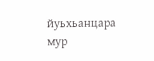йуьхьанцара мур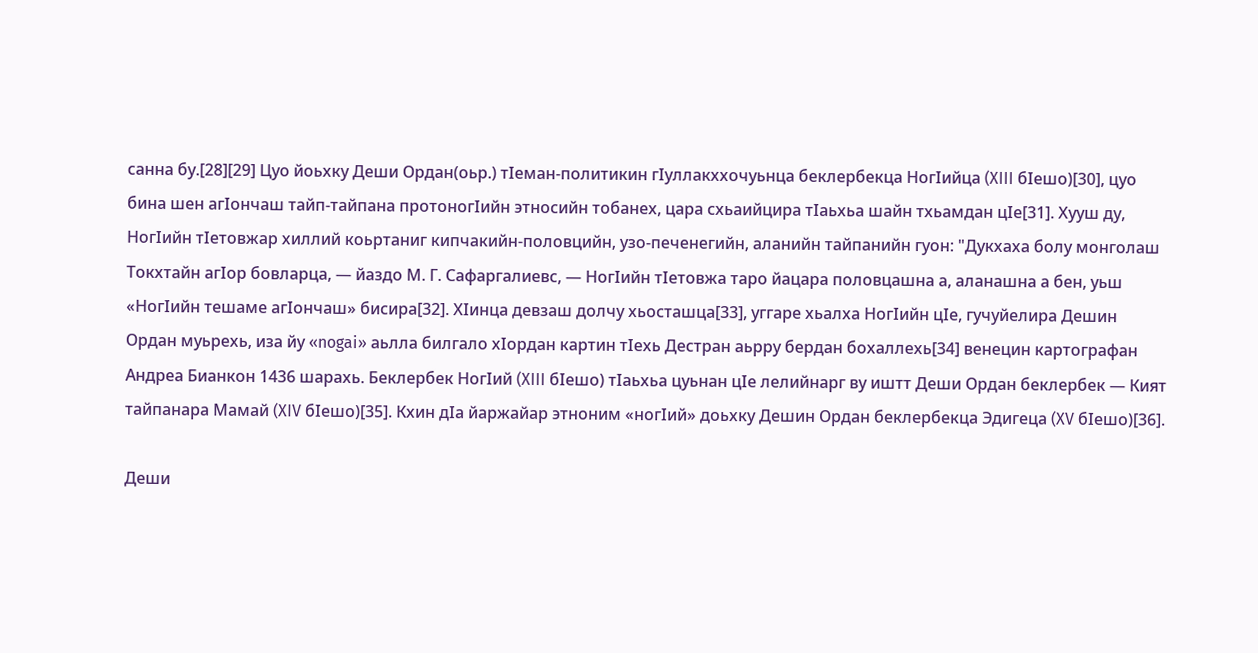санна бу.[28][29] Цуо йоьхку Деши Ордан(оьр.) тӀеман-политикин гӀуллакххочуьнца беклербекца НогӀийца (XIII бӀешо)[30], цуо бина шен агӀончаш тайп-тайпана протоногӀийн этносийн тобанех, цара схьаийцира тӀаьхьа шайн тхьамдан цӀе[31]. Хууш ду, НогӀийн тӀетовжар хиллий коьртаниг кипчакийн-половцийн, узо-печенегийн, аланийн тайпанийн гуон: "Дукхаха болу монголаш Токхтайн агӀор бовларца, — йаздо М. Г. Сафаргалиевс, — НогӀийн тӀетовжа таро йацара половцашна а, аланашна а бен, уьш «НогӀийн тешаме агӀончаш» бисира[32]. ХӀинца девзаш долчу хьосташца[33], уггаре хьалха НогӀийн цӀе, гучуйелира Дешин Ордан муьрехь, иза йу «nogai» аьлла билгало хӀордан картин тӀехь Дестран аьрру бердан бохаллехь[34] венецин картографан Андреа Бианкон 1436 шарахь. Беклербек НогӀий (XIII бӀешо) тӀаьхьа цуьнан цӀе лелийнарг ву иштт Деши Ордан беклербек — Кият тайпанара Мамай (XIV бӀешо)[35]. Кхин дӀа йаржайар этноним «ногӀий» доьхку Дешин Ордан беклербекца Эдигеца (XV бӀешо)[36].

Деши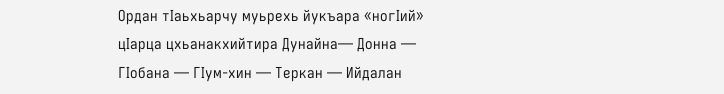Ордан тӀаьхьарчу муьрехь йукъара «ногӀий» цӀарца цхьанакхийтира Дунайна— Донна — ГӀобана — ГӀум-хин — Теркан — Ийдалан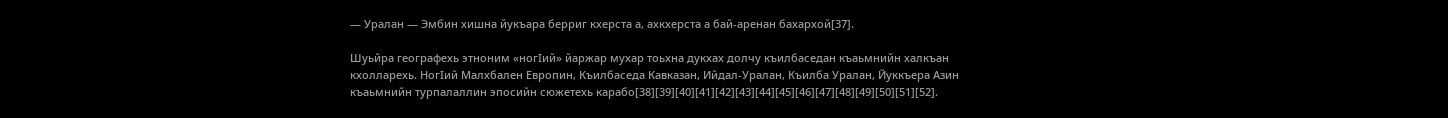— Уралан — Эмбин хишна йукъара берриг кхерста а, ахкхерста а бай-аренан бахархой[37].

Шуьйра географехь этноним «ногӀий» йаржар мухар тоьхна дукхах долчу къилбаседан къаьмнийн халкъан кхолларехь. НогӀий Малхбален Европин, Къилбаседа Кавказан, Ийдал-Уралан, Къилба Уралан, Йуккъера Азин къаьмнийн турпалаллин эпосийн сюжетехь карабо[38][39][40][41][42][43][44][45][46][47][48][49][50][51][52].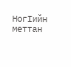НогӀийн меттан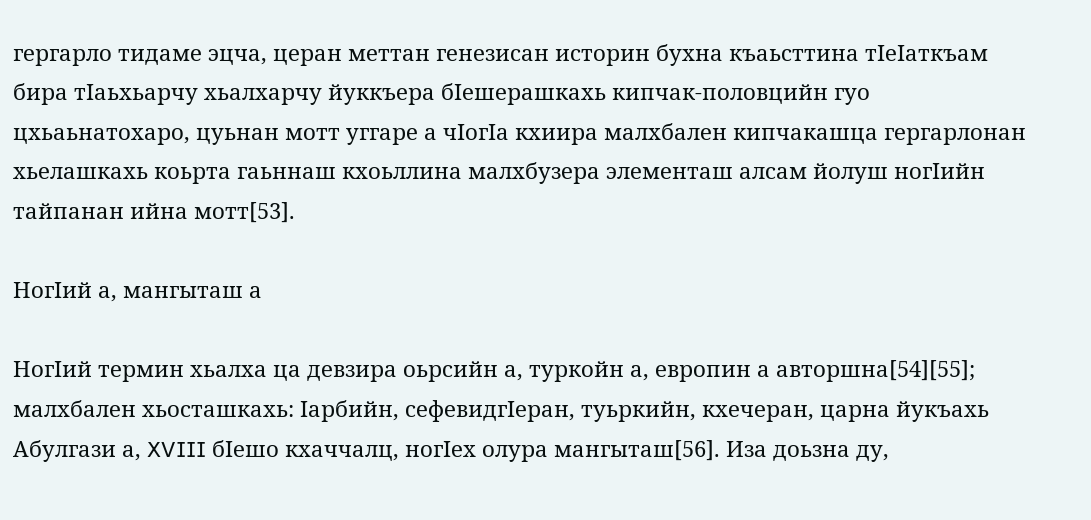гергарло тидаме эцча, церан меттан генезисан историн бухна къаьсттина тӀеӀаткъам бира тӀаьхьарчу хьалхарчу йуккъера бӀешерашкахь кипчак-половцийн гуо цхьаьнатохаро, цуьнан мотт уггаре а чӀогӀа кхиира малхбален кипчакашца гергарлонан хьелашкахь коьрта гаьннаш кхоьллина малхбузера элементаш алсам йолуш ногӀийн тайпанан ийна мотт[53].

НогӀий а, мангыташ а

НогӀий термин хьалха ца девзира оьрсийн а, туркойн а, европин а авторшна[54][55]; малхбален хьосташкахь: Ӏарбийн, сефевидгӀеран, туьркийн, кхечеран, царна йукъахь Абулгази а, XVIII бӀешо кхаччалц, ногӀех олура мангыташ[56]. Иза доьзна ду,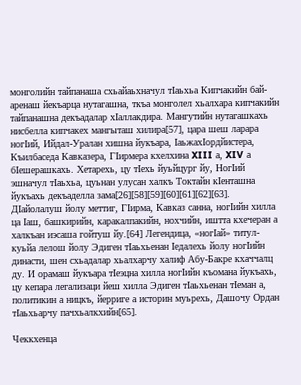монголийн тайпанаша схьайаьхначул тӀаьхьа Кипчакийн бай-аренаш йекъарца нутагашна, ткъа монголел хьалхара кипчакийн тайпанашна декъадалар хӀаллакдира. Мангутийн нутагашкахь нисбелла кипчакех мангыташ хилира[57], цара шеш ларара ногӀий, Ийдал-Уралан хишна йукъара, ӀаьжахӀордйистера, Къилбаседа Кавказера, ГӀирмера кхелхина XIII а, XIV а бӀешерашкахь. Хетарехь, цу тӀехь йуьйцург йу, НогӀий эшначул тӀаьхьа, цуьнан улусан халкъ Токтайн кӀенташна йукъахь декъаделла зама[26][58][59][60][61][62][63]. ДӀайолалуш йолу меттиг, ГӀирма, Кавказ санна, ногӀийн хилла ца Ӏаш, башкирийн, каракалпакийн, нохчийн, иштта кхечеран а халкъан иэсаша гойтуш йу.[64] Легендица, «ногӀай» титул-куьйа лелош йолу Эдиген тӀаьхьенан Ӏедалехь йолу ногӀийн династи, шен схьадалар хьалхарчу халиф Абу-Бакре кхаччалц ду. И орамаш йукъара тӀеэцна хилла ногӀийн къомана йукъахь, цу кепара легализаци йеш хилла Эдиген тӀаьхьенан тӀеман а, политикин а ницкъ, йерриге а историн муьрехь, Дашочу Ордан тӀаьхьарчу пачхьалкхийн[65].

Чеккхенца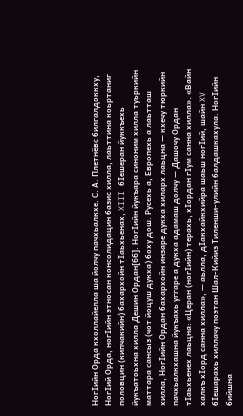НогӀийн Орда кхоллайелла ша йолчу пачхьалкхе. С. А. Плетнёвс билгалдоккху, НогӀий Орда, ногӀийн этносан консолидацин базис хилла, лаьттина коьртаниг половцин (кипчакийн) бахархойн тӀаьхьенах, XIII бӀешеран йуккъехь йукъатоьхна хилла Дешин Ордан[66]. НогӀийн йукъара синоним хилла туьркийн маттара сансыз (чот йоцуш дукха) боху дош. Русехь а, Европехь а лаьтташ хилла, НогӀийн Ордан бахархойн инзаре дукха хиларх лаьцна — кхечу тюркийн пачхьалкхашна йукъахь уггаре а дукха адамаш долчу — Дашочу Ордан тӀаьхьенех лаьцна: «Церан (ногӀийн) терахь, хӀордан гӀум санна хилла». «Вайн халкъ хӀорд санна хилла», — аьлла, дӀакхайкхийра шаьш ногӀий, шайн XV бӀешарахь хиллачу поэтан Шал-Кийиз Тиленши-улийн балдашкахула. НогӀийн бийшна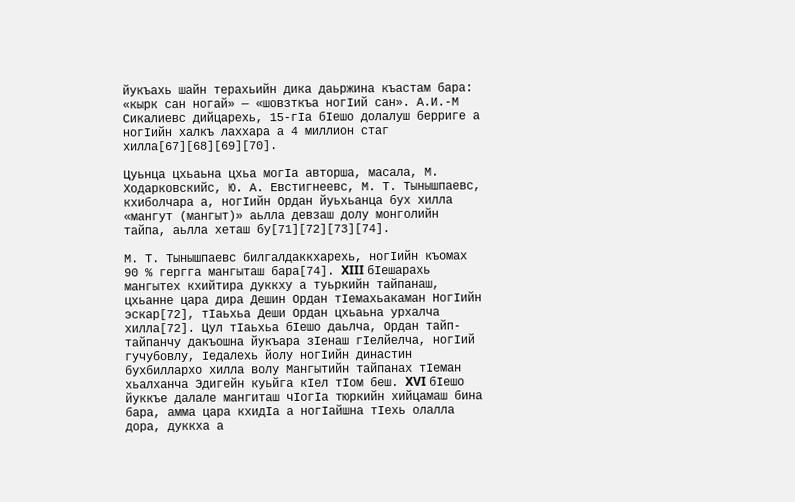йукъахь шайн терахьийн дика даьржина къастам бара: «кырк сан ногай» — «шовзткъа ногӀий сан». А.И.-М Сикалиевс дийцарехь, 15-гӀа бӀешо долалуш берриге а ногӀийн халкъ лаххара а 4 миллион стаг хилла[67][68][69][70].

Цуьнца цхьаьна цхьа могӀа авторша, масала, М. Ходарковскийс, Ю. А. Евстигнеевс, М. Т. Тынышпаевс, кхиболчара а, ногӀийн Ордан йуьхьанца бух хилла «мангут (мангыт)» аьлла девзаш долу монголийн тайпа, аьлла хеташ бу[71][72][73][74].

М. Т. Тынышпаевс билгалдаккхарехь, ногӀийн къомах 90 % гергга мангыташ бара[74]. XIII бӀешарахь мангытех кхийтира дуккху а туьркийн тайпанаш, цхьанне цара дира Дешин Ордан тӀемахьакаман НогӀийн эскар[72], тӀаьхьа Деши Ордан цхьаьна урхалча хилла[72]. Цул тӀаьхьа бӀешо даьлча, Ордан тайп-тайпанчу дакъошна йукъара зӀенаш гӀелйелча, ногӀий гучубовлу, Ӏедалехь йолу ногӀийн династин бухбиллархо хилла волу Мангытийн тайпанах тӀеман хьалханча Эдигейн куьйга кӀел тӀом беш. XVI бӀешо йуккъе далале мангиташ чӀогӀа тюркийн хийцамаш бина бара, амма цара кхидӀа а ногӀайшна тӀехь олалла дора, дуккха а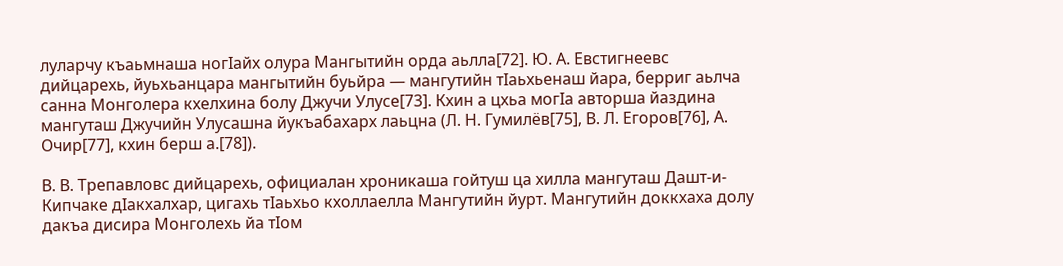луларчу къаьмнаша ногӀайх олура Мангытийн орда аьлла[72]. Ю. А. Евстигнеевс дийцарехь, йуьхьанцара мангытийн буьйра — мангутийн тӀаьхьенаш йара, берриг аьлча санна Монголера кхелхина болу Джучи Улусе[73]. Кхин а цхьа могӀа авторша йаздина мангуташ Джучийн Улусашна йукъабахарх лаьцна (Л. Н. Гумилёв[75], В. Л. Егоров[76], А. Очир[77], кхин берш а.[78]).

В. В. Трепавловс дийцарехь, официалан хроникаша гойтуш ца хилла мангуташ Дашт-и-Кипчаке дӀакхалхар, цигахь тӀаьхьо кхоллаелла Мангутийн йурт. Мангутийн доккхаха долу дакъа дисира Монголехь йа тӀом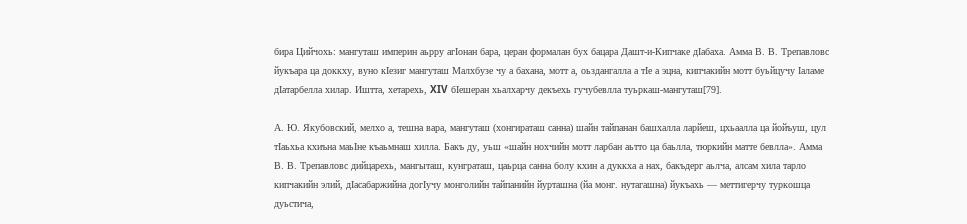бира Цийчохь: мангуташ империн аьрру агӀонан бара, церан формалан бух бацара Дашт-и-Кипчаке дӀабаха. Амма В. В. Трепавловс йукъара ца доккху, вуно кӀезиг мангуташ Малхбузе чу а бахана, мотт а, оьздангалла а тӀе а эцна, кипчакийн мотт буьйцучу Ӏаламе дӀатарбелла хилар. Иштта, хетарехь, XIV бӀешеран хьалхарчу декъехь гучубевлла туьркаш-мангуташ[79].

А. Ю. Якубовский, мелхо а, тешна вара, мангуташ (хонгираташ санна) шайн тайпанан башхалла ларйеш, цхьаалла ца йойъуш, цул тӀаьхьа кхиъна маьӀне къаьмнаш хилла. Бакъ ду, уьш «шайн нохчийн мотт ларбан аьтто ца баьлла, тюркийн матте бевлла». Амма В. В. Трепавловс дийцарехь, мангыташ, кунграташ, цаьрца санна болу кхин а дуккха а нах, бакъдерг аьлча, алсам хила тарло кипчакийн элий, дӀасабаржийна догӀучу монголийн тайпанийн йурташна (йа монг. нутагашна) йукъахь — меттигерчу туркошца дуьстича,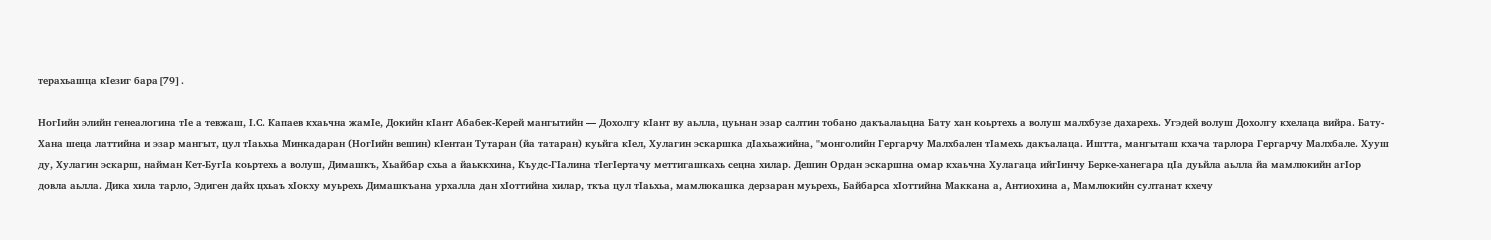терахьашца кӀезиг бара[79].

НогӀийн элийн генеалогина тӀе а тевжаш, Ӏ.С. Капаев кхаьчна жамӀе, Докийн кӀант Абабек-Керей мангытийн — Дохолгу кӀант ву аьлла, цуьнан эзар салтин тобано дакъалаьцна Бату хан коьртехь а волуш малхбузе дахарехь. Угэдей волуш Дохолгу кхелаца вийра. Бату-Хана шеца латтийна и эзар мангыт, цул тӀаьхьа Минкадаран (НогӀийн вешин) кӀентан Тутаран (йа татаран) куьйга кӀел, Хулагин эскаршка дӀахьажийна, "монголийн Гергарчу Малхбален тӀамехь дакъалаца. Иштта, мангыташ кхача тарлора Гергарчу Малхбале. Хууш ду, Хулагин эскарш, найман Кет-БугӀа коьртехь а волуш, Димашкъ, Хьайбар схьа а йаьккхина, Къудс-ГӀалина тӀегӀертачу меттигашкахь сецна хилар. Дешин Ордан эскаршна омар кхаьчна Хулагаца ийгӀинчу Берке-ханегара цӀа дуьйла аьлла йа мамлюкийн агӀор довла аьлла. Дика хила тарло, Эдиген дайх цхьаъ хӀокху муьрехь Димашкъана урхалла дан хӀоттийна хилар, ткъа цул тӀаьхьа, мамлюкашка дерзаран муьрехь, Байбарса хӀоттийна Маккана а, Антиохина а, Мамлюкийн султанат кхечу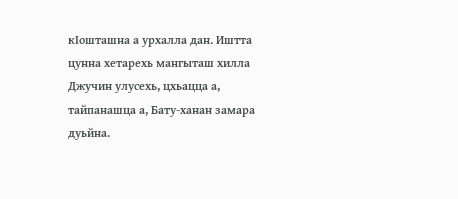кӀошташна а урхалла дан. Иштта цунна хетарехь мангыташ хилла Джучин улусехь, цхьацца а, тайпанашца а, Бату-ханан замара дуьйна.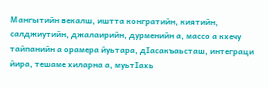Мангытийн векалш, иштта конгратийн, киятийн, салджиутийн, джалаирийн, дурменийн а, массо а кхечу тайпанийн а орамера йуьтара, дӀасакъаьсташ, интеграци йира, тешаме хиларна а, муьтӀахь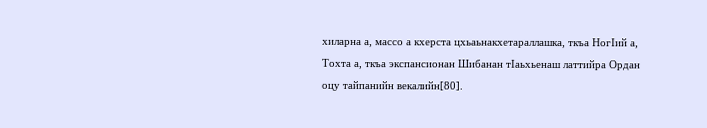хиларна а, массо а кхерста цхьаьнакхетараллашка, ткъа НогӀий а, Тохта а, ткъа экспансионан Шибанан тӀаьхьенаш латтийра Ордан оцу тайпанийн векалийн[80].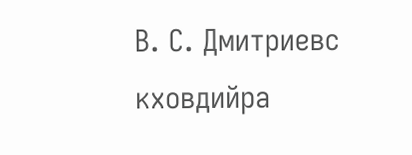В. С. Дмитриевс кховдийра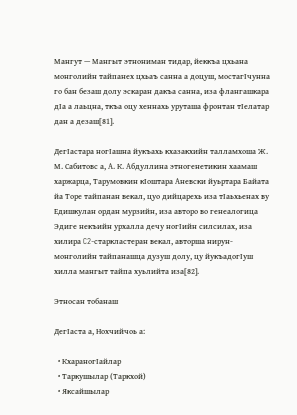Мангут — Мангыт этнониман тидар, йеккъа цхьана монголийн тайпанех цхьаъ санна а доцуш, мостагӀчунна го бан безаш долу эскаран дакъа санна, иза флангашкара дӀа а лаьцна, ткъа оцу хеннахь уруташа фронтан тӀелатар дан а дезаш[81].

ДегӀастара ногӀашна йукъахь кхазакхийн талламхоша Ж. М. Сабитовс а, А. К. Абдуллина этногенетикин хаамаш харжарца, Тарумовкин кӀоштара Аневски йуьртара Байата йа Торе тайпанан векал, цуо дийцарехь иза тӀаьхьенах ву Едишкулан ордан мурзийн, иза авторо во генеалогица Эдиге некъийн урхалла дечу ногӀийн силсилах, иза хилира C2-старкластеран векал, авторша нирун-монголийн тайпанашца дузуш долу, цу йукъадогӀуш хилла мангыт тайпа хуьлийта иза[82].

Этносан тобанаш

ДегӀаста а, Нохчийчоь а:

  • КхараногӀайлар
  • Таркушылар (Таркхой)
  • Яксайшылар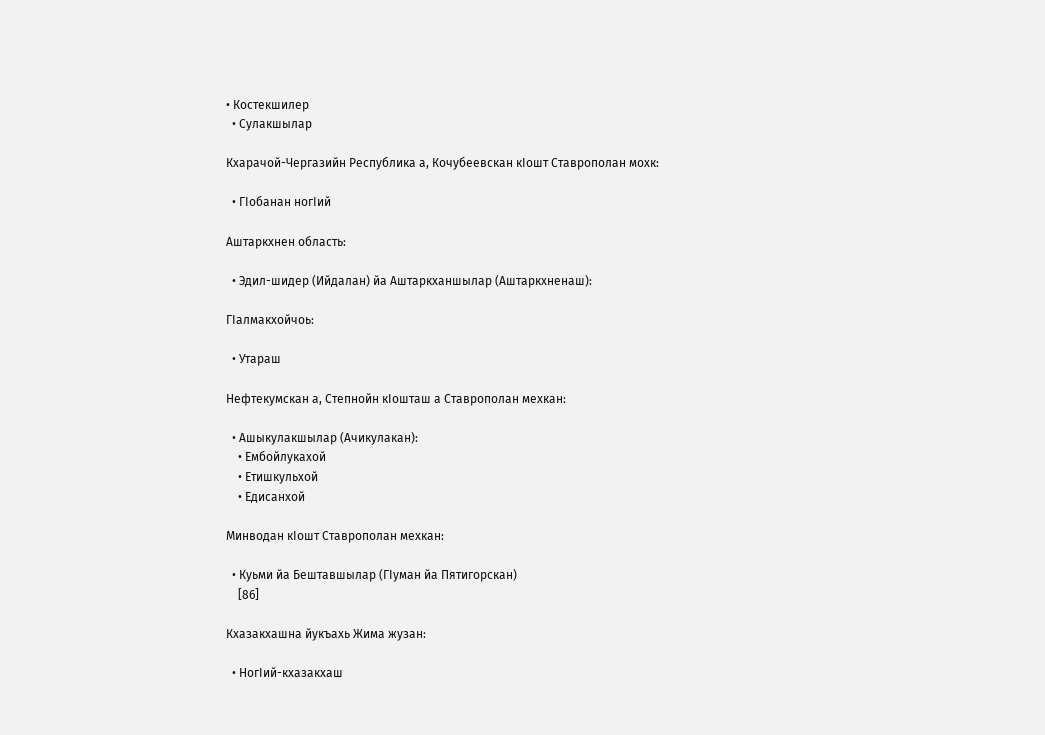• Костекшилер
  • Сулакшылар

Кхарачой-Чергазийн Республика а, Кочубеевскан кӀошт Ставрополан мохк:

  • ГӀобанан ногӀий

Аштаркхнен область:

  • Эдил-шидер (Ийдалан) йа Аштаркханшылар (Аштаркхненаш):

ГӀалмакхойчоь:

  • Утараш

Нефтекумскан а, Степнойн кӀошташ а Ставрополан мехкан:

  • Ашыкулакшылар (Ачикулакан):
    • Ембойлукахой
    • Етишкульхой
    • Едисанхой

Минводан кӀошт Ставрополан мехкан:

  • Куьми йа Бештавшылар (ГӀуман йа Пятигорскан)
    [86]

Кхазакхашна йукъахь Жима жузан:

  • НогӀий-кхазакхаш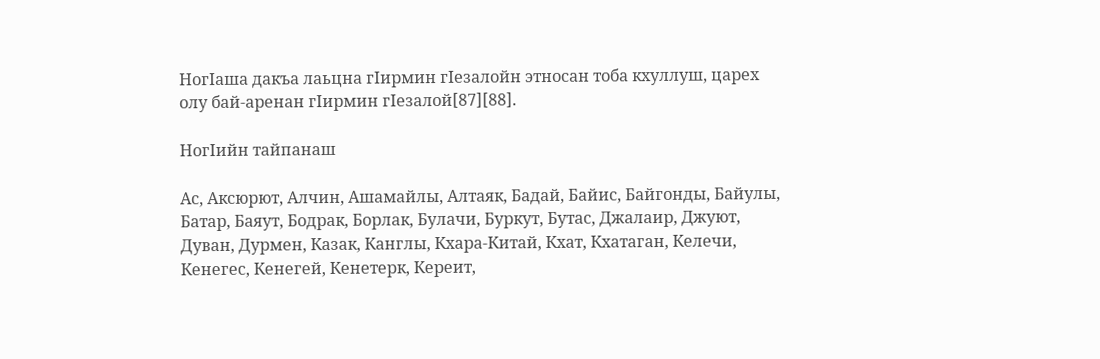НогӀаша дакъа лаьцна гӀирмин гӀезалойн этносан тоба кхуллуш, царех олу бай-аренан гӀирмин гӀезалой[87][88].

НогӀийн тайпанаш

Ас, Аксюрют, Алчин, Ашамайлы, Алтаяк, Бадай, Байис, Байгонды, Байулы, Батар, Баяут, Бодрак, Борлак, Булачи, Буркут, Бутас, Джалаир, Джуют, Дуван, Дурмен, Казак, Канглы, Кхара-Китай, Кхат, Кхатаган, Келечи, Кенегес, Кенегей, Кенетерк, Кереит,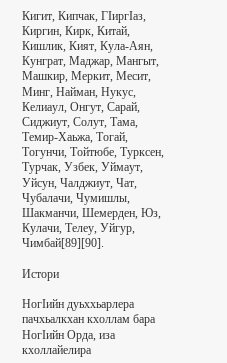Кигит, Кипчак, ГӀиргӀаз, Киргин, Кирк, Китай, Кишлик, Кият, Кула-Аян, Кунграт, Маджар, Мангыт, Машкир, Меркит, Месит, Минг, Найман, Нукус, Келиаул, Онгут, Сарай, Сиджиут, Солут, Тама, Темир-Хаьжа, Тогай, Тогунчи, Тойтюбе, Турксен, Турчак, Узбек, Уймаут, Уйсун, Чалджиут, Чат, Чубалачи, Чумишлы, Шакманчи, Шемерден, Юз, Кулачи, Телеу, Уйгур, Чимбай[89][90].

Истори

НогӀийн дуьххьарлера пачхьалкхан кхоллам бара НогӀийн Орда, иза кхоллайелира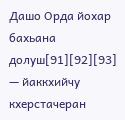Дашо Орда йохар бахьана долуш[91][92][93] — йаккхийчу кхерстачеран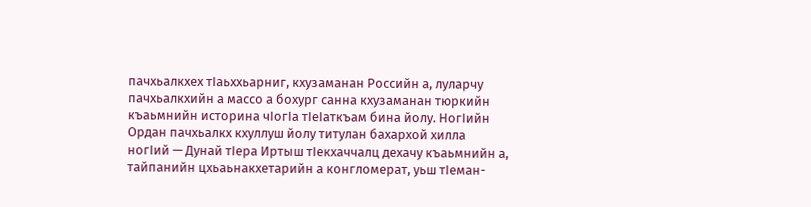пачхьалкхех тӀаьххьарниг, кхузаманан Российн а, луларчу пачхьалкхийн а массо а бохург санна кхузаманан тюркийн къаьмнийн историна чӀогӀа тӀеӀаткъам бина йолу. НогӀийн Ордан пачхьалкх кхуллуш йолу титулан бахархой хилла ногӀий — Дунай тӀера Иртыш тӀекхаччалц дехачу къаьмнийн а, тайпанийн цхьаьнакхетарийн а конгломерат, уьш тӀеман-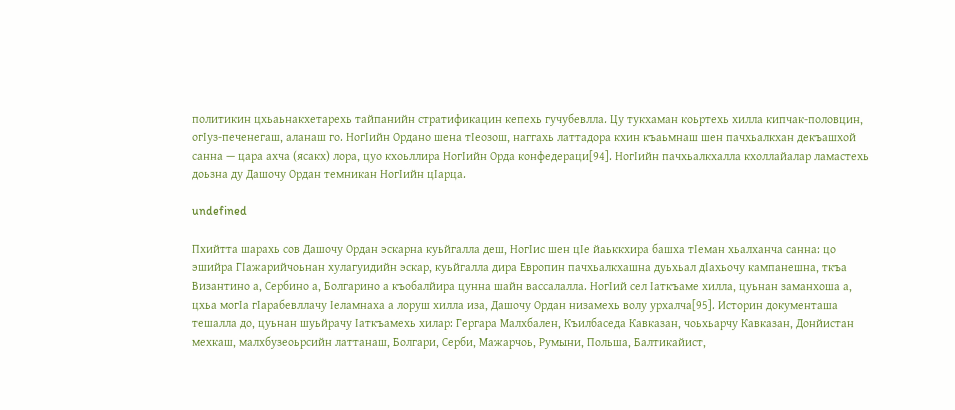политикин цхьаьнакхетарехь тайпанийн стратификацин кепехь гучубевлла. Цу тукхаман коьртехь хилла кипчак-половцин, огӀуз-печенегаш, аланаш го. НогӀийн Ордано шена тӀеозош, наггахь латтадора кхин къаьмнаш шен пачхьалкхан декъашхой санна — цара ахча (ясакх) лора, цуо кхоьллира НогӀийн Орда конфедераци[94]. НогӀийн пачхьалкхалла кхоллайалар ламастехь доьзна ду Дашочу Ордан темникан НогӀийн цӀарца.

undefined

Пхийтта шарахь сов Дашочу Ордан эскарна куьйгалла деш, НогӀис шен цӀе йаьккхира башха тӀеман хьалханча санна: цо эшийра ГӀажарийчоьнан хулагуидийн эскар, куьйгалла дира Европин пачхьалкхашна дуьхьал дӀахьочу кампанешна, ткъа Византино а, Сербино а, Болгарино а къобалйира цунна шайн вассалалла. НогӀий сел Ӏаткъаме хилла, цуьнан заманхоша а, цхьа могӀа гӀарабевллачу Ӏеламнаха а лоруш хилла иза, Дашочу Ордан низамехь волу урхалча[95]. Историн документаша тешалла до, цуьнан шуьйрачу Ӏаткъамехь хилар: Гергара Малхбален, Къилбаседа Кавказан, чоьхьарчу Кавказан, Донйистан мехкаш, малхбузеоьрсийн латтанаш, Болгари, Серби, Мажарчоь, Румыни, Польша, Балтикайист,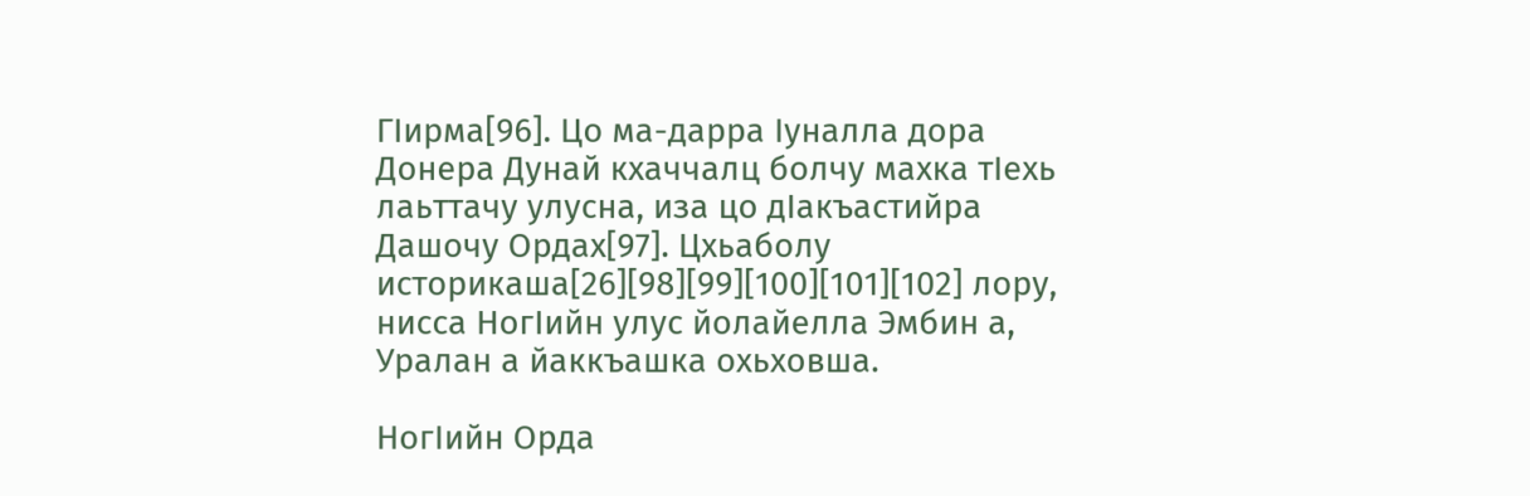ГӀирма[96]. Цо ма-дарра Ӏуналла дора Донера Дунай кхаччалц болчу махка тӀехь лаьттачу улусна, иза цо дӀакъастийра Дашочу Ордах[97]. Цхьаболу историкаша[26][98][99][100][101][102] лору, нисса НогӀийн улус йолайелла Эмбин а, Уралан а йаккъашка охьховша.

НогӀийн Орда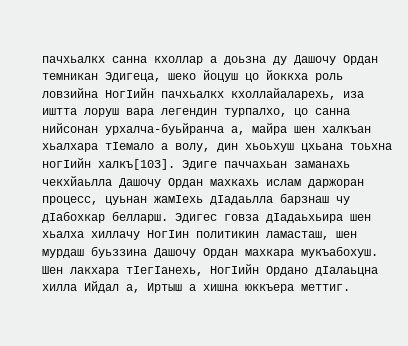пачхьалкх санна кхоллар а доьзна ду Дашочу Ордан темникан Эдигеца, шеко йоцуш цо йоккха роль ловзийна НогӀийн пачхьалкх кхоллайаларехь, иза иштта лоруш вара легендин турпалхо, цо санна нийсонан урхалча-буьйранча а, майра шен халкъан хьалхара тӀемало а волу, дин хьоьхуш цхьана тоьхна ногӀийн халкъ[103]. Эдиге паччахьан заманахь чекхйаьлла Дашочу Ордан махкахь ислам даржоран процесс, цуьнан жамӀехь дӀадаьлла барзнаш чу дӀабохкар белларш. Эдигес говза дӀадаьхьира шен хьалха хиллачу НогӀин политикин ламасташ, шен мурдаш буьззина Дашочу Ордан махкара мукъабохуш. Шен лакхара тӀегӀанехь, НогӀийн Ордано дӀалаьцна хилла Ийдал а, Иртыш а хишна юккъера меттиг.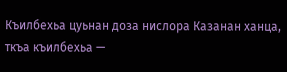Къилбехьа цуьнан доза нислора Казанан ханца, ткъа къилбехьа —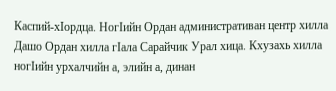Каспий-хӀордца. НогӀийн Ордан административан центр хилла Дашо Ордан хилла гӀала Сарайчик Урал хица. Кхузахь хилла ногӀийн урхалчийн а, элийн а, динан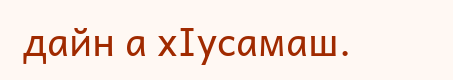дайн а хӀусамаш.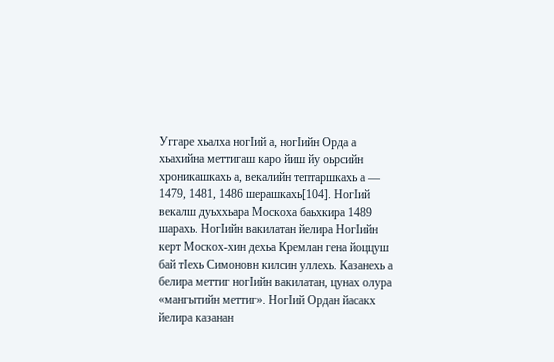Уггаре хьалха ногӀий а, ногӀийн Орда а хьахийна меттигаш каро йиш йу оьрсийн хроникашкахь а, векалийн тептаршкахь а — 1479, 1481, 1486 шерашкахь[104]. НогӀий векалш дуьххьара Москоха баьхкира 1489 шарахь. НогӀийн вакилатан йелира НогӀийн керт Москох-хин дехьа Кремлан гена йоццуш бай тӀехь Симоновн килсин уллехь. Казанехь а белира меттиг ногӀийн вакилатан, цунах олура «мангытийн меттиг». НогӀий Ордан йасакх йелира казанан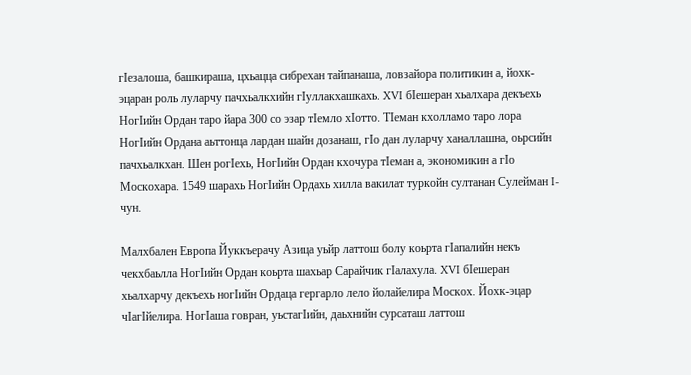гӀезалоша, башкираша, цхьацца сибрехан тайпанаша, ловзайора политикин а, йохк-эцаран роль луларчу пачхьалкхийн гӀуллакхашкахь. XVI бӀешеран хьалхара декъехь НогӀийн Ордан таро йара 300 со эзар тӀемло хӀотто. ТӀеман кхолламо таро лора НогӀийн Ордана аьттонца лардан шайн дозанаш, гӀо дан луларчу ханаллашна, оьрсийн пачхьалкхан. Шен рогӀехь, НогӀийн Ордан кхочура тӀеман а, экономикин а гӀо Москохара. 1549 шарахь НогӀийн Ордахь хилла вакилат туркойн султанан Сулейман I-чун.

Малхбален Европа Йуккъерачу Азица уьйр латтош болу коьрта гӀапалийн некъ чекхбаьлла НогӀийн Ордан коьрта шахьар Сарайчик гӀалахула. XVI бӀешеран хьалхарчу декъехь ногӀийн Ордаца гергарло лело йолайелира Москох. Йохк-эцар чӀагӀйелира. НогӀаша говран, уьстагӀийн, даьхнийн сурсаташ латтош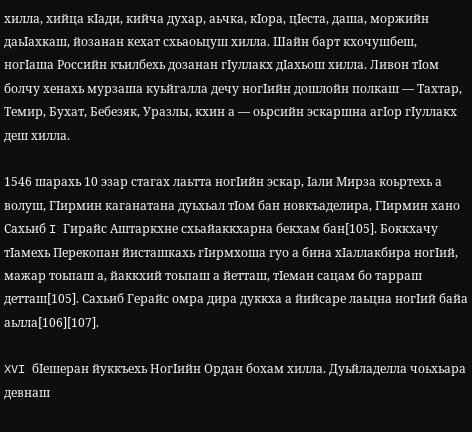хилла, хийца кӀади, кийча духар, аьчка, кӀора, цӀеста, даша, моржийн даьӀахкаш, йозанан кехат схьаоьцуш хилла. Шайн барт кхочушбеш, ногӀаша Российн къилбехь дозанан гӀуллакх дӀахьош хилла. Ливон тӀом болчу хенахь мурзаша куьйгалла дечу ногӀийн дошлойн полкаш — Тахтар, Темир, Бухат, Бебезяк, Уразлы, кхин а — оьрсийн эскаршна агӀор гӀуллакх деш хилла.

1546 шарахь 10 эзар стагах лаьтта ногӀийн эскар, Ӏали Мирза коьртехь а волуш, ГӀирмин каганатана дуьхьал тӀом бан новкъаделира, ГӀирмин хано Сахьиб I Гирайс Аштаркхне схьайаккхарна бекхам бан[105]. Боккхачу тӀамехь Перекопан йисташкахь гӀирмхоша гуо а бина хӀаллакбира ногӀий, мажар тоьпаш а, йаккхий тоьпаш а йетташ, тӀеман сацам бо тарраш детташ[105]. Сахьиб Герайс омра дира дуккха а йийсаре лаьцна ногӀий байа аьлла[106][107].

XVI бӀешеран йуккъехь НогӀийн Ордан бохам хилла. Дуьйладелла чоьхьара девнаш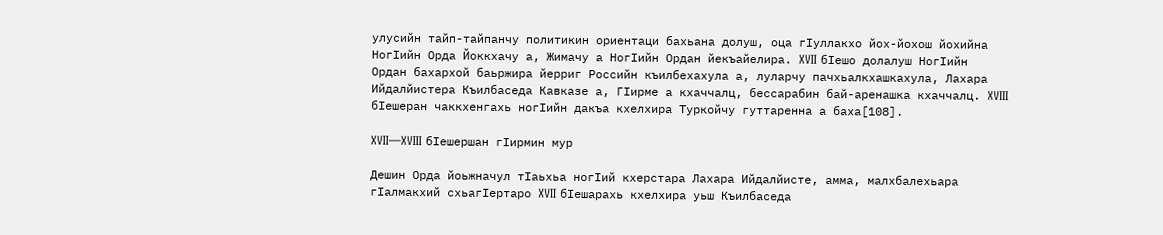улусийн тайп-тайпанчу политикин ориентаци бахьана долуш, оца гӀуллакхо йох-йохош йохийна НогӀийн Орда Йоккхачу а, Жимачу а НогӀийн Ордан йекъайелира. XVII бӀешо долалуш НогӀийн Ордан бахархой баьржира йерриг Российн къилбехахула а, луларчу пачхьалкхашкахула, Лахара Ийдалйистера Къилбаседа Кавказе а, ГӀирме а кхаччалц, бессарабин бай-аренашка кхаччалц. XVIII бӀешеран чаккхенгахь ногӀийн дакъа кхелхира Туркойчу гуттаренна а баха[108].

XVII—XVIII бӀешершан гӀирмин мур

Дешин Орда йоьжначул тӀаьхьа ногӀий кхерстара Лахара Ийдалйисте, амма, малхбалехьара гӀалмакхий схьагӀертаро XVII бӀешарахь кхелхира уьш Къилбаседа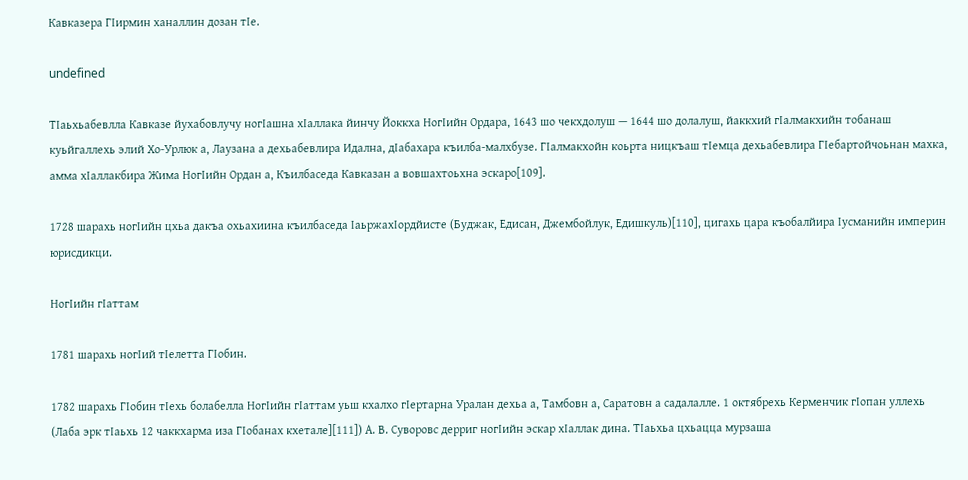Кавказера ГӀирмин ханаллин дозан тӀе.

undefined

ТӀаьхьабевлла Кавказе йухабовлучу ногӀашна хӀаллака йинчу Йоккха НогӀийн Ордара, 1643 шо чекхдолуш — 1644 шо долалуш, йаккхий гӀалмакхийн тобанаш куьйгаллехь элий Хо-Урлюк а, Лаузана а дехьабевлира Идална, дӀабахара къилба-малхбузе. ГӀалмакхойн коьрта ницкъаш тӀемца дехьабевлира ГӀебартойчоьнан махка, амма хӀаллакбира Жима НогӀийн Ордан а, Къилбаседа Кавказан а вовшахтоьхна эскаро[109].

1728 шарахь ногӀийн цхьа дакъа охьахиина къилбаседа ӀаьржахӀордйисте (Буджак, Едисан, Джембойлук, Едишкуль)[110], цигахь цара къобалйира Ӏусманийн империн юрисдикци.

НогӀийн гӀаттам

1781 шарахь ногӀий тӀелетта ГӀобин.

1782 шарахь ГӀобин тӀехь болабелла НогӀийн гӀаттам уьш кхалхо гӀертарна Уралан дехьа а, Тамбовн а, Саратовн а садалалле. 1 октябрехь Керменчик гӀопан уллехь (Лаба эрк тӀаьхь 12 чаккхарма иза ГӀобанах кхетале][111]) А. В. Суворовс дерриг ногӀийн эскар хӀаллак дина. ТӀаьхьа цхьацца мурзаша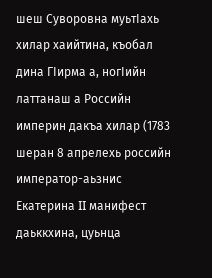шеш Суворовна муьтӀахь хилар хаийтина, къобал дина ГӀирма а, ногӀийн латтанаш а Российн империн дакъа хилар (1783 шеран 8 апрелехь российн император-аьзнис Екатерина II манифест даьккхина, цуьнца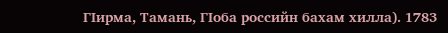ГӀирма, Тамань, ГӀоба российн бахам хилла). 1783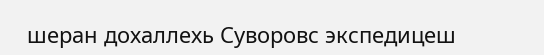шеран дохаллехь Суворовс экспедицеш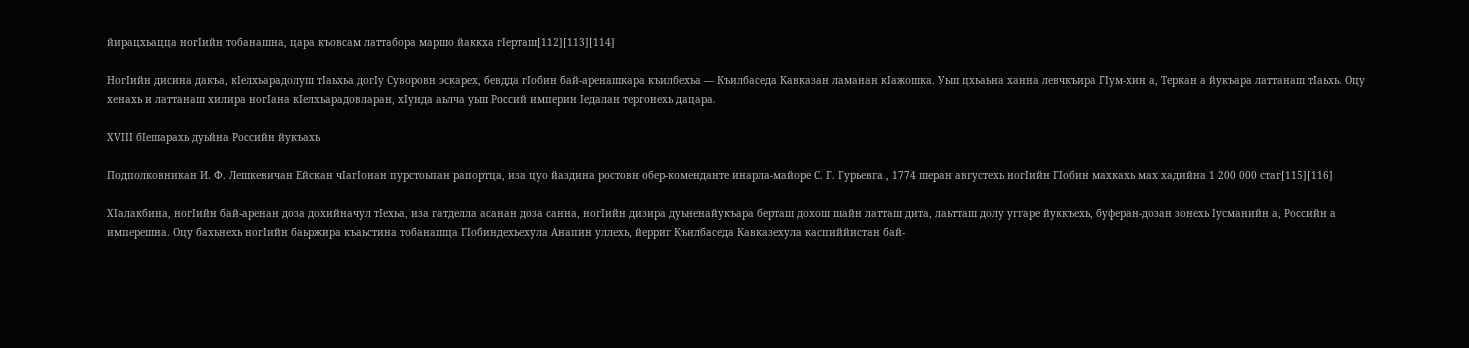йирацхьацца ногӀийн тобанашна, цара къовсам латтабора маршо йаккха гӀерташ[112][113][114]

НогӀийн дисина дакъа, кӀелхьарадолуш тӀаьхьа догӀу Суворовн эскарех, бевдда гӀобин бай-аренашкара къилбехьа — Къилбаседа Кавказан ламанан кӀажошка. Уьш цхьаьна ханна левчкъира ГӀум-хин а, Теркан а йукъара латтанаш тӀаьхь. Оцу хенахь и латтанаш хилира ногӀана кӀелхьарадовларан, хӀунда аьлча уьш Россий империн Ӏедалан тергонехь дацара.

XVIII бӀешарахь дуьйна Российн йукъахь

Подполковникан И. Ф. Лешкевичан Ейскан чӀагӀонан пурстоьпан рапортца, иза цуо йаздина ростовн обер-коменданте инарла-майоре С. Г. Гурьевга , 1774 шеран августехь ногӀийн ГӀобин махкахь мах хадийна 1 200 000 стаг[115][116]

ХӀалакбина, ногӀийн бай-аренан доза дохийначул тӀехьа, иза гатделла асанан доза санна, ногӀийн дизира дуьненайукъара берташ дохош шайн латташ дита, лаьтташ долу уггаре йуккъехь, буферан-дозан зонехь Ӏусманийн а, Российн а имперешна. Оцу бахьнехь ногӀийн баьржира къаьстина тобанашца ГӀобиндехьехула Анапин уллехь, йерриг Къилбаседа Кавказехула каспиййистан бай-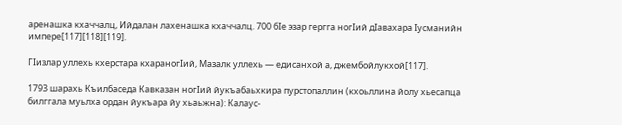аренашка кхаччалц, Ийдалан лахенашка кхаччалц. 700 бӀе эзар гергга ногӀий дӀавахара Ӏусманийн импере[117][118][119].

ГӀизлар уллехь кхерстара кхараногӀий, Мазалк уллехь — едисанхой а, джембойлукхой[117].

1793 шарахь Къилбаседа Кавказан ногӀий йукъабаьхкира пурстопаллин (кхоьллина йолу хьесапца билггала муьлха ордан йукъара йу хьаьжна): Калаус-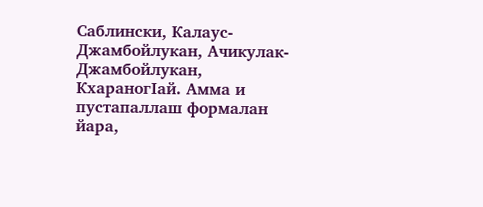Саблински, Калаус-Джамбойлукан, Ачикулак-Джамбойлукан, КхараногӀай. Амма и пустапаллаш формалан йара,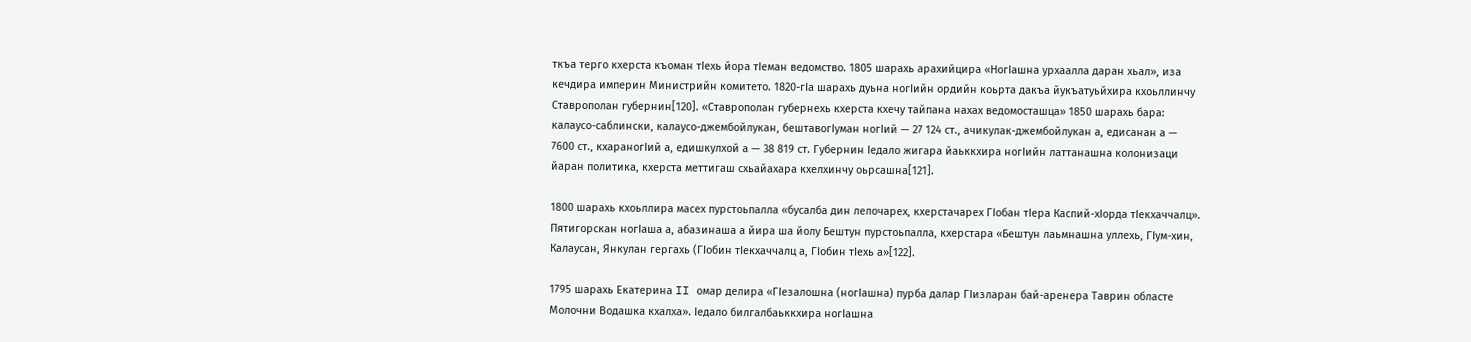ткъа терго кхерста къоман тӀехь йора тӀеман ведомство. 1805 шарахь арахийцира «НогӀашна урхаалла даран хьал», иза кечдира империн Министрийн комитето. 1820-гӀа шарахь дуьна ногӀийн ордийн коьрта дакъа йукъатуьйхира кхоьллинчу Ставрополан губернин[120]. «Ставрополан губернехь кхерста кхечу тайпана нахах ведомосташца» 1850 шарахь бара: калаусо-саблински, калаусо-джембойлукан, бештавогӀуман ногӀий — 27 124 ст., ачикулак-джембойлукан а, едисанан а — 7600 ст., кхараногӀий а, едишкулхой а — 38 819 ст. Губернин Ӏедало жигара йаьккхира ногӀийн латтанашна колонизаци йаран политика, кхерста меттигаш схьайахара кхелхинчу оьрсашна[121].

1800 шарахь кхоьллира масех пурстоьпалла «бусалба дин лелочарех, кхерстачарех ГӀобан тӀера Каспий-хӀорда тӀекхаччалц». Пятигорскан ногӀаша а, абазинаша а йира ша йолу Бештун пурстоьпалла, кхерстара «Бештун лаьмнашна уллехь, ГӀум-хин, Калаусан, Янкулан гергахь (ГӀобин тӀекхаччалц а, ГӀобин тӀехь а»[122].

1795 шарахь Екатерина II омар делира «ГӀезалошна (ногӀашна) пурба далар ГӀизларан бай-аренера Таврин областе Молочни Водашка кхалха». Ӏедало билгалбаьккхира ногӀашна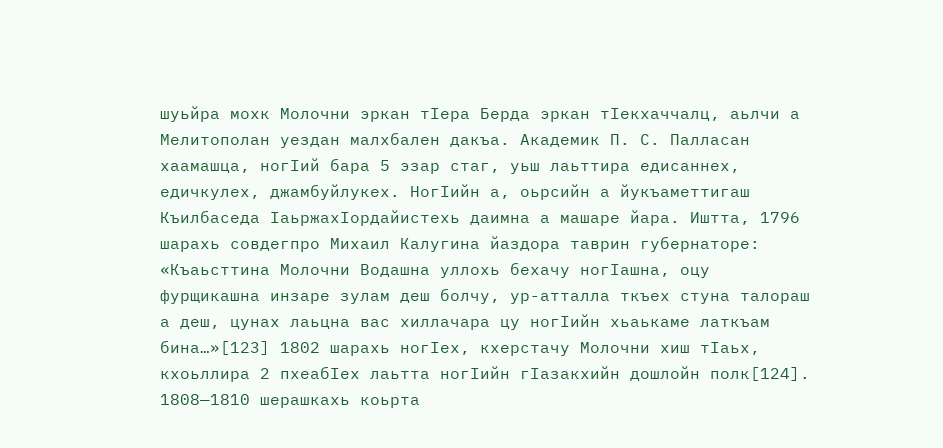шуьйра мохк Молочни эркан тӀера Берда эркан тӀекхаччалц, аьлчи а Мелитополан уездан малхбален дакъа. Академик П. С. Палласан хаамашца, ногӀий бара 5 эзар стаг, уьш лаьттира едисаннех, едичкулех, джамбуйлукех. НогӀийн а, оьрсийн а йукъаметтигаш Къилбаседа ӀаьржахӀордайистехь даимна а машаре йара. Иштта, 1796 шарахь совдегпро Михаил Калугина йаздора таврин губернаторе: «Къаьсттина Молочни Водашна уллохь бехачу ногӀашна, оцу фурщикашна инзаре зулам деш болчу, ур-атталла ткъех стуна талораш а деш, цунах лаьцна вас хиллачара цу ногӀийн хьаькаме латкъам бина…»[123] 1802 шарахь ногӀех, кхерстачу Молочни хиш тӀаьх, кхоьллира 2 пхеабӀех лаьтта ногӀийн гӀазакхийн дошлойн полк[124]. 1808—1810 шерашкахь коьрта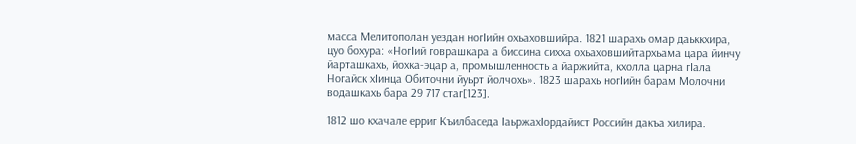масса Мелитополан уездан ногӀийн охьаховшийра. 1821 шарахь омар даьккхира, цуо бохура: «НогӀий говрашкара а биссина сихха охьаховшийтархьама цара йинчу йарташкахь, йохка-эцар а, промышленность а йаржийта, кхолла царна гӀала Ногайск хӀинца Обиточни йуьрт йолчохь». 1823 шарахь ногӀийн барам Молочни водашкахь бара 29 717 стаг[123].

1812 шо кхачале ерриг Къилбаседа ӀаьржахӀордайист Российн дакъа хилира.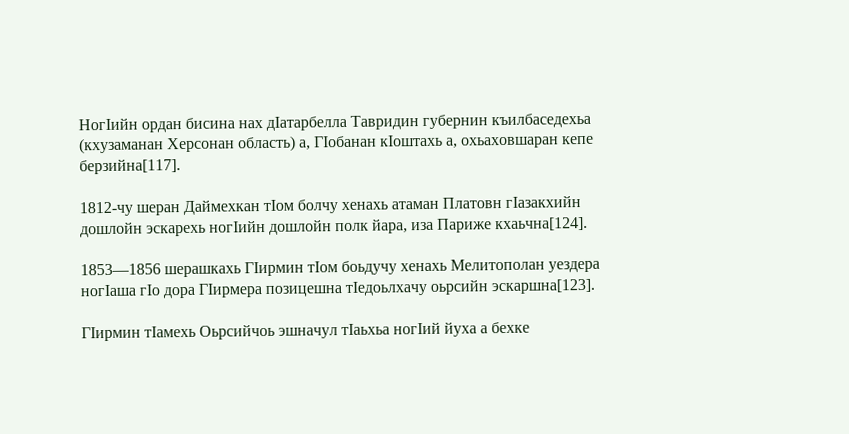НогӀийн ордан бисина нах дӀатарбелла Тавридин губернин къилбаседехьа (кхузаманан Херсонан область) а, ГӀобанан кӀоштахь а, охьаховшаран кепе берзийна[117].

1812-чу шеран Даймехкан тӀом болчу хенахь атаман Платовн гӀазакхийн дошлойн эскарехь ногӀийн дошлойн полк йара, иза Париже кхаьчна[124].

1853—1856 шерашкахь ГӀирмин тӀом боьдучу хенахь Мелитополан уездера ногӀаша гӀо дора ГӀирмера позицешна тӀедоьлхачу оьрсийн эскаршна[123].

ГӀирмин тӀамехь Оьрсийчоь эшначул тӀаьхьа ногӀий йуха а бехке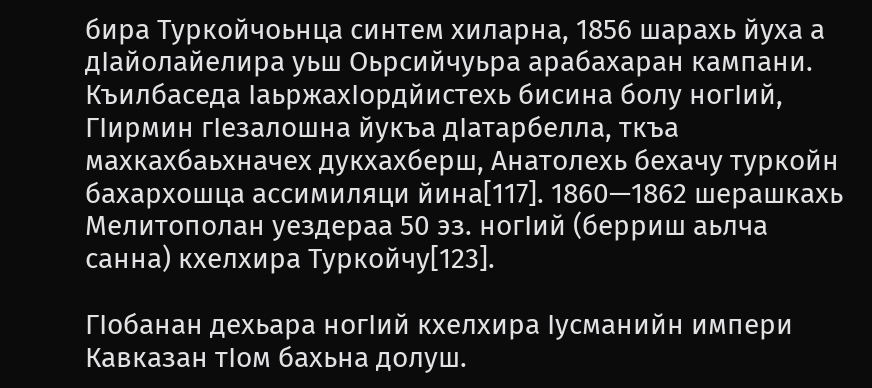бира Туркойчоьнца синтем хиларна, 1856 шарахь йуха а дӀайолайелира уьш Оьрсийчуьра арабахаран кампани. Къилбаседа ӀаьржахӀордйистехь бисина болу ногӀий, ГӀирмин гӀезалошна йукъа дӀатарбелла, ткъа махкахбаьхначех дукхахберш, Анатолехь бехачу туркойн бахархошца ассимиляци йина[117]. 1860—1862 шерашкахь Мелитополан уездераа 50 эз. ногӀий (берриш аьлча санна) кхелхира Туркойчу[123].

ГӀобанан дехьара ногӀий кхелхира Ӏусманийн импери Кавказан тӀом бахьна долуш.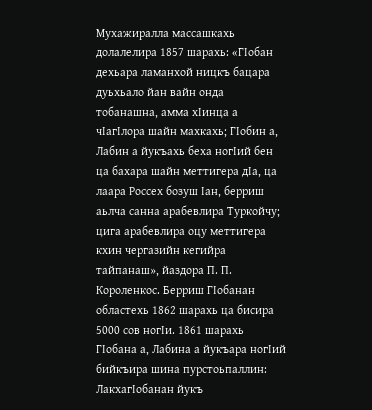Мухажиралла массашкахь долалелира 1857 шарахь: «ГӀобан дехьара ламанхой ницкъ бацара дуьхьало йан вайн онда тобанашна, амма хӀинца а чӀагӀлора шайн махкахь; ГӀобин а, Лабин а йукъахь беха ногӀий бен ца бахара шайн меттигера дӀа, ца лаара Россех бозуш Ӏан, берриш аьлча санна арабевлира Туркойчу; цига арабевлира оцу меттигера кхин чергазийн кегийра тайпанаш», йаздора П. П. Короленкос. Берриш ГӀобанан областехь 1862 шарахь ца бисира 5000 сов ногӀи. 1861 шарахь ГӀобана а, Лабина а йукъара ногӀий бийкъира шина пурстоьпаллин: ЛакхагӀобанан йукъ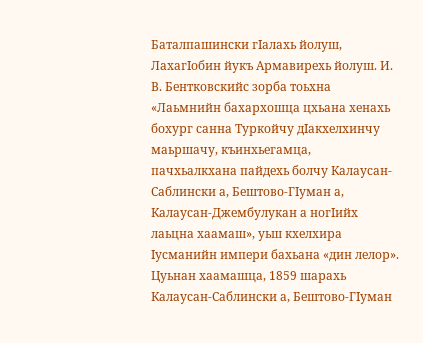Баталпашински гӀалахь йолуш, ЛахагӀобин йукъ Армавирехь йолуш. И. В. Бентковскийс зорба тоьхна «Лаьмнийн бахархошца цхьана хенахь бохург санна Туркойчу дӀакхелхинчу маьршачу, къинхьегамца, пачхьалкхана пайдехь болчу Калаусан-Саблински а, Бештово-ГӀуман а, Калаусан-Джембулукан а ногӀийх лаьцна хаамаш», уьш кхелхира Ӏусманийн импери бахьана «дин лелор». Цуьнан хаамашца, 1859 шарахь Калаусан-Саблински а, Бештово-ГӀуман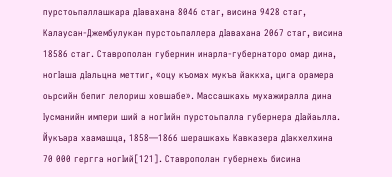пурстоьпаллашкара дӀавахана 8046 стаг, висина 9428 стаг, Калаусан-Джембулукан пурстоьпаллера дӀавахана 2067 стаг, висина 18586 стаг. Ставрополан губернин инарла-губернаторо омар дина, ногӀаша дӀальцна меттиг, «оцу къомах мукъа йаккха, цига орамера оьрсийн бепиг лелориш ховшабе». Массашкахь мухажиралла дина Ӏусманийн импери ший а ногӀийн пурстоьпалла губернера дӀайаьлла. Йукъара хаамашца, 1858—1866 шерашкахь Кавказера дӀакхелхина 70 000 гергга ногӀий[121]. Ставрополан губернехь бисина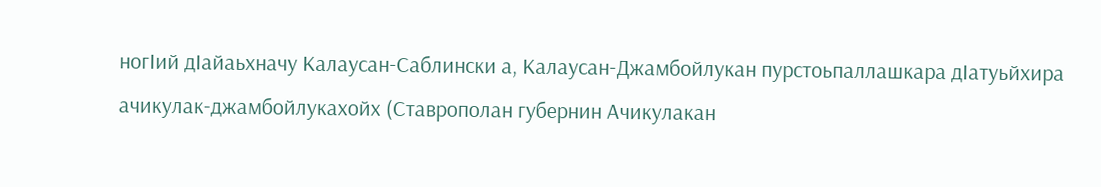ногӀий дӀайаьхначу Калаусан-Саблински а, Калаусан-Джамбойлукан пурстоьпаллашкара дӀатуьйхира ачикулак-джамбойлукахойх (Ставрополан губернин Ачикулакан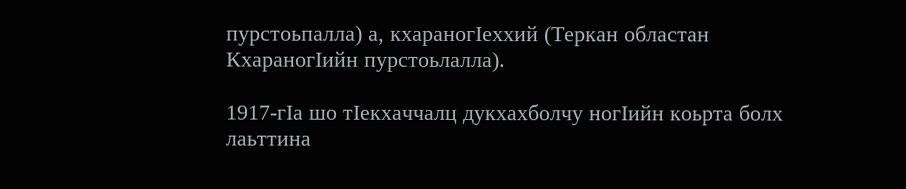пурстоьпалла) а, кхараногӀеххий (Теркан областан КхараногӀийн пурстоьлалла).

1917-гӀа шо тӀекхаччалц дукхахболчу ногӀийн коьрта болх лаьттина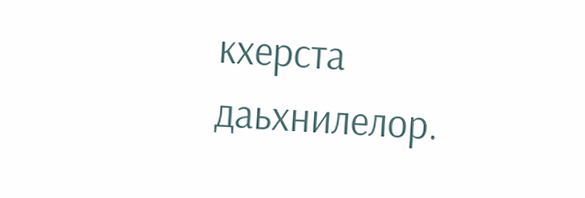кхерста даьхнилелор.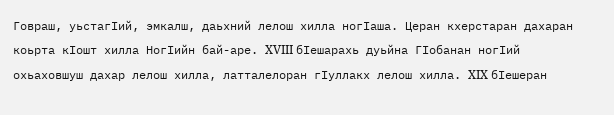Говраш, уьстагӀий, эмкалш, даьхний лелош хилла ногӀаша. Церан кхерстаран дахаран коьрта кӀошт хилла НогӀийн бай-аре. XVIII бӀешарахь дуьйна ГӀобанан ногӀий охьаховшуш дахар лелош хилла, латталелоран гӀуллакх лелош хилла. XIX бӀешеран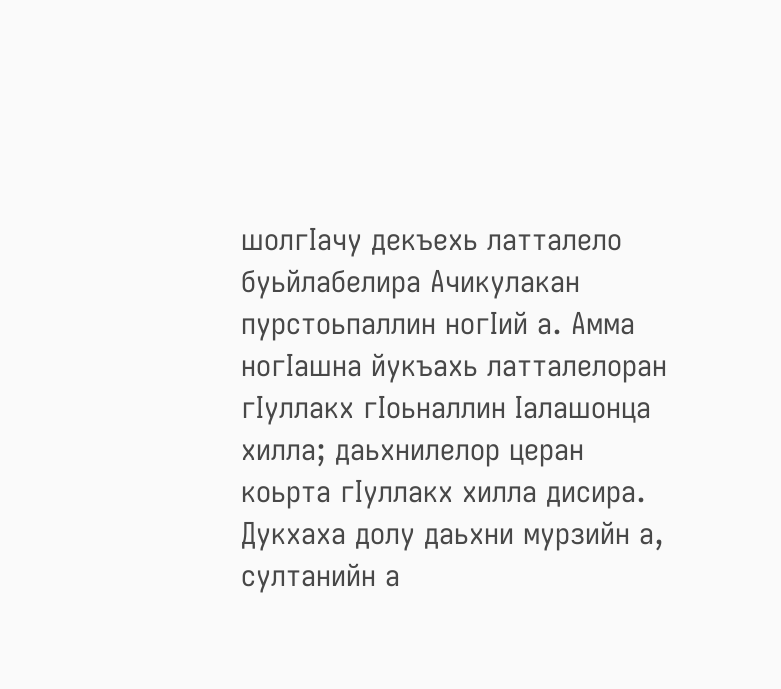шолгӀачу декъехь латталело буьйлабелира Ачикулакан пурстоьпаллин ногӀий а. Амма ногӀашна йукъахь латталелоран гӀуллакх гӀоьналлин Ӏалашонца хилла; даьхнилелор церан коьрта гӀуллакх хилла дисира. Дукхаха долу даьхни мурзийн а, султанийн а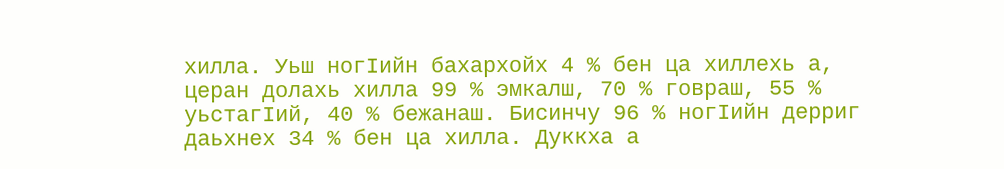хилла. Уьш ногӀийн бахархойх 4 % бен ца хиллехь а, церан долахь хилла 99 % эмкалш, 70 % говраш, 55 % уьстагӀий, 40 % бежанаш. Бисинчу 96 % ногӀийн дерриг даьхнех 34 % бен ца хилла. Дуккха а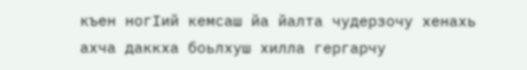къен ногӀий кемсаш йа йалта чудерзочу хенахь ахча даккха боьлхуш хилла гергарчу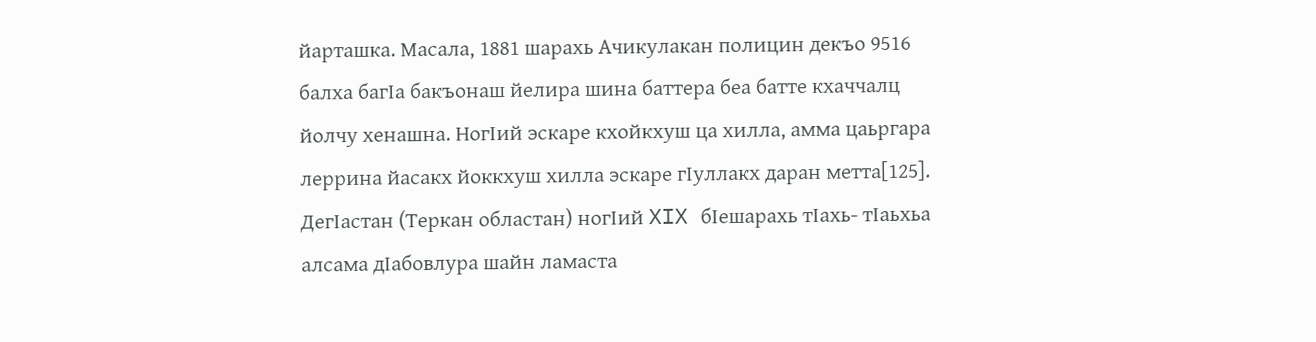йарташка. Масала, 1881 шарахь Ачикулакан полицин декъо 9516 балха багӀа бакъонаш йелира шина баттера беа батте кхаччалц йолчу хенашна. НогӀий эскаре кхойкхуш ца хилла, амма цаьргара леррина йасакх йоккхуш хилла эскаре гӀуллакх даран метта[125]. ДегӀастан (Теркан областан) ногӀий XIX бӀешарахь тӀахь- тӀаьхьа алсама дӀабовлура шайн ламаста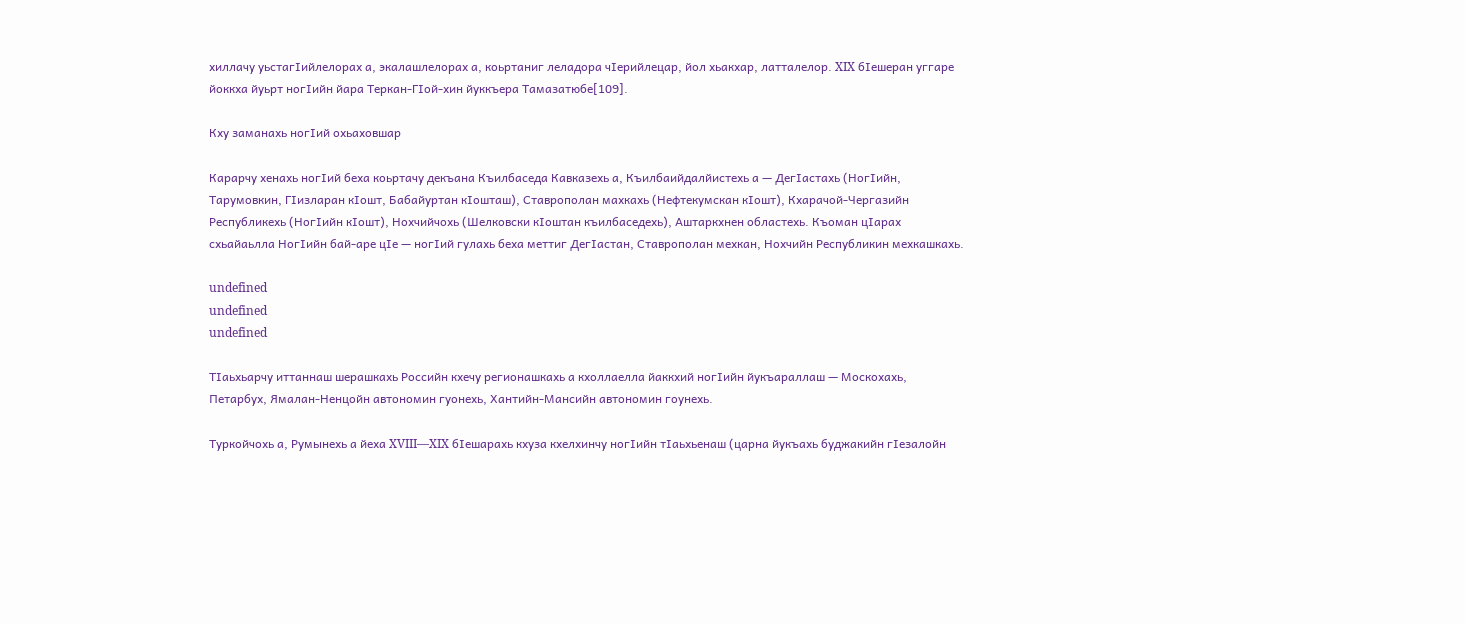хиллачу уьстагӀийлелорах а, экалашлелорах а, коьртаниг леладора чӀерийлецар, йол хьакхар, латталелор. XIX бӀешеран уггаре йоккха йуьрт ногӀийн йара Теркан-ГӀой-хин йуккъера Тамазатюбе[109].

Кху заманахь ногӀий охьаховшар

Карарчу хенахь ногӀий беха коьртачу декъана Къилбаседа Кавказехь а, Къилбаийдалйистехь а — ДегӀастахь (НогӀийн, Тарумовкин, ГӀизларан кӀошт, Бабайуртан кӀошташ), Ставрополан махкахь (Нефтекумскан кӀошт), Кхарачой-Чергазийн Республикехь (НогӀийн кӀошт), Нохчийчохь (Шелковски кӀоштан къилбаседехь), Аштаркхнен областехь. Къоман цӀарах схьайаьлла НогӀийн бай-аре цӀе — ногӀий гулахь беха меттиг ДегӀастан, Ставрополан мехкан, Нохчийн Республикин мехкашкахь.

undefined
undefined
undefined

ТӀаьхьарчу иттаннаш шерашкахь Российн кхечу регионашкахь а кхоллаелла йаккхий ногӀийн йукъараллаш — Москохахь, Петарбух, Ямалан-Ненцойн автономин гуонехь, Хантийн-Мансийн автономин гоунехь.

Туркойчохь а, Румынехь а йеха XVIII—XIX бӀешарахь кхуза кхелхинчу ногӀийн тӀаьхьенаш (царна йукъахь буджакийн гӀезалойн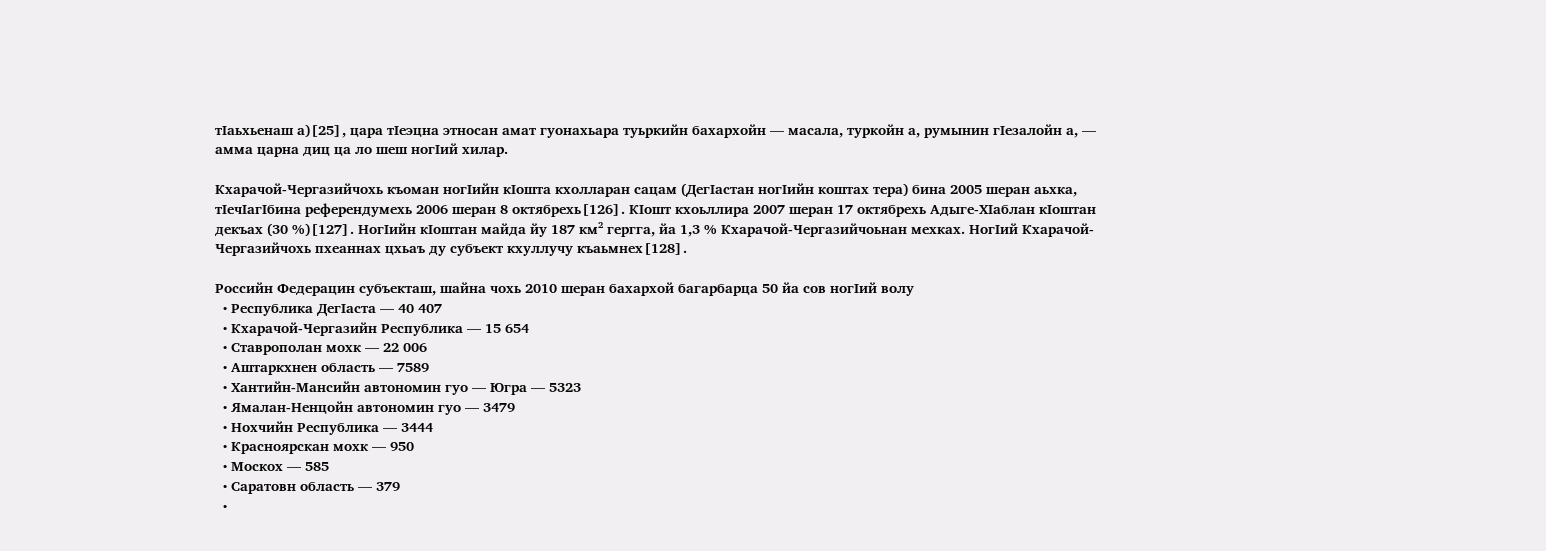тӀаьхьенаш а)[25], цара тӀеэцна этносан амат гуонахьара туьркийн бахархойн — масала, туркойн а, румынин гӀезалойн а, — амма царна диц ца ло шеш ногӀий хилар.

Кхарачой-Чергазийчохь къоман ногӀийн кӀошта кхолларан сацам (ДегӀастан ногӀийн коштах тера) бина 2005 шеран аьхка, тӀечӀагӀбина референдумехь 2006 шеран 8 октябрехь[126]. КӀошт кхоьллира 2007 шеран 17 октябрехь Адыге-ХӀаблан кӀоштан декъах (30 %)[127]. НогӀийн кӀоштан майда йу 187 км² гергга, йа 1,3 % Кхарачой-Чергазийчоьнан мехках. НогӀий Кхарачой-Чергазийчохь пхеаннах цхьаъ ду субъект кхуллучу къаьмнех[128].

Российн Федерацин субъекташ, шайна чохь 2010 шеран бахархой багарбарца 50 йа сов ногӀий волу
  • Республика ДегӀаста — 40 407
  • Кхарачой-Чергазийн Республика — 15 654
  • Ставрополан мохк — 22 006
  • Аштаркхнен область — 7589
  • Хантийн-Мансийн автономин гуо — Югра — 5323
  • Ямалан-Ненцойн автономин гуо — 3479
  • Нохчийн Республика — 3444
  • Красноярскан мохк — 950
  • Москох — 585
  • Саратовн область — 379
  •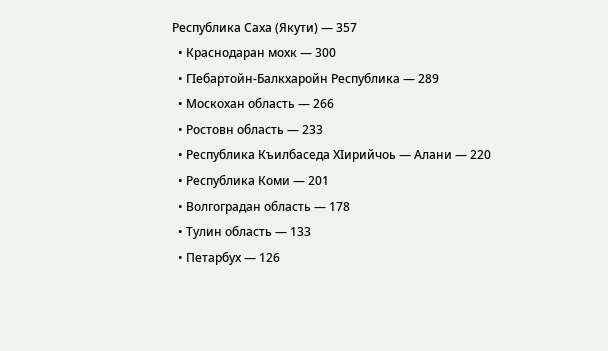Республика Саха (Якути) — 357
  • Краснодаран мохк — 300
  • ГӀебартойн-Балкхаройн Республика — 289
  • Москохан область — 266
  • Ростовн область — 233
  • Республика Къилбаседа ХӀирийчоь — Алани — 220
  • Республика Коми — 201
  • Волгоградан область — 178
  • Тулин область — 133
  • Петарбух — 126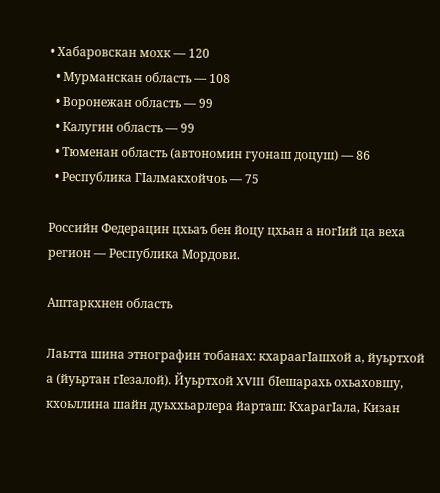• Хабаровскан мохк — 120
  • Мурманскан область — 108
  • Воронежан область — 99
  • Калугин область — 99
  • Тюменан область (автономин гуонаш доцуш) — 86
  • Республика ГӀалмакхойчоь — 75

Российн Федерацин цхьаъ бен йоцу цхьан а ногӀий ца веха регион — Республика Мордови.

Аштаркхнен область

Лаьтта шина этнографин тобанах: кхараагӀашхой а, йуьртхой а (йуьртан гӀезалой). Йуьртхой XVIII бӀешарахь охьаховшу, кхоьллина шайн дуьххьарлера йарташ: КхарагӀала, Кизан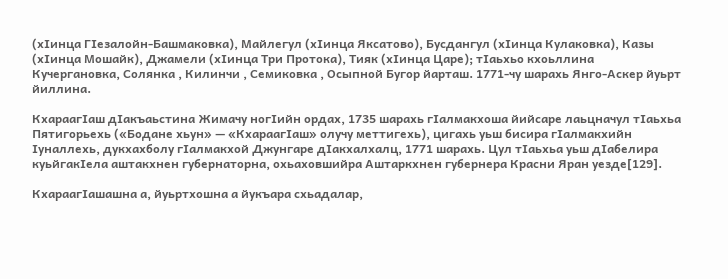(хӀинца ГӀезалойн-Башмаковка), Майлегул (хӀинца Яксатово), Бусдангул (хӀинца Кулаковка), Казы (хӀинца Мошайк), Джамели (хӀинца Три Протока), Тияк (хӀинца Царе); тӀаьхьо кхоьллина Кучергановка, Солянка , Килинчи , Семиковка , Осыпной Бугор йарташ. 1771-чу шарахь Янго-Аскер йуьрт йиллина.

КхараагӀаш дӀакъаьстина Жимачу ногӀийн ордах, 1735 шарахь гӀалмакхоша йийсаре лаьцначул тӀаьхьа Пятигорьехь («Бодане хьун» — «КхараагӀаш» олучу меттигехь), цигахь уьш бисира гӀалмакхийн Ӏуналлехь, дукхахболу гӀалмакхой Джунгаре дӀакхалхалц, 1771 шарахь. Цул тӀаьхьа уьш дӀабелира куьйгакӀела аштакхнен губернаторна, охьаховшийра Аштаркхнен губернера Красни Яран уезде[129].

КхараагӀашашна а, йуьртхошна а йукъара схьадалар,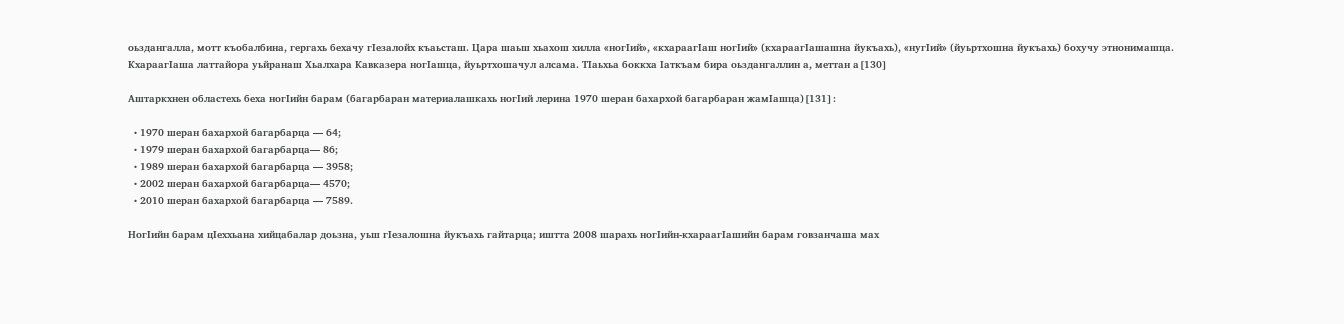оьздангалла, мотт къобалбина, гергахь бехачу гӀезалойх къаьсташ. Цара шаьш хьахош хилла «ногӀий», «кхараагӀаш ногӀий» (кхараагӀашашна йукъахь), «нугӀий» (йуьртхошна йукъахь) бохучу этнонимашца. КхараагӀаша латтайора уьйранаш Хьалхара Кавказера ногӀашца, йуьртхошачул алсама. ТӀаьхьа боккха Ӏаткъам бира оьздангаллин а, меттан а[130]

Аштаркхнен областехь беха ногӀийн барам (багарбаран материалашкахь ногӀий лерина 1970 шеран бахархой багарбаран жамӀашца)[131]:

  • 1970 шеран бахархой багарбарца — 64;
  • 1979 шеран бахархой багарбарца— 86;
  • 1989 шеран бахархой багарбарца — 3958;
  • 2002 шеран бахархой багарбарца— 4570;
  • 2010 шеран бахархой багарбарца — 7589.

НогӀийн барам цӀеххьана хийцабалар доьзна, уьш гӀезалошна йукъахь гайтарца; иштта 2008 шарахь ногӀийн-кхараагӀашийн барам говзанчаша мах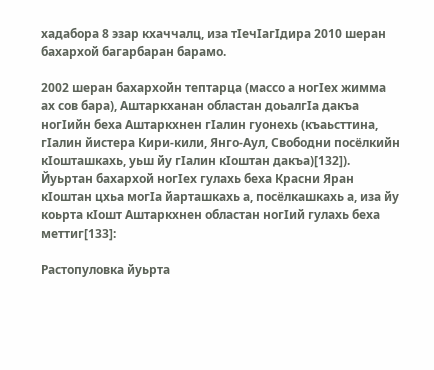хадабора 8 эзар кхаччалц, иза тӀечӀагӀдира 2010 шеран бахархой багарбаран барамо.

2002 шеран бахархойн тептарца (массо а ногӀех жимма ах сов бара), Аштаркханан областан доьалгӀа дакъа ногӀийн беха Аштаркхнен гӀалин гуонехь (къаьсттина, гӀалин йистера Кири-кили, Янго-Аул, Свободни посёлкийн кӀошташкахь, уьш йу гӀалин кӀоштан дакъа)[132]). Йуьртан бахархой ногӀех гулахь беха Красни Яран кӀоштан цхьа могӀа йарташкахь а, посёлкашкахь а, иза йу коьрта кӀошт Аштаркхнен областан ногӀий гулахь беха меттиг[133]:

Растопуловка йуьрта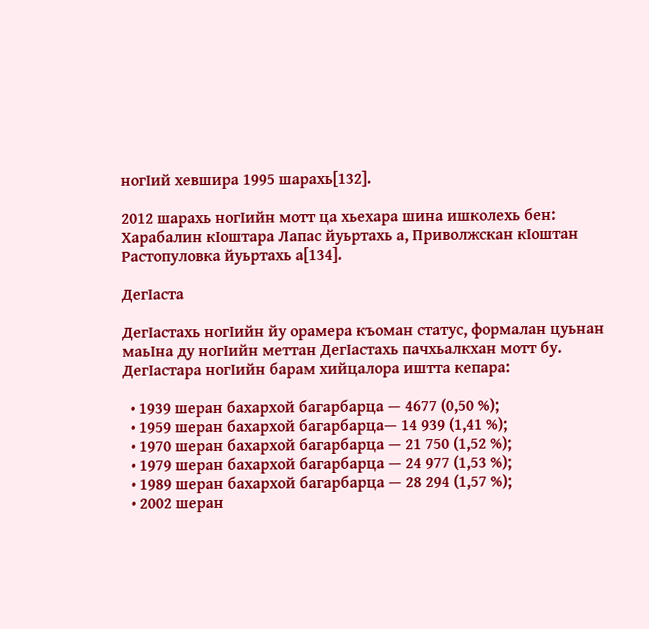ногӀий хевшира 1995 шарахь[132].

2012 шарахь ногӀийн мотт ца хьехара шина ишколехь бен: Харабалин кӀоштара Лапас йуьртахь а, Приволжскан кӀоштан Растопуловка йуьртахь а[134].

ДегӀаста

ДегӀастахь ногӀийн йу орамера къоман статус, формалан цуьнан маьӀна ду ногӀийн меттан ДегӀастахь пачхьалкхан мотт бу. ДегӀастара ногӀийн барам хийцалора иштта кепара:

  • 1939 шеран бахархой багарбарца — 4677 (0,50 %);
  • 1959 шеран бахархой багарбарца— 14 939 (1,41 %);
  • 1970 шеран бахархой багарбарца — 21 750 (1,52 %);
  • 1979 шеран бахархой багарбарца — 24 977 (1,53 %);
  • 1989 шеран бахархой багарбарца — 28 294 (1,57 %);
  • 2002 шеран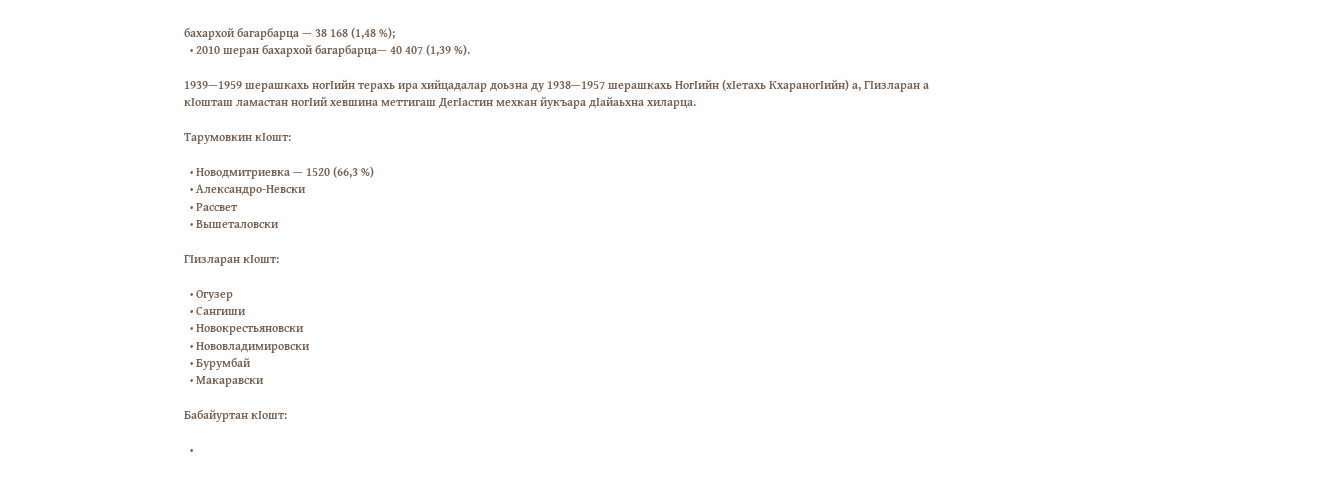бахархой багарбарца — 38 168 (1,48 %);
  • 2010 шеран бахархой багарбарца— 40 407 (1,39 %).

1939—1959 шерашкахь ногӀийн терахь ира хийцадалар доьзна ду 1938—1957 шерашкахь НогӀийн (хӀетахь КхараногӀийн) а, ГӀизларан а кӀошташ ламастан ногӀий хевшина меттигаш ДегӀастин мехкан йукъара дӀайаьхна хиларца.

Тарумовкин кӀошт:

  • Новодмитриевка — 1520 (66,3 %)
  • Александро-Невски
  • Рассвет
  • Вышеталовски

ГӀизларан кӀошт:

  • Огузер
  • Сангиши
  • Новокрестьяновски
  • Нововладимировски
  • Бурумбай
  • Макаравски

Бабайуртан кӀошт:

  •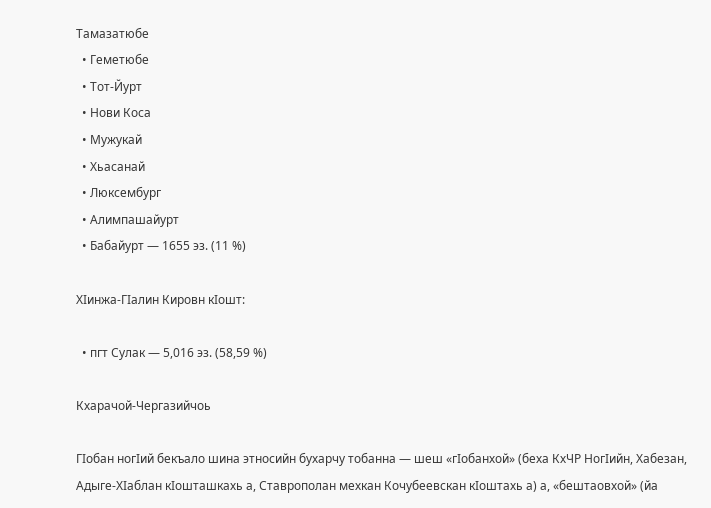Тамазатюбе
  • Геметюбе
  • Тот-Йурт
  • Нови Коса
  • Мужукай
  • Хьасанай
  • Люксембург
  • Алимпашайурт
  • Бабайурт — 1655 эз. (11 %)

ХӀинжа-ГӀалин Кировн кӀошт:

  • пгт Сулак — 5,016 эз. (58,59 %)

Кхарачой-Чергазийчоь

ГӀобан ногӀий бекъало шина этносийн бухарчу тобанна — шеш «гӀобанхой» (беха КхЧР НогӀийн, Хабезан, Адыге-ХӀаблан кӀошташкахь а, Ставрополан мехкан Кочубеевскан кӀоштахь а) а, «бештаовхой» (йа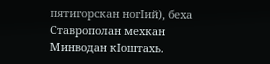пятигорскан ногӀий), беха Ставрополан мехкан Минводан кӀоштахь.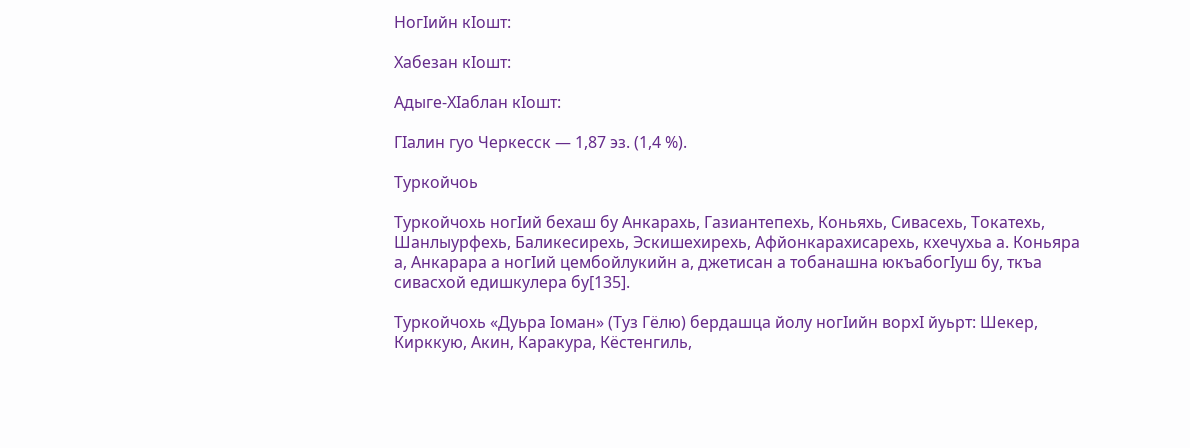НогӀийн кӀошт:

Хабезан кӀошт:

Адыге-ХӀаблан кӀошт:

ГӀалин гуо Черкесск — 1,87 эз. (1,4 %).

Туркойчоь

Туркойчохь ногӀий бехаш бу Анкарахь, Газиантепехь, Коньяхь, Сивасехь, Токатехь, Шанлыурфехь, Баликесирехь, Эскишехирехь, Афйонкарахисарехь, кхечухьа а. Коньяра а, Анкарара а ногӀий цембойлукийн а, джетисан а тобанашна юкъабогӀуш бу, ткъа сивасхой едишкулера бу[135].

Туркойчохь «Дуьра Ӏоман» (Туз Гёлю) бердашца йолу ногӀийн ворхӀ йуьрт: Шекер, Кирккую, Акин, Каракура, Кёстенгиль,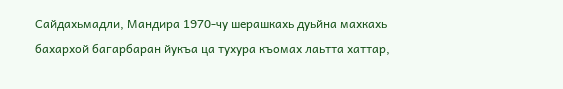Сайдахьмадли, Мандира 1970-чу шерашкахь дуьйна махкахь бахархой багарбаран йукъа ца тухура къомах лаьтта хаттар,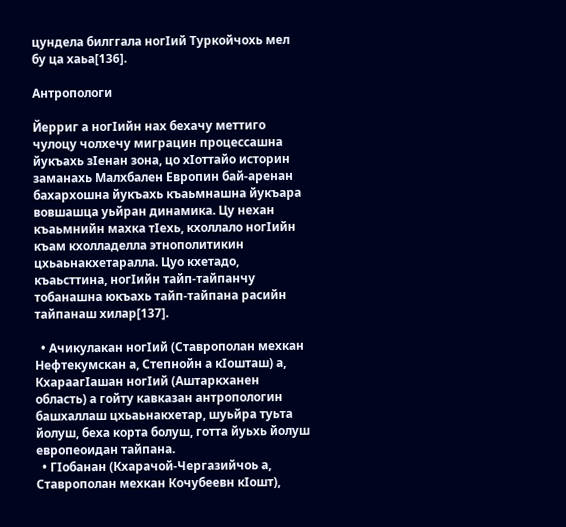цундела билггала ногӀий Туркойчохь мел бу ца хаьа[136].

Антропологи

Йерриг а ногӀийн нах бехачу меттиго чулоцу чолхечу миграцин процессашна йукъахь зӀенан зона, цо хӀоттайо историн заманахь Малхбален Европин бай-аренан бахархошна йукъахь къаьмнашна йукъара вовшашца уьйран динамика. Цу нехан къаьмнийн махка тӀехь, кхоллало ногӀийн къам кхолладелла этнополитикин цхьаьнакхетаралла. Цуо кхетадо, къаьсттина, ногӀийн тайп-тайпанчу тобанашна юкъахь тайп-тайпана расийн тайпанаш хилар[137].

  • Ачикулакан ногӀий (Ставрополан мехкан Нефтекумскан а, Степнойн а кӀошташ) а, КхараагӀашан ногӀий (Аштаркханен область) а гойту кавказан антропологин башхаллаш цхьаьнакхетар, шуьйра туьта йолуш, беха корта болуш, готта йуьхь йолуш европеоидан тайпана.
  • ГӀобанан (Кхарачой-Чергазийчоь а, Ставрополан мехкан Кочубеевн кӀошт),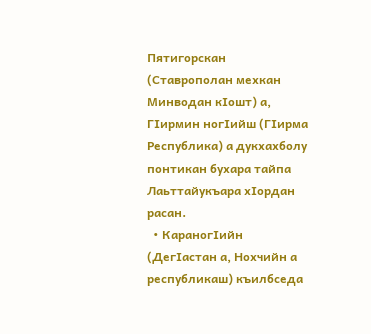Пятигорскан (Ставрополан мехкан Минводан кӀошт) а, ГӀирмин ногӀийш (ГӀирма Республика) а дукхахболу понтикан бухара тайпа Лаьттайукъара хӀордан расан.
  • КараногӀийн (ДегӀастан а, Нохчийн а республикаш) къилбседа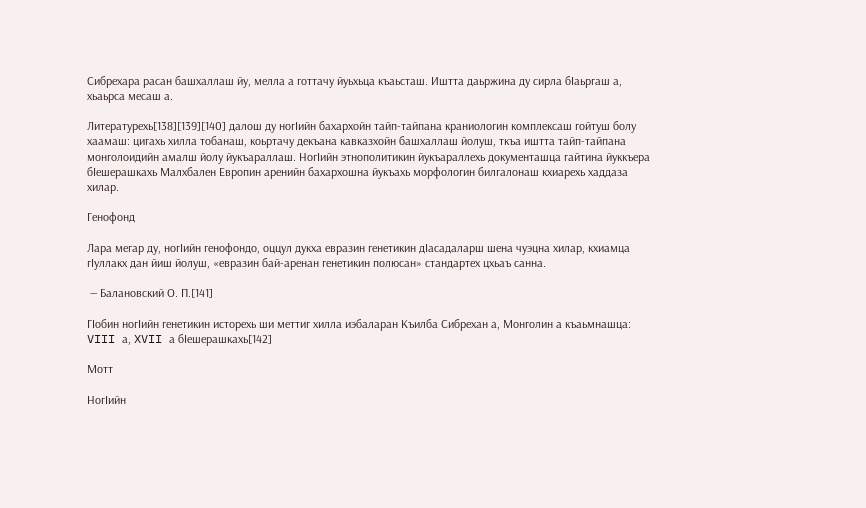Сибрехара расан башхаллаш йу, мелла а готтачу йуьхьца къаьсташ. Иштта даьржина ду сирла бӀаьргаш а, хьаьрса месаш а.

Литературехь[138][139][140] далош ду ногӀийн бахархойн тайп-тайпана краниологин комплексаш гойтуш болу хаамаш: цигахь хилла тобанаш, коьртачу декъана кавказхойн башхаллаш йолуш, ткъа иштта тайп-тайпана монголоидийн амалш йолу йукъараллаш. НогӀийн этнополитикин йукъараллехь документашца гайтина йуккъера бӀешерашкахь Малхбален Европин аренийн бахархошна йукъахь морфологин билгалонаш кхиарехь хаддаза хилар.

Генофонд

Лара мегар ду, ногӀийн генофондо, оццул дукха евразин генетикин дӀасадаларш шена чуэцна хилар, кхиамца гӀуллакх дан йиш йолуш, «евразин бай-аренан генетикин полюсан» стандартех цхьаъ санна.

 — Балановский О. П.[141]

ГӀобин ногӀийн генетикин исторехь ши меттиг хилла иэбаларан Къилба Сибрехан а, Монголин а къаьмнашца: VIII а, XVII а бӀешерашкахь[142]

Мотт

НогӀийн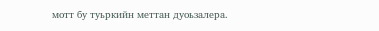мотт бу туьркийн меттан дуоьзалера.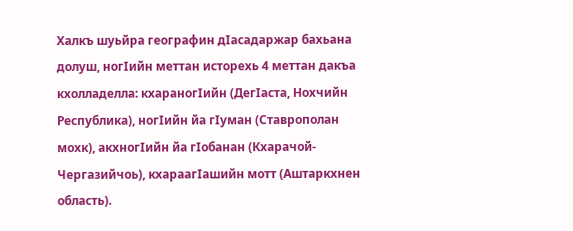Халкъ шуьйра географин дӀасадаржар бахьана долуш, ногӀийн меттан исторехь 4 меттан дакъа кхолладелла: кхараногӀийн (ДегӀаста, Нохчийн Республика), ногӀийн йа гӀуман (Ставрополан мохк), акхногӀийн йа гӀобанан (Кхарачой-Чергазийчоь), кхараагӀашийн мотт (Аштаркхнен область).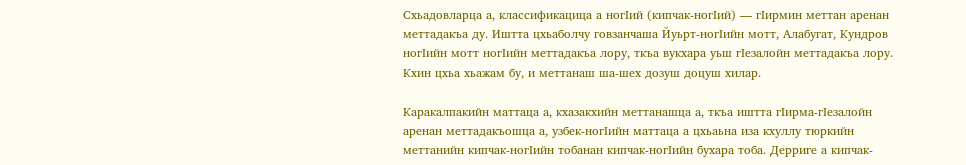Схьадовларца а, классификацица а ногӀий (кипчак-ногӀий) — гӀирмин меттан аренан меттадакъа ду. Иштта цхьаболчу говзанчаша Йуьрт-ногӀийн мотт, Алабугат, Кундров ногӀийн мотт ногӀийн меттадакъа лору, ткъа вукхара уьш гӀезалойн меттадакъа лору. Кхин цхьа хьажам бу, и меттанаш ша-шех дозуш доцуш хилар.

Каракалпакийн маттаца а, кхазакхийн меттанашца а, ткъа иштта гӀирма-гӀезалойн аренан меттадакъошца а, узбек-ногӀийн маттаца а цхьаьна иза кхуллу тюркийн меттанийн кипчак-ногӀийн тобанан кипчак-ногӀийн бухара тоба. Дерриге а кипчак-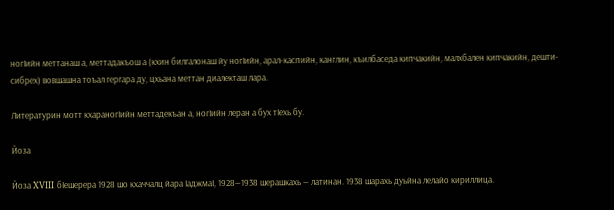ногӀийн меттанаш а, меттадакъош а (кхин билгалонаш йу ногӀийн, арал-каспийн, канглин, къилбаседа кипчакийн, малхбален кипчакийн, дешти-сибрех) вовшашна тоъал гергара ду, цхьана меттан диалекташ лара.

Литературин мотт кхараногӀийн меттадекъан а, ногӀийн леран а бух тӀехь бу.

Йоза

Йоза XVIII бӀешерера 1928 шо кхаччалц йара ӀаджмаӀ, 1928—1938 шерашкахь — латинан. 1938 шарахь дуьйна лелайо кириллица.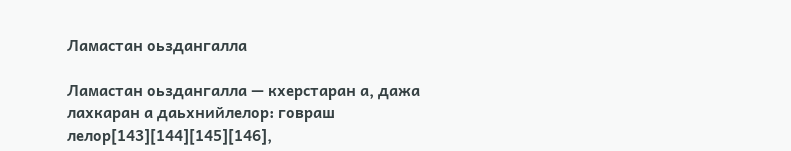Ламастан оьздангалла

Ламастан оьздангалла — кхерстаран а, дажа лахкаран а даьхнийлелор: говраш лелор[143][144][145][146],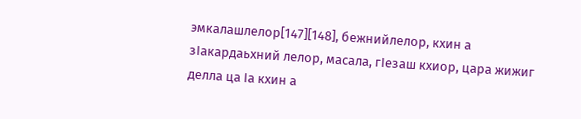эмкалашлелор[147][148], бежнийлелор, кхин а зӀакардаьхний лелор, масала, гӀезаш кхиор, цара жижиг делла ца Ӏа кхин а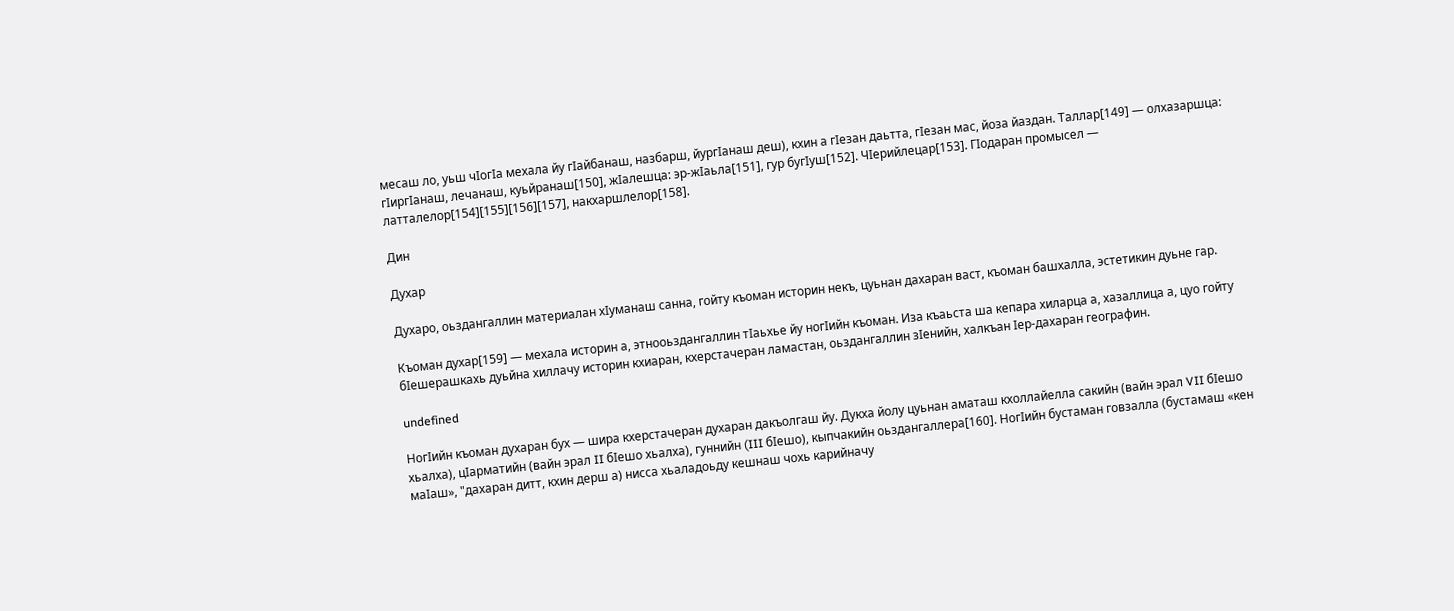месаш ло, уьш чӀогӀа мехала йу гӀайбанаш, назбарш, йургӀанаш деш), кхин а гӀезан даьтта, гӀезан мас, йоза йаздан. Таллар[149] — олхазаршца: гӀиргӀанаш, лечанаш, куьйранаш[150], жӀалешца: эр-жӀаьла[151], гур бугӀуш[152]. ЧӀерийлецар[153]. ГӀодаран промысел — латталелор[154][155][156][157], накхаршлелор[158].

Дин

Духар

Духаро, оьздангаллин материалан хӀуманаш санна, гойту къоман историн некъ, цуьнан дахаран васт, къоман башхалла, эстетикин дуьне гар.

Къоман духар[159] — мехала историн а, этнооьздангаллин тӀаьхье йу ногӀийн къоман. Иза къаьста ша кепара хиларца а, хазаллица а, цуо гойту бӀешерашкахь дуьйна хиллачу историн кхиаран, кхерстачеран ламастан, оьздангаллин зӀенийн, халкъан Ӏер-дахаран географин.

undefined

НогӀийн къоман духаран бух — шира кхерстачеран духаран дакъолгаш йу. Дукха йолу цуьнан аматаш кхоллайелла сакийн (вайн эрал VII бӀешо хьалха), цӀарматийн (вайн эрал II бӀешо хьалха), гуннийн (III бӀешо), кыпчакийн оьздангаллера[160]. НогӀийн бустаман говзалла (бустамаш «кен маӀаш», "дахаран дитт, кхин дерш а) нисса хьаладоьду кешнаш чохь карийначу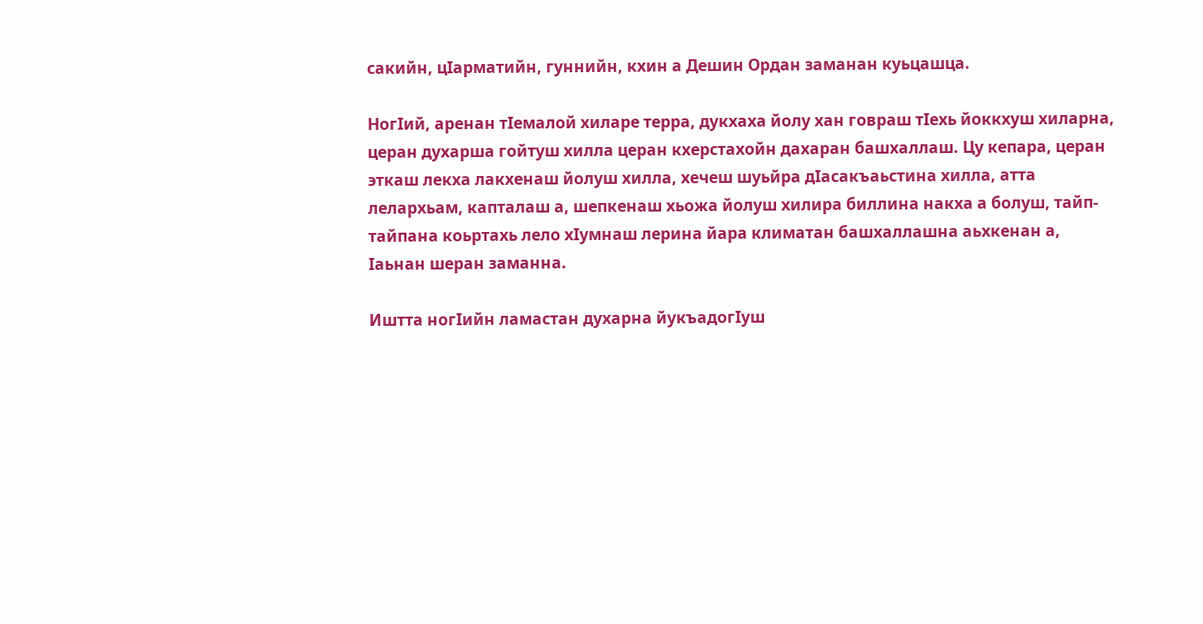сакийн, цӀарматийн, гуннийн, кхин а Дешин Ордан заманан куьцашца.

НогӀий, аренан тӀемалой хиларе терра, дукхаха йолу хан говраш тӀехь йоккхуш хиларна, церан духарша гойтуш хилла церан кхерстахойн дахаран башхаллаш. Цу кепара, церан эткаш лекха лакхенаш йолуш хилла, хечеш шуьйра дӀасакъаьстина хилла, атта лелархьам, капталаш а, шепкенаш хьожа йолуш хилира биллина накха а болуш, тайп-тайпана коьртахь лело хӀумнаш лерина йара климатан башхаллашна аьхкенан а, Ӏаьнан шеран заманна.

Иштта ногӀийн ламастан духарна йукъадогӀуш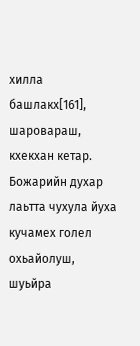хилла башлакх[161], шаровараш, кхекхан кетар. Божарийн духар лаьтта чухула йуха кучамех голел охьайолуш, шуьйра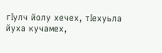гӀулч йолу хечех, тӀехуьла йуха кучамех,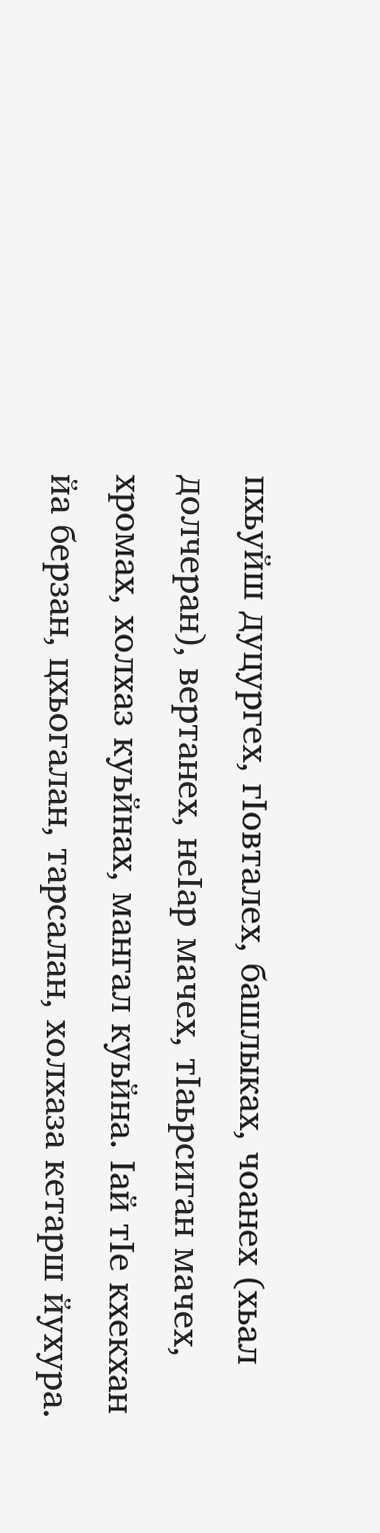пхьуйш дуцургех, гӀовталех, башлыках, чоанех (хьал долчеран), вертанех, неӀар мачех, тӀаьрсиган мачех, хромах, холхаз куьйнах, мангал куьйна. Ӏай тӀе кхекхан йа берзан, цхьогалан, тарсалан, холхаза кетарш йухура.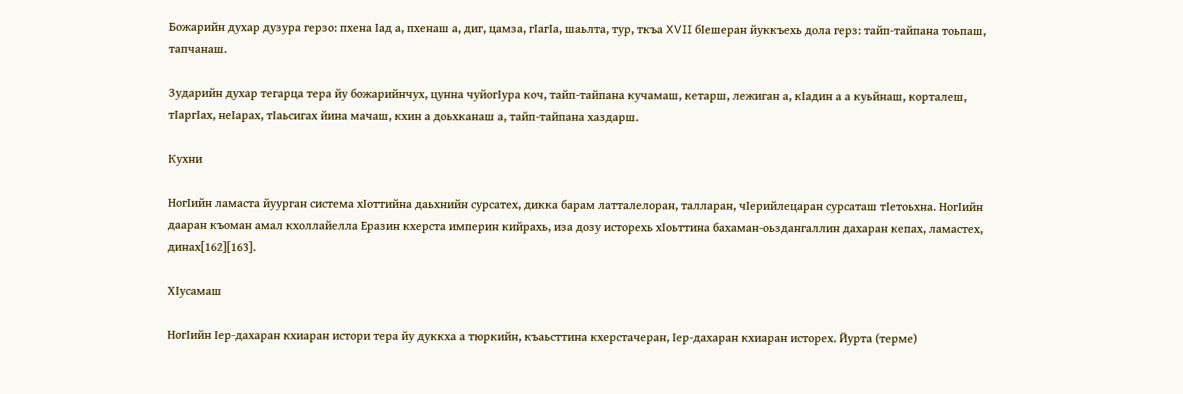Божарийн духар дузура герзо: пхена Ӏад а, пхенаш а, диг, цамза, гӀагӀа, шаьлта, тур, ткъа XVII бӀешеран йуккъехь дола герз: тайп-тайпана тоьпаш, тапчанаш.

Зударийн духар тегарца тера йу божарийнчух, цунна чуйогӀура коч, тайп-тайпана кучамаш, кетарш, лежиган а, кӀадин а а куьйнаш, корталеш, тӀаргӀах, неӀарах, тӀаьсигах йина мачаш, кхин а доьхканаш а, тайп-тайпана хаздарш.

Кухни

НогӀийн ламаста йуурган система хӀоттийна даьхнийн сурсатех, дикка барам латталелоран, талларан, чӀерийлецаран сурсаташ тӀетоьхна. НогӀийн дааран къоман амал кхоллайелла Еразин кхерста империн кийрахь, иза дозу исторехь хӀоьттина бахаман-оьздангаллин дахаран кепах, ламастех, динах[162][163].

ХӀусамаш

НогӀийн Ӏер-дахаран кхиаран истори тера йу дуккха а тюркийн, къаьсттина кхерстачеран, Ӏер-дахаран кхиаран исторех. Йурта (терме)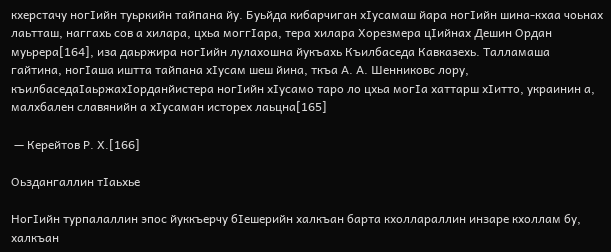кхерстачу ногӀийн туьркийн тайпана йу. Буьйда кибарчиган хӀусамаш йара ногӀийн шина-кхаа чоьнах лаьтташ, наггахь сов а хилара, цхьа моггӀара, тера хилара Хорезмера цӀийнах Дешин Ордан муьрера[164], иза даьржира ногӀийн лулахошна йукъахь Къилбаседа Кавказехь. Талламаша гайтина, ногӀаша иштта тайпана хӀусам шеш йина, ткъа А. А. Шенниковс лору, къилбаседаӀаьржахӀорданйистера ногӀийн хӀусамо таро ло цхьа могӀа хаттарш хӀитто, украинин а, малхбален славянийн а хӀусаман исторех лаьцна[165]

 — Керейтов Р. Х.[166]

Оьздангаллин тӀаьхье

НогӀийн турпалаллин эпос йуккъерчу бӀешерийн халкъан барта кхоллараллин инзаре кхоллам бу, халкъан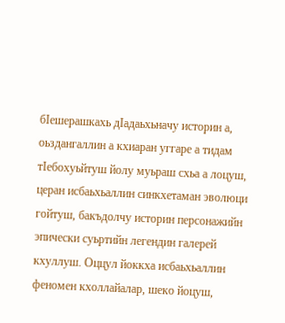бӀешерашкахь дӀадаьхьначу историн а, оьздангаллин а кхиаран уггаре а тидам тӀебохуьйтуш йолу муьраш схьа а лоцуш, церан исбаьхьаллин синкхетаман эволюци гойтуш, бакъдолчу историн персонажийн эпически суьртийн легендин галерей кхуллуш. Оццул йоккха исбаьхьаллин феномен кхоллайалар, шеко йоцуш,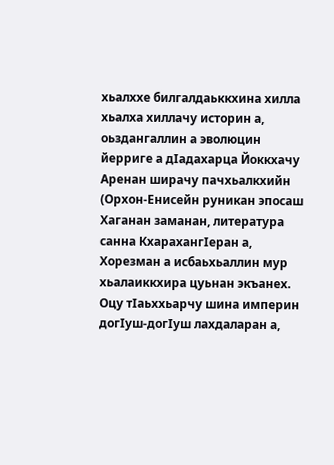хьалххе билгалдаьккхина хилла хьалха хиллачу историн а, оьздангаллин а эволюцин йерриге а дӀадахарца Йоккхачу Аренан ширачу пачхьалкхийн (Орхон-Енисейн руникан эпосаш Хаганан заманан, литература санна КхарахангӀеран а, Хорезман а исбаьхьаллин мур хьалаиккхира цуьнан экъанех. Оцу тӀаьххьарчу шина империн догӀуш-догӀуш лахдаларан а,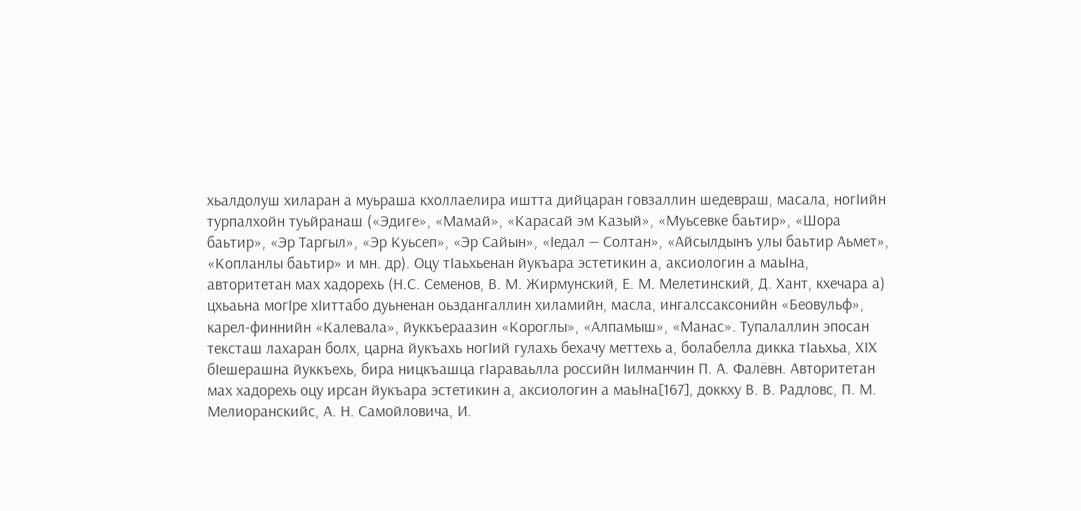хьалдолуш хиларан а муьраша кхоллаелира иштта дийцаран говзаллин шедевраш, масала, ногӀийн турпалхойн туьйранаш («Эдиге», «Мамай», «Карасай эм Казый», «Муьсевке баьтир», «Шора баьтир», «Эр Таргыл», «Эр Куьсеп», «Эр Сайын», «Ӏедал — Солтан», «Айсылдынъ улы баьтир Аьмет», «Копланлы баьтир» и мн. др). Оцу тӀаьхьенан йукъара эстетикин а, аксиологин а маьӀна, авторитетан мах хадорехь (Н.C. Семенов, В. М. Жирмунский, Е. М. Мелетинский, Д. Хант, кхечара а) цхьаьна могӀре хӀиттабо дуьненан оьздангаллин хиламийн, масла, ингалссаксонийн «Беовульф», карел-финнийн «Калевала», йуккъераазин «Короглы», «Алпамыш», «Манас». Тупалаллин эпосан тексташ лахаран болх, царна йукъахь ногӀий гулахь бехачу меттехь а, болабелла дикка тӀаьхьа, XIX бӀешерашна йуккъехь, бира ницкъашца гӀараваьлла российн Ӏилманчин П. А. Фалёвн. Авторитетан мах хадорехь оцу ирсан йукъара эстетикин а, аксиологин а маьӀна[167], доккху В. В. Радловс, П. М. Мелиоранскийс, А. Н. Самойловича, И.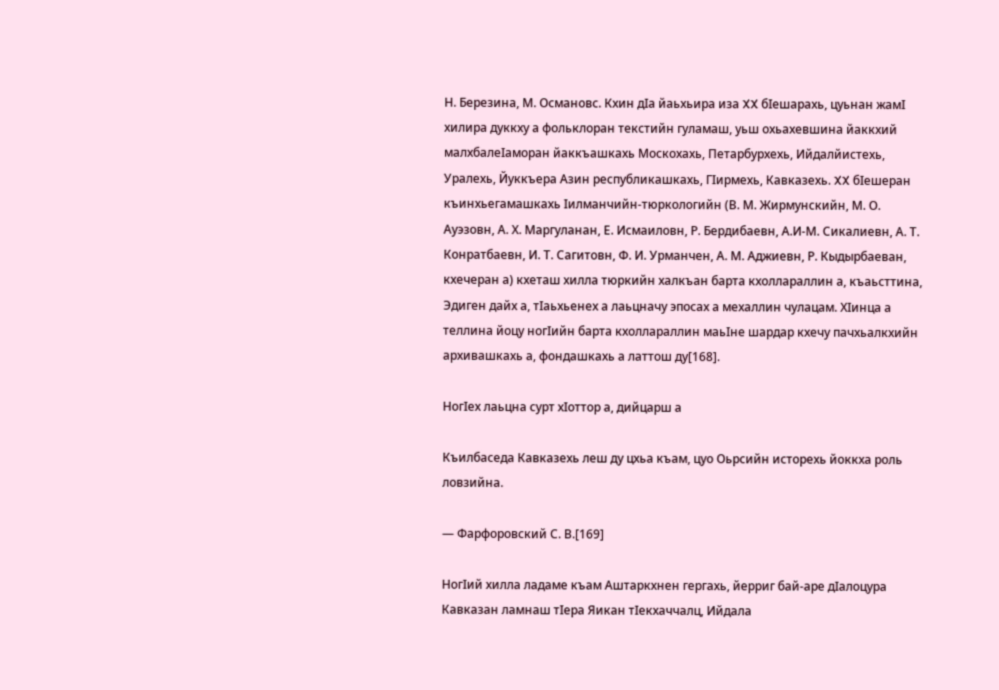Н. Березина, М. Османовс. Кхин дӀа йаьхьира иза XX бӀешарахь, цуьнан жамӀ хилира дуккху а фольклоран текстийн гуламаш, уьш охьахевшина йаккхий малхбалеӀаморан йаккъашкахь Москохахь, Петарбурхехь, Ийдалйистехь, Уралехь, Йуккъера Азин республикашкахь, ГӀирмехь, Кавказехь. XX бӀешеран къинхьегамашкахь Ӏилманчийн-тюркологийн (В. М. Жирмунскийн, М. О. Ауэзовн, А. Х. Маргуланан, Е. Исмаиловн, Р. Бердибаевн, А.И-М. Сикалиевн, А. Т. Конратбаевн, И. Т. Сагитовн, Ф. И. Урманчен, А. М. Аджиевн, Р. Кыдырбаеван, кхечеран а) кхеташ хилла тюркийн халкъан барта кхоллараллин а, къаьсттина, Эдиген дайх а, тӀаьхьенех а лаьцначу эпосах а мехаллин чулацам. ХӀинца а теллина йоцу ногӀийн барта кхоллараллин маьӀне шардар кхечу пачхьалкхийн архивашкахь а, фондашкахь а латтош ду[168].

НогӀех лаьцна сурт хӀоттор а, дийцарш а

Къилбаседа Кавказехь леш ду цхьа къам, цуо Оьрсийн исторехь йоккха роль ловзийна.

— Фарфоровский С. В.[169]

НогӀий хилла ладаме къам Аштаркхнен гергахь, йерриг бай-аре дӀалоцура Кавказан ламнаш тӀера Яикан тӀекхаччалц, Ийдала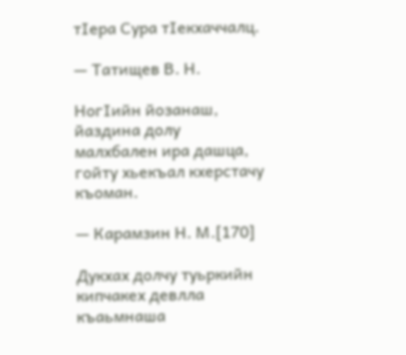тӀера Сура тӀекхаччалц.

— Татищев В. Н.

НогӀийн йозанаш, йаздина долу малхбален ира дашца, гойту хьекъал кхерстачу къоман.

— Карамзин Н. М.[170]

Дукхах долчу туьркийн кипчакех девлла къаьмнаша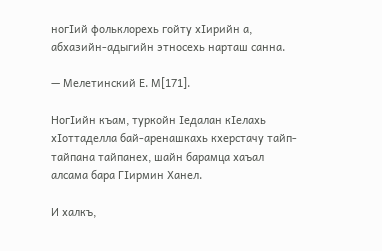ногӀий фольклорехь гойту хӀирийн а, абхазийн-адыгийн этносехь нарташ санна.

— Мелетинский Е. М[171].

НогӀийн къам, туркойн Ӏедалан кӀелахь хӀоттаделла бай-аренашкахь кхерстачу тайп-тайпана тайпанех, шайн барамца хаъал алсама бара ГӀирмин Ханел.

И халкъ,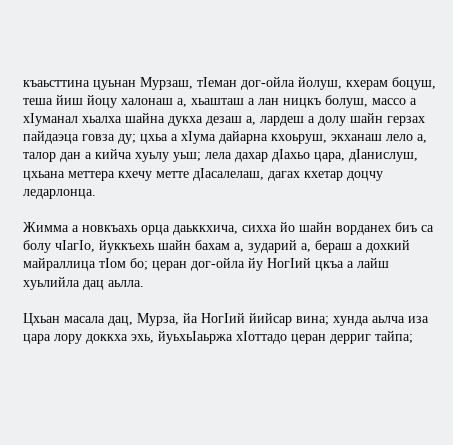къаьсттина цуьнан Мурзаш, тӀеман дог-ойла йолуш, кхерам боцуш, теша йиш йоцу халонаш а, хьашташ а лан ницкъ болуш, массо а хӀуманал хьалха шайна дукха дезаш а, лардеш а долу шайн герзах пайдаэца говза ду; цхьа а хӀума дайарна кхоьруш, экханаш лело а, талор дан а кийча хуьлу уьш; лела дахар дӀахьо цара, дӀанислуш, цхьана меттера кхечу метте дӀасалелаш, дагах кхетар доцчу ледарлонца.

Жимма а новкъахь орца даьккхича, сихха йо шайн ворданех биъ са болу чӀагӀо, йуккъехь шайн бахам а, зударий а, бераш а дохкий майраллица тӀом бо; церан дог-ойла йу НогӀий цкъа а лайш хуьлийла дац аьлла.

Цхьан масала дац, Мурза, йа НогӀий йийсар вина; хунда аьлча иза цара лору доккха эхь, йуьхьӀаьржа хӀоттадо церан дерриг тайпа;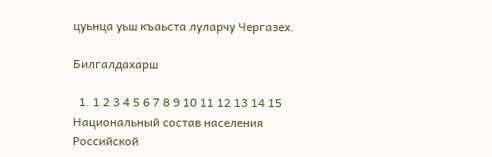цуьнца уьш къаьста луларчу Чергазех.

Билгалдахарш

  1. 1 2 3 4 5 6 7 8 9 10 11 12 13 14 15 Национальный состав населения Российской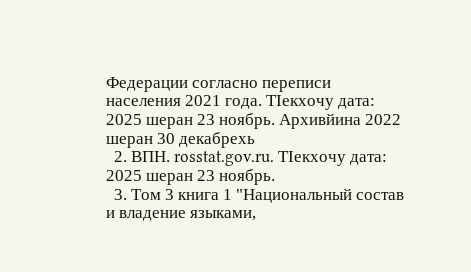Федерации согласно переписи населения 2021 года. ТӀекхочу дата: 2025 шеран 23 ноябрь. Архивйина 2022 шеран 30 декабрехь
  2. ВПН. rosstat.gov.ru. ТӀекхочу дата: 2025 шеран 23 ноябрь.
  3. Том 3 книга 1 "Национальный состав и владение языками,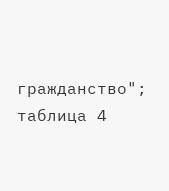гражданство"; таблица 4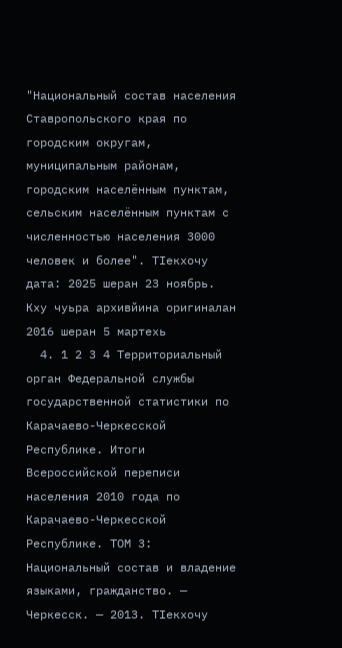"Национальный состав населения Ставропольского края по городским округам, муниципальным районам, городским населённым пунктам, сельским населённым пунктам с численностью населения 3000 человек и более". ТӀекхочу дата: 2025 шеран 23 ноябрь. Кху чуьра архивйина оригиналан 2016 шеран 5 мартехь
  4. 1 2 3 4 Территориальный орган Федеральной службы государственной статистики по Карачаево-Черкесской Республике. Итоги Всероссийской переписи населения 2010 года по Карачаево-Черкесской Республике. ТОМ 3: Национальный состав и владение языками, гражданство. — Черкесск. — 2013. ТӀекхочу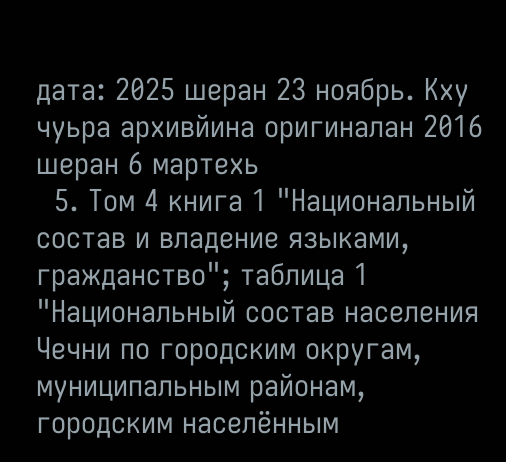дата: 2025 шеран 23 ноябрь. Кху чуьра архивйина оригиналан 2016 шеран 6 мартехь
  5. Том 4 книга 1 "Национальный состав и владение языками, гражданство"; таблица 1 "Национальный состав населения Чечни по городским округам, муниципальным районам, городским населённым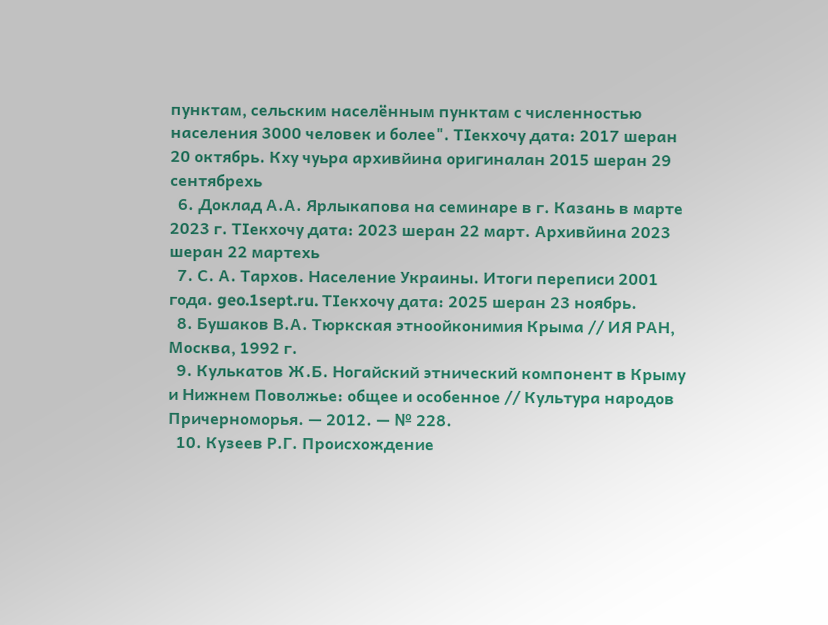пунктам, сельским населённым пунктам с численностью населения 3000 человек и более". ТӀекхочу дата: 2017 шеран 20 октябрь. Кху чуьра архивйина оригиналан 2015 шеран 29 сентябрехь
  6. Доклад А.А. Ярлыкапова на семинаре в г. Казань в марте 2023 г. ТӀекхочу дата: 2023 шеран 22 март. Архивйина 2023 шеран 22 мартехь
  7. С. А. Тархов. Население Украины. Итоги переписи 2001 года. geo.1sept.ru. ТӀекхочу дата: 2025 шеран 23 ноябрь.
  8. Бушаков В.А. Тюркская этноойконимия Крыма // ИЯ РАН, Москва, 1992 г.
  9. Кулькатов Ж.Б. Ногайский этнический компонент в Крыму и Нижнем Поволжье: общее и особенное // Культура народов Причерноморья. — 2012. — № 228.
  10. Кузеев Р.Г. Происхождение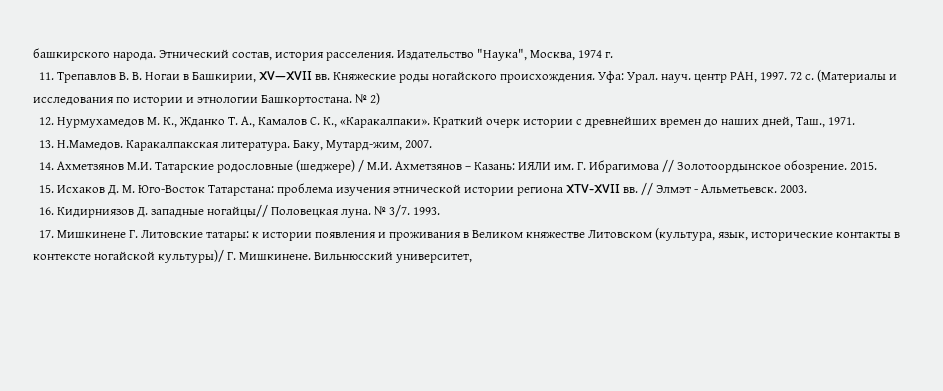башкирского народа. Этнический состав, история расселения. Издательство "Наука", Москва, 1974 г.
  11. Трепавлов В. В. Ногаи в Башкирии, XV—XVII вв. Княжеские роды ногайского происхождения. Уфа: Урал. науч. центр РАН, 1997. 72 с. (Материалы и исследования по истории и этнологии Башкортостана. № 2)
  12. Нурмухамедов М. К., Жданко Т. А., Камалов С. К., «Каракалпаки». Краткий очерк истории с древнейших времен до наших дней, Таш., 1971.
  13. Н.Мамедов. Каракалпакская литература. Баку, Мутард-жим, 2007.
  14. Ахметзянов М.И. Татарские родословные (шеджере) / М.И. Ахметзянов – Казань: ИЯЛИ им. Г. Ибрагимова // Золотоордынское обозрение. 2015.
  15. Исхаков Д. М. Юго-Восток Татарстана: проблема изучения этнической истории региона XTV-XVII вв. // Элмэт - Альметьевск. 2003.
  16. Кидирниязов Д. западные ногайцы// Половецкая луна. № 3/7. 1993.
  17. Мишкинене Г. Литовские татары: к истории появления и проживания в Великом княжестве Литовском (культура, язык, исторические контакты в контексте ногайской культуры)/ Г. Мишкинене. Вильнюсский университет,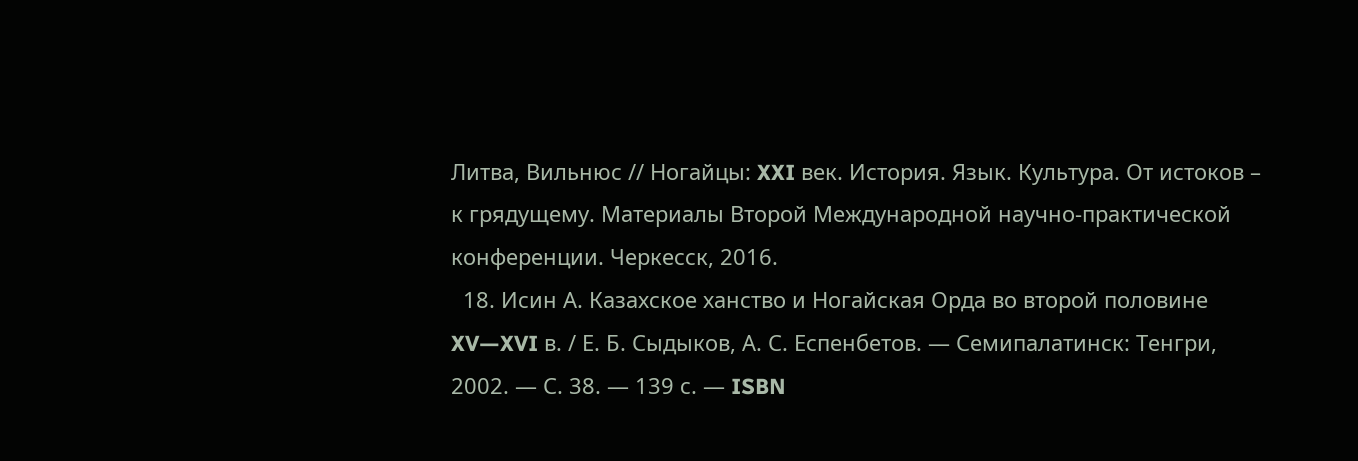Литва, Вильнюс // Ногайцы: XXI век. История. Язык. Культура. От истоков – к грядущему. Материалы Второй Международной научно-практической конференции. Черкесск, 2016.
  18. Исин А. Казахское ханство и Ногайская Орда во второй половине XV—XVI в. / Е. Б. Сыдыков, А. С. Еспенбетов. — Семипалатинск: Тенгри, 2002. — С. 38. — 139 с. — ISBN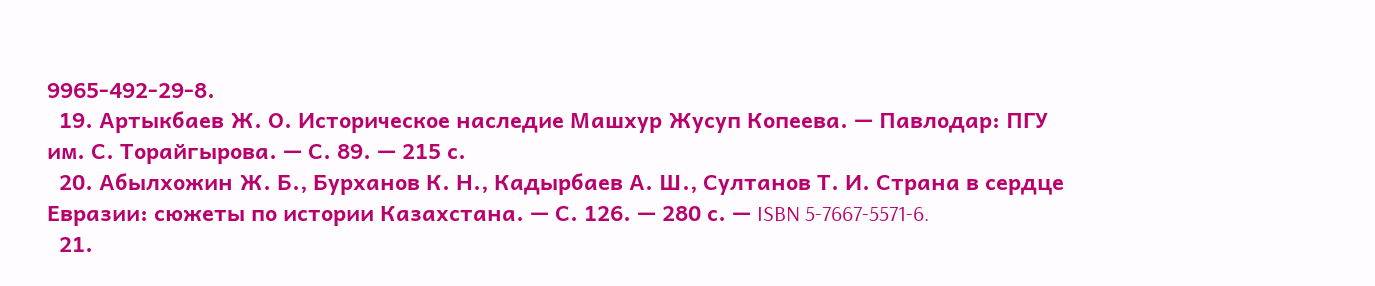9965-492-29-8.
  19. Артыкбаев Ж. О. Историческое наследие Машхур Жусуп Копеева. — Павлодар: ПГУ им. С. Торайгырова. — С. 89. — 215 с.
  20. Абылхожин Ж. Б., Бурханов К. Н., Кадырбаев А. Ш., Султанов Т. И. Страна в сердце Евразии: сюжеты по истории Казахстана. — С. 126. — 280 с. — ISBN 5-7667-5571-6.
  21.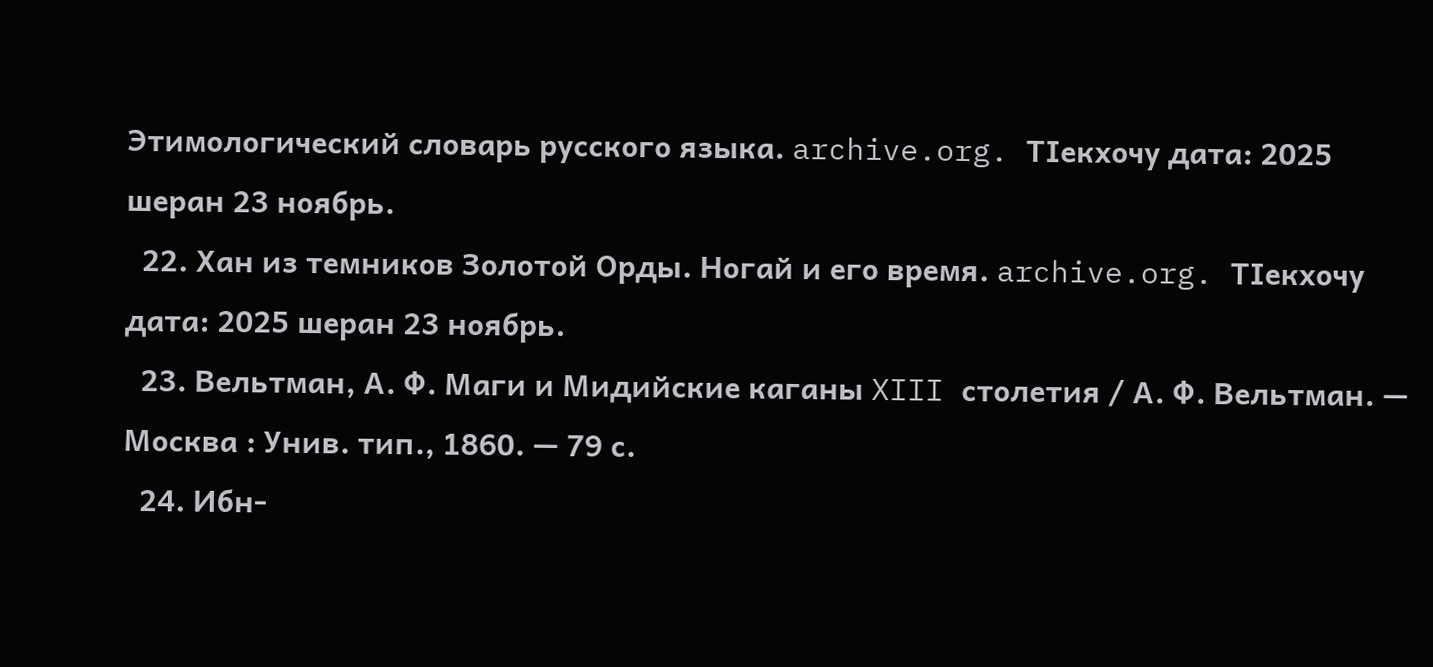Этимологический словарь русского языка. archive.org. ТӀекхочу дата: 2025 шеран 23 ноябрь.
  22. Хан из темников Золотой Орды. Ногай и его время. archive.org. ТӀекхочу дата: 2025 шеран 23 ноябрь.
  23. Вельтман, А. Ф. Маги и Мидийские каганы XIII столетия / А. Ф. Вельтман. — Москва : Унив. тип., 1860. — 79 с.
  24. Ибн-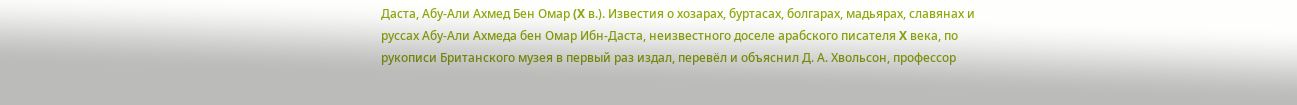Даста, Абу-Али Ахмед Бен Омар (X в.). Известия о хозарах, буртасах, болгарах, мадьярах, славянах и руссах Абу-Али Ахмеда бен Омар Ибн-Даста, неизвестного доселе арабского писателя X века, по рукописи Британского музея в первый раз издал, перевёл и объяснил Д. А. Хвольсон, профессор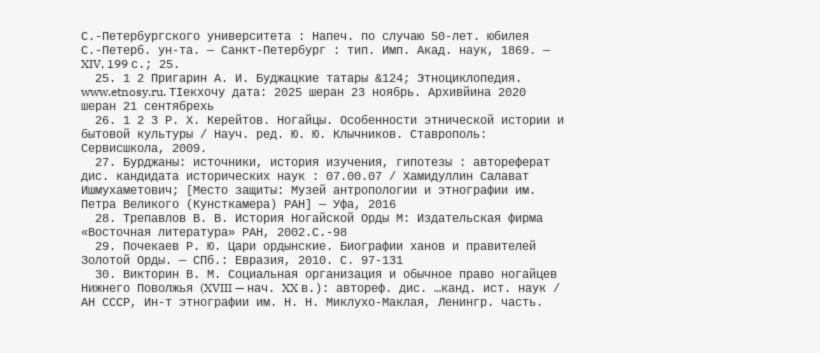С.-Петербургского университета : Напеч. по случаю 50-лет. юбилея С.-Петерб. ун-та. — Санкт-Петербург : тип. Имп. Акад. наук, 1869. — XIV, 199 с.; 25.
  25. 1 2 Пригарин А. И. Буджацкие татары &124; Этноциклопедия. www.etnosy.ru. ТӀекхочу дата: 2025 шеран 23 ноябрь. Архивйина 2020 шеран 21 сентябрехь
  26. 1 2 3 Р. Х. Керейтов. Ногайцы. Особенности этнической истории и бытовой культуры / Науч. ред. Ю. Ю. Клычников. Ставрополь: Сервисшкола, 2009.
  27. Бурджаны: источники, история изучения, гипотезы : автореферат дис. кандидата исторических наук : 07.00.07 / Хамидуллин Салават Ишмухаметович; [Место защиты: Музей антропологии и этнографии им. Петра Великого (Кунсткамера) РАН] — Уфа, 2016
  28. Трепавлов В. В. История Ногайской Орды М: Издательская фирма «Восточная литература» РАН, 2002.С.-98
  29. Почекаев Р. Ю. Цари ордынские. Биографии ханов и правителей Золотой Орды. — СПб.: Евразия, 2010. С. 97-131
  30. Викторин В. М. Социальная организация и обычное право ногайцев Нижнего Поволжья (XVIII — нач. XX в.): автореф. дис. …канд. ист. наук / АН СССР, Ин-т этнографии им. Н. Н. Миклухо-Маклая, Ленингр. часть.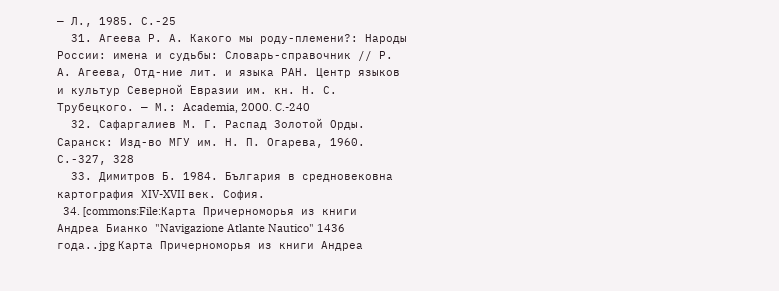— Л., 1985. С.-25
  31. Агеева Р. А. Какого мы роду-племени?: Народы России: имена и судьбы: Словарь-справочник // Р. А. Агеева, Отд-ние лит. и языка РАН. Центр языков и культур Северной Евразии им. кн. Н. С. Трубецкого. — М.: Academia, 2000. C.-240
  32. Сафаргалиев М. Г. Распад Золотой Орды. Саранск: Изд-во МГУ им. Н. П. Огарева, 1960. С.-327, 328
  33. Димитров Б. 1984. България в средновековна картография ХIV-XVII век. София.
  34. [commons:File:Карта Причерноморья из книги Андреа Бианко "Navigazione Atlante Nautico" 1436 года..jpg Карта Причерноморья из книги Андреа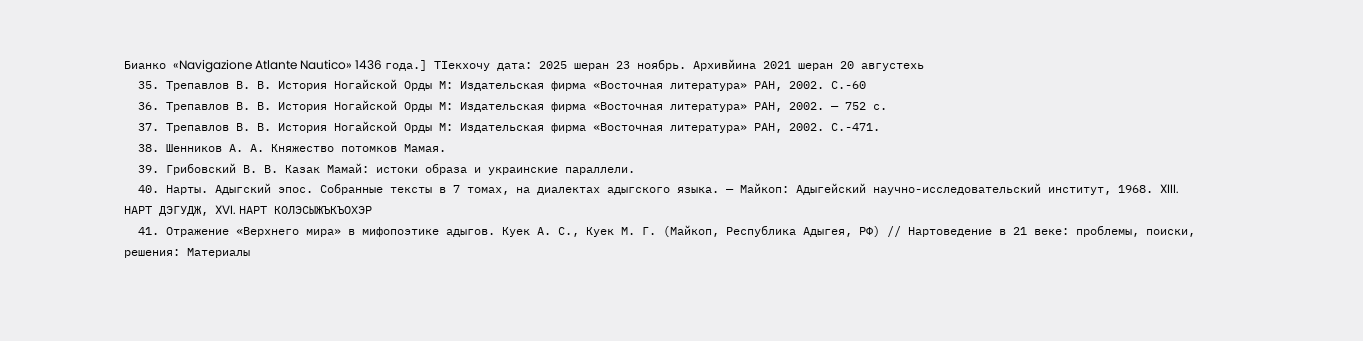Бианко «Navigazione Atlante Nautico» 1436 года.] ТӀекхочу дата: 2025 шеран 23 ноябрь. Архивйина 2021 шеран 20 августехь
  35. Трепавлов В. В. История Ногайской Орды М: Издательская фирма «Восточная литература» РАН, 2002. С.-60
  36. Трепавлов В. В. История Ногайской Орды М: Издательская фирма «Восточная литература» РАН, 2002. — 752 с.
  37. Трепавлов В. В. История Ногайской Орды М: Издательская фирма «Восточная литература» РАН, 2002. С.-471.
  38. Шенников А. А. Княжество потомков Мамая.
  39. Грибовский В. В. Казак Мамай: истоки образа и украинские параллели.
  40. Нарты. Адыгский эпос. Собранные тексты в 7 томах, на диалектах адыгского языка. — Майкоп: Адыгейский научно-исследовательский институт, 1968. XIII. НАРТ ДЭГУДЖ, XVI. НАРТ КОЛЭСЫЖЪКЪОХЭР
  41. Отражение «Верхнего мира» в мифопоэтике адыгов. Куек А. С., Куек М. Г. (Майкоп, Республика Адыгея, РФ) // Нартоведение в 21 веке: проблемы, поиски, решения: Материалы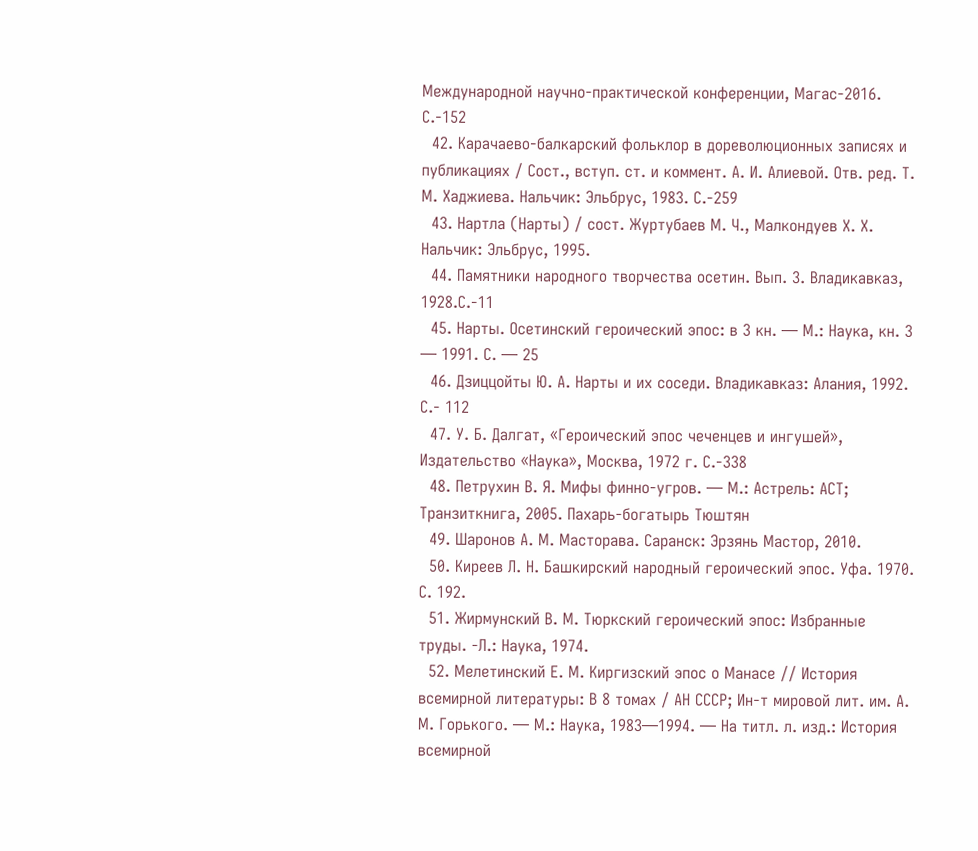Международной научно-практической конференции, Магас-2016. С.-152
  42. Карачаево-балкарский фольклор в дореволюционных записях и публикациях / Сост., вступ. ст. и коммент. А. И. Алиевой. Отв. ред. Т. М. Хаджиева. Нальчик: Эльбрус, 1983. С.-259
  43. Нартла (Нарты) / сост. Журтубаев М. Ч., Малкондуев Х. Х. Нальчик: Эльбрус, 1995.
  44. Памятники народного творчества осетин. Вып. 3. Владикавказ, 1928.С.-11
  45. Нарты. Осетинский героический эпос: в 3 кн. — М.: Наука, кн. 3 — 1991. С. — 25
  46. Дзиццойты Ю. А. Нарты и их соседи. Владикавказ: Алания, 1992. С.- 112
  47. У. Б. Далгат, «Героический эпос чеченцев и ингушей», Издательство «Наука», Москва, 1972 г. С.-338
  48. Петрухин В. Я. Мифы финно-угров. — М.: Астрель: АСТ; Транзиткнига, 2005. Пахарь-богатырь Тюштян
  49. Шаронов А. М. Масторава. Саранск: Эрзянь Мастор, 2010.
  50. Киреев Л. Н. Башкирский народный героический эпос. Уфа. 1970. С. 192.
  51. Жирмунский В. М. Тюркский героический эпос: Избранные труды. -Л.: Наука, 1974.
  52. Мелетинский Е. М. Киргизский эпос о Манасе // История всемирной литературы: В 8 томах / АН СССР; Ин-т мировой лит. им. А. М. Горького. — М.: Наука, 1983—1994. — На титл. л. изд.: История всемирной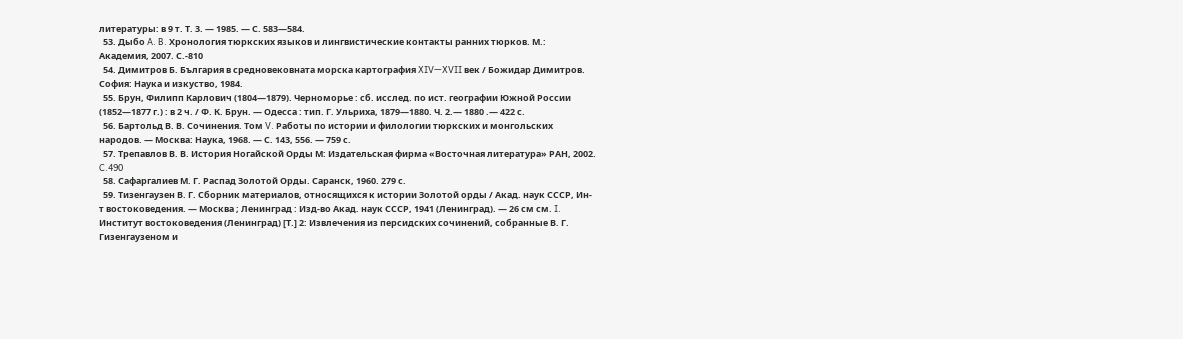литературы: в 9 т. Т. 3. — 1985. — С. 583—584.
  53. Дыбо A. B. Хронология тюркских языков и лингвистические контакты ранних тюрков. М.: Академия, 2007. С.-810
  54. Димитров Б. България в средновековната морска картография XIV—XVII век / Божидар Димитров. София: Наука и изкуство, 1984.
  55. Брун, Филипп Карлович (1804—1879). Черноморье : сб. исслед. по ист. географии Южной России (1852—1877 г.) : в 2 ч. / Ф. К. Брун. — Одесса : тип. Г. Ульриха, 1879—1880. Ч. 2.— 1880 .— 422 с.
  56. Бартольд В. В. Сочинения. Том V. Работы по истории и филологии тюркских и монгольских народов. — Москва: Наука, 1968. — С. 143, 556. — 759 с.
  57. Трепавлов В. В. История Ногайской Орды М: Издательская фирма «Восточная литература» РАН, 2002. C.490
  58. Сафаргалиев М. Г. Распад Золотой Орды. Саранск, 1960. 279 с.
  59. Тизенгаузен В. Г. Сборник материалов, относящихся к истории Золотой орды / Акад. наук СССР, Ин-т востоковедения. — Москва ; Ленинград : Изд-во Акад. наук СССР, 1941 (Ленинград). — 26 см см. I. Институт востоковедения (Ленинград) [Т.] 2: Извлечения из персидских сочинений, собранные В. Г. Гизенгаузеном и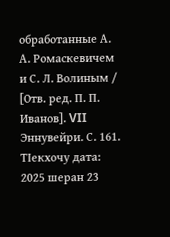обработанные А. А. Ромаскевичем и С. Л. Волиным / [Отв. ред. П. П. Иванов]. VII Эннувейри. С. 161. ТӀекхочу дата: 2025 шеран 23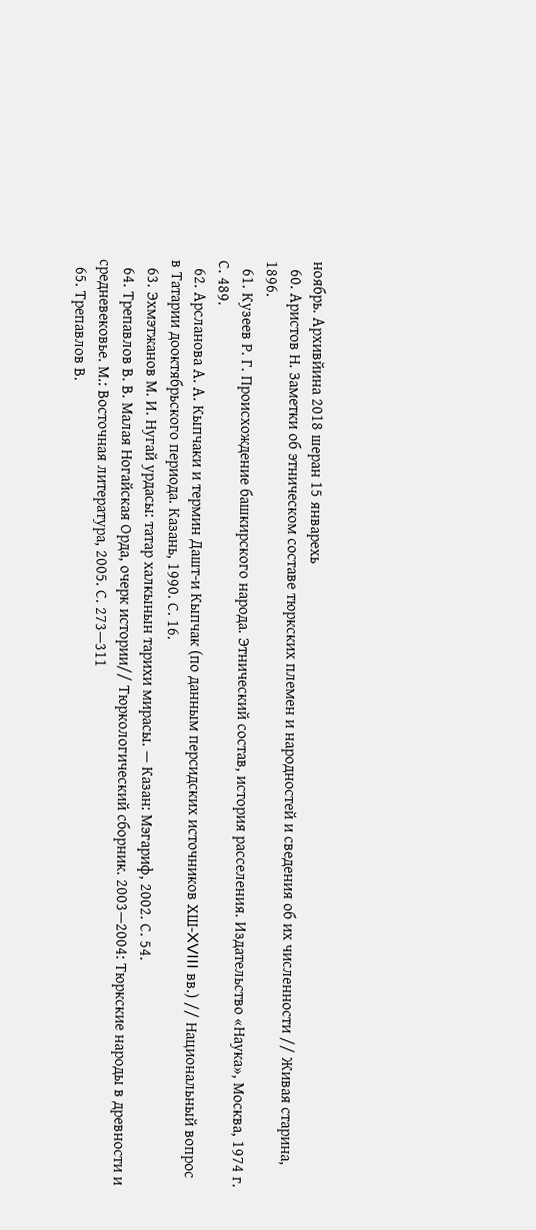ноябрь. Архивйина 2018 шеран 15 январехь
  60. Аристов Н. Заметки об этническом составе тюркских племен и народностей и сведения об их численности // Живая старина, 1896.
  61. Кузеев Р. Г. Происхождение башкирского народа. Этнический состав, история расселения. Издательство «Наука», Москва, 1974 г. С. 489.
  62. Арсланова А. А. Кыпчаки и термин Дашт-и Кыпчак (по данным персидских источников ХШ-XVIII вв.) // Национальный вопрос в Татарии дооктябрьского периода. Казань, 1990. С. 16.
  63. Эхмэтжанов М. И. Нугай урдасы: татар халкынын тарихи мирасы. — Казан: Мэгариф, 2002. С. 54.
  64. Трепавлов В. В. Малая Ногайская Орда, очерк истории// Тюркологический сборник. 2003—2004: Тюркские народы в древности и средневековье. М.: Восточная литература, 2005. С. 273—311
  65. Трепавлов В.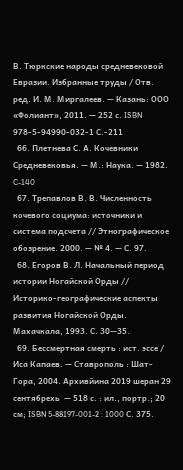В. Тюркские народы средневековой Евразии. Избранные труды / Отв. ред. И. М. Миргалеев. — Казань: ООО «Фолиант», 2011. — 252 с. ISBN 978-5-94990-032-1 С.-211
  66. Плетнева С. А. Кочевники Средневековья. — М.: Наука. — 1982. C-140
  67. Трепавлов В. В. Численность кочевого социума: источники и система подсчета // Этнографическое обозрение. 2000. — № 4. — С. 97.
  68. Егоров В. Л. Начальный период истории Ногайской Орды // Историко-географические аспекты развития Ногайской Орды. Махачкала, 1993. С. 30—35.
  69. Бессмертная смерть : ист. эссе / Иса Капаев. — Ставрополь : Шат-Гора, 2004. Архивйина 2019 шеран 29 сентябрехь  — 518 с. : ил., портр.; 20 см; ISBN 5-88197-001-2 : 1000 С. 375.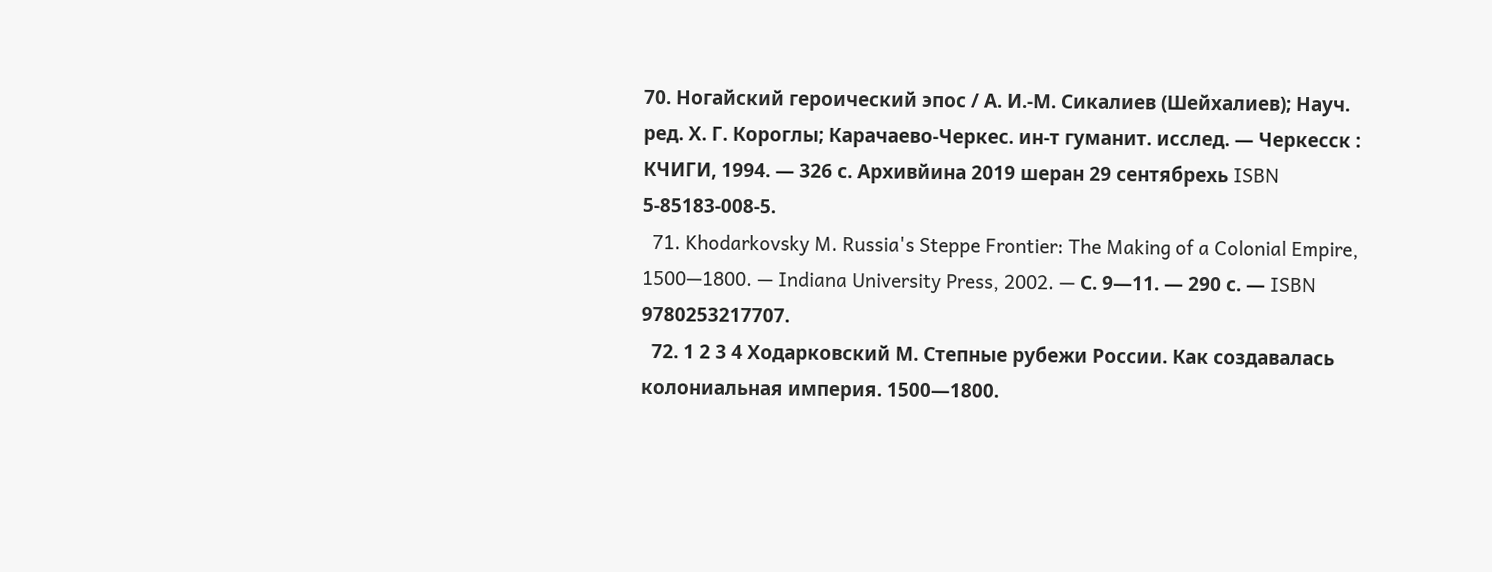70. Ногайский героический эпос / А. И.-М. Сикалиев (Шейхалиев); Науч. ред. Х. Г. Короглы; Карачаево-Черкес. ин-т гуманит. исслед. — Черкесск : КЧИГИ, 1994. — 326 с. Архивйина 2019 шеран 29 сентябрехь ISBN 5-85183-008-5.
  71. Khodarkovsky M. Russia's Steppe Frontier: The Making of a Colonial Empire, 1500—1800. — Indiana University Press, 2002. — С. 9—11. — 290 с. — ISBN 9780253217707.
  72. 1 2 3 4 Ходарковский М. Степные рубежи России. Как создавалась колониальная империя. 1500—1800.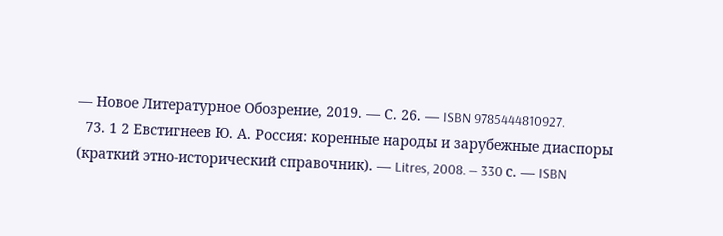— Новое Литературное Обозрение, 2019. — С. 26. — ISBN 9785444810927.
  73. 1 2 Евстигнеев Ю. А. Россия: коренные народы и зарубежные диаспоры (краткий этно-исторический справочник). — Litres, 2008. — 330 с. — ISBN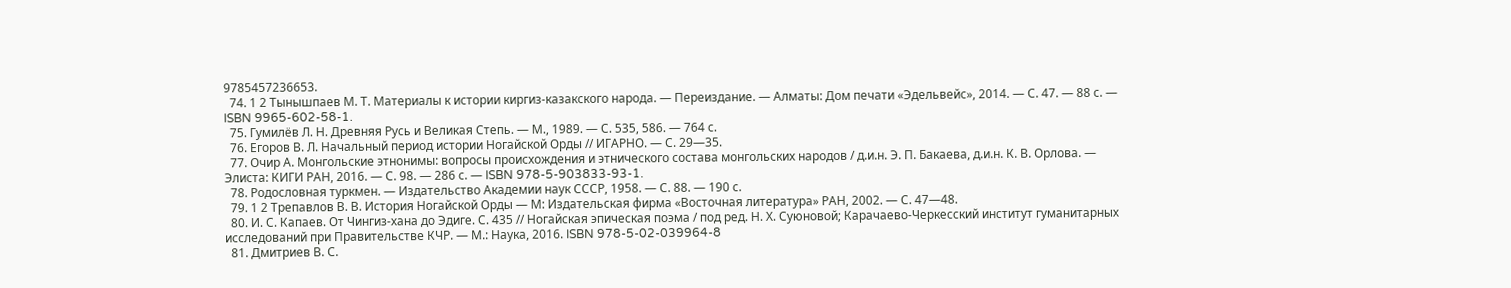9785457236653.
  74. 1 2 Тынышпаев М. Т. Материалы к истории киргиз-казакского народа. — Переиздание. — Алматы: Дом печати «Эдельвейс», 2014. — С. 47. — 88 с. — ISBN 9965-602-58-1.
  75. Гумилёв Л. Н. Древняя Русь и Великая Степь. — М., 1989. — С. 535, 586. — 764 с.
  76. Егоров В. Л. Начальный период истории Ногайской Орды // ИГАРНО. — С. 29—35.
  77. Очир А. Монгольские этнонимы: вопросы происхождения и этнического состава монгольских народов / д.и.н. Э. П. Бакаева, д.и.н. К. В. Орлова. — Элиста: КИГИ РАН, 2016. — С. 98. — 286 с. — ISBN 978-5-903833-93-1.
  78. Родословная туркмен. — Издательство Академии наук СССР, 1958. — С. 88. — 190 с.
  79. 1 2 Трепавлов В. В. История Ногайской Орды — М: Издательская фирма «Восточная литература» РАН, 2002. — С. 47—48.
  80. И. С. Капаев. От Чингиз-хана до Эдиге. С. 435 // Ногайская эпическая поэма / под ред. Н. Х. Суюновой; Карачаево-Черкесский институт гуманитарных исследований при Правительстве КЧР. — М.: Наука, 2016. ISBN 978-5-02-039964-8
  81. Дмитриев В. С.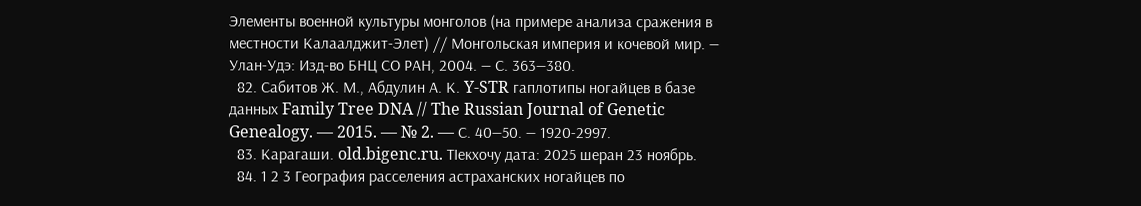Элементы военной культуры монголов (на примере анализа сражения в местности Калаалджит-Элет) // Монгольская империя и кочевой мир. — Улан-Удэ: Изд-во БНЦ СО РАН, 2004. — С. 363—380.
  82. Сабитов Ж. М., Абдулин А. К. Y-STR гаплотипы ногайцев в базе данных Family Tree DNA // The Russian Journal of Genetic Genealogy. — 2015. — № 2. — С. 40—50. — 1920-2997.
  83. Карагаши. old.bigenc.ru. ТӀекхочу дата: 2025 шеран 23 ноябрь.
  84. 1 2 3 География расселения астраханских ногайцев по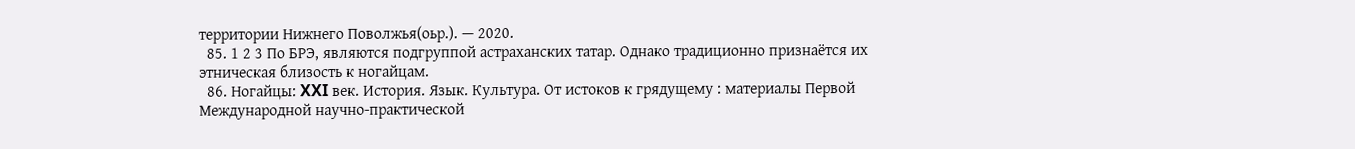территории Нижнего Поволжья(оьр.). — 2020.
  85. 1 2 3 По БРЭ, являются подгруппой астраханских татар. Однако традиционно признаётся их этническая близость к ногайцам.
  86. Ногайцы: XXI век. История. Язык. Культура. От истоков к грядущему : материалы Первой Международной научно-практической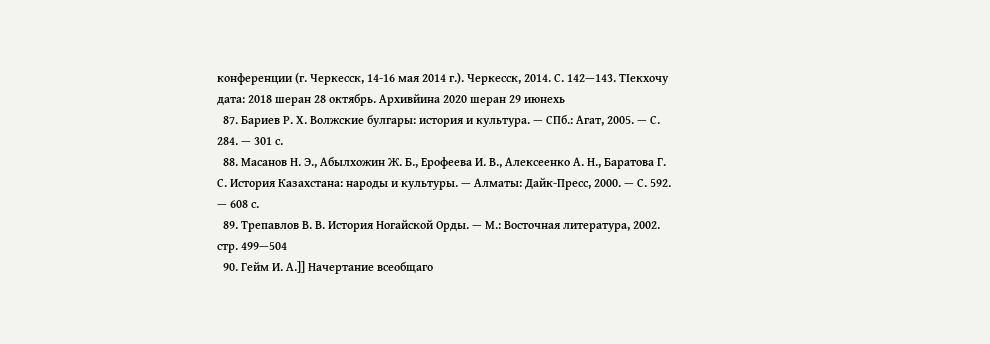конференции (г. Черкесск, 14-16 мая 2014 г.). Черкесск, 2014. С. 142—143. ТӀекхочу дата: 2018 шеран 28 октябрь. Архивйина 2020 шеран 29 июнехь
  87. Бариев Р. Х. Волжские булгары: история и культура. — СПб.: Агат, 2005. — С. 284. — 301 с.
  88. Масанов Н. Э., Абылхожин Ж. Б., Ерофеева И. В., Алексеенко А. Н., Баратова Г. С. История Казахстана: народы и культуры. — Алматы: Дайк-Пресс, 2000. — С. 592. — 608 с.
  89. Трепавлов В. В. История Ногайской Орды. — М.: Восточная литература, 2002. стр. 499—504
  90. Гейм И. А.]] Начертание всеобщаго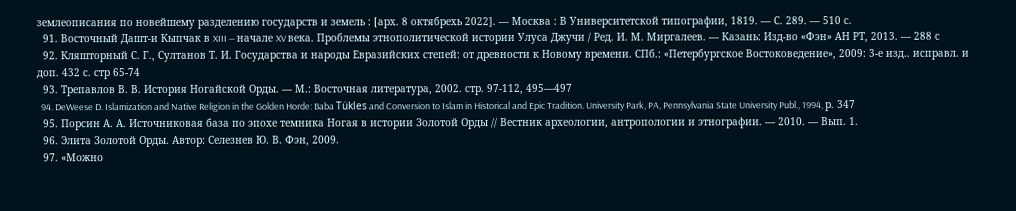землеописания по новейшему разделению государств и земель : [арх. 8 октябрехь 2022]. — Москва : В Университетской типографии, 1819. — С. 289. — 510 с.
  91. Восточный Дашт-и Кыпчак в XIII — начале XV века. Проблемы этнополитической истории Улуса Джучи / Ред. И. М. Миргалеев. — Казань: Изд-во «Фэн» АН РТ, 2013. — 288 с
  92. Кляшторный С. Г., Султанов Т. И. Государства и народы Евразийских степей: от древности к Новому времени. СПб.: «Петербургское Востоковедение», 2009: 3-е изд.. исправл. и доп. 432 с. стр 65-74
  93. Трепавлов В. В. История Ногайской Орды. — М.: Восточная литература, 2002. стр. 97-112, 495—497
  94. DeWeese D. Islamization and Native Religion in the Golden Horde: Baba Tükles and Conversion to Islam in Historical and Epic Tradition. University Park, PA, Pennsylvania State University Publ., 1994, р. 347
  95. Порсин А. А. Источниковая база по эпохе темника Ногая в истории Золотой Орды // Вестник археологии, антропологии и этнографии. — 2010. — Вып. 1.
  96. Элита Золотой Орды. Автор: Селезнев Ю. В. Фэн, 2009.
  97. «Можно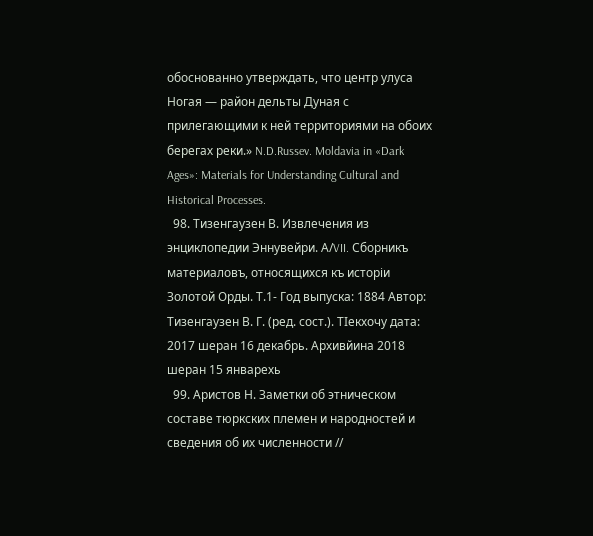обоснованно утверждать, что центр улуса Ногая — район дельты Дуная с прилегающими к ней территориями на обоих берегах реки.» N.D.Russev. Moldavia in «Dark Ages»: Materials for Understanding Cultural and Historical Processes.
  98. Тизенгаузен В. Извлечения из энциклопедии Эннувейри. А/VII. Сборникъ материаловъ, относящихся къ исторіи Золотой Орды. Т.1- Год выпуска: 1884 Автор: Тизенгаузен В. Г. (ред. сост.). ТӀекхочу дата: 2017 шеран 16 декабрь. Архивйина 2018 шеран 15 январехь
  99. Аристов Н. Заметки об этническом составе тюркских племен и народностей и сведения об их численности //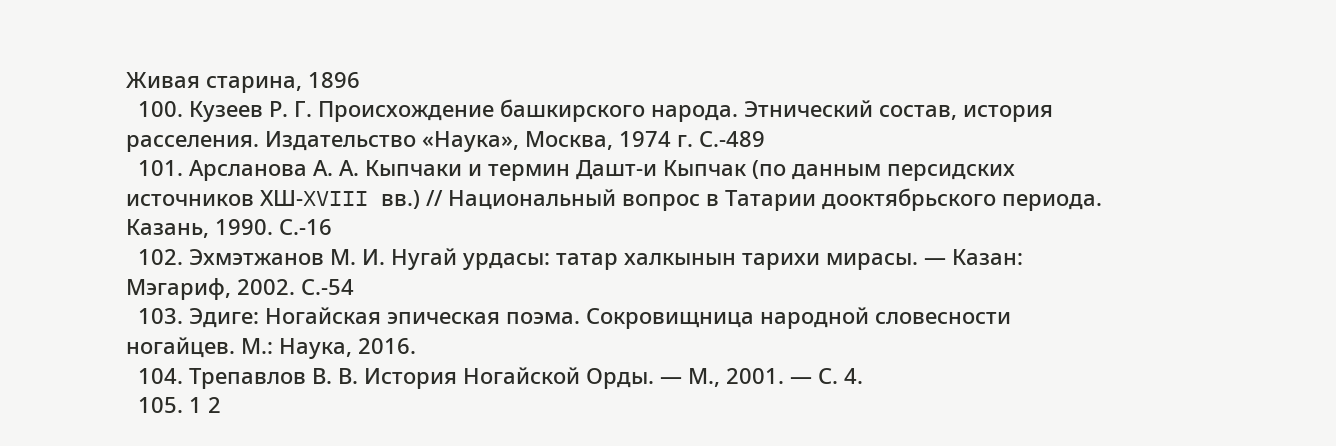Живая старина, 1896
  100. Кузеев Р. Г. Происхождение башкирского народа. Этнический состав, история расселения. Издательство «Наука», Москва, 1974 г. С.-489
  101. Арсланова А. А. Кыпчаки и термин Дашт-и Кыпчак (по данным персидских источников ХШ-XVIII вв.) // Национальный вопрос в Татарии дооктябрьского периода. Казань, 1990. С.-16
  102. Эхмэтжанов М. И. Нугай урдасы: татар халкынын тарихи мирасы. — Казан: Мэгариф, 2002. С.-54
  103. Эдиге: Ногайская эпическая поэма. Сокровищница народной словесности ногайцев. М.: Наука, 2016.
  104. Трепавлов В. В. История Ногайской Орды. — М., 2001. — С. 4.
  105. 1 2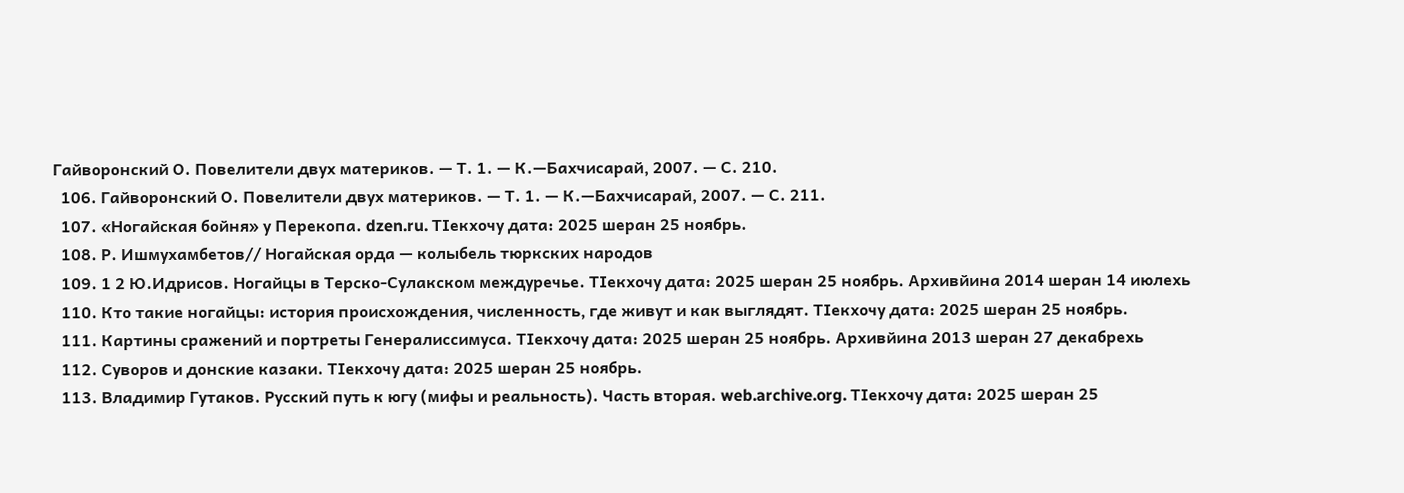Гайворонский О. Повелители двух материков. — Т. 1. — К.—Бахчисарай, 2007. — С. 210.
  106. Гайворонский О. Повелители двух материков. — Т. 1. — К.—Бахчисарай, 2007. — С. 211.
  107. «Ногайская бойня» у Перекопа. dzen.ru. ТӀекхочу дата: 2025 шеран 25 ноябрь.
  108. Р. Ишмухамбетов// Ногайская орда — колыбель тюркских народов
  109. 1 2 Ю.Идрисов. Ногайцы в Терско-Сулакском междуречье. ТӀекхочу дата: 2025 шеран 25 ноябрь. Архивйина 2014 шеран 14 июлехь
  110. Кто такие ногайцы: история происхождения, численность, где живут и как выглядят. ТӀекхочу дата: 2025 шеран 25 ноябрь.
  111. Картины сражений и портреты Генералиссимуса. ТӀекхочу дата: 2025 шеран 25 ноябрь. Архивйина 2013 шеран 27 декабрехь
  112. Суворов и донские казаки. ТӀекхочу дата: 2025 шеран 25 ноябрь.
  113. Владимир Гутаков. Русский путь к югу (мифы и реальность). Часть вторая. web.archive.org. ТӀекхочу дата: 2025 шеран 25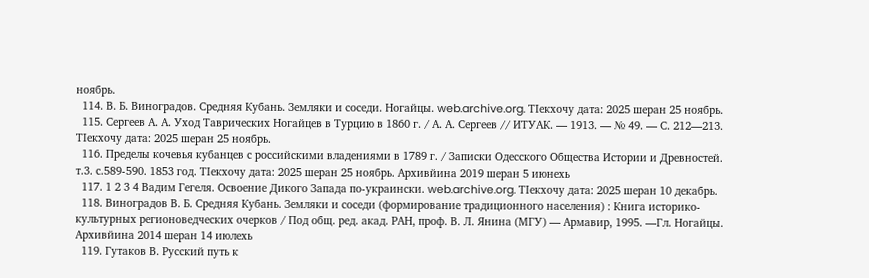ноябрь.
  114. В. Б. Виноградов. Средняя Кубань. Земляки и соседи. Ногайцы. web.archive.org. ТӀекхочу дата: 2025 шеран 25 ноябрь.
  115. Сергеев А. А. Уход Таврических Ногайцев в Турцию в 1860 г. / А. А. Сергеев // ИТУАК. — 1913. — № 49. — С. 212—213. ТӀекхочу дата: 2025 шеран 25 ноябрь.
  116. Пределы кочевья кубанцев с российскими владениями в 1789 г. / Записки Одесского Общества Истории и Древностей. т.3. с.589-590. 1853 год. ТӀекхочу дата: 2025 шеран 25 ноябрь. Архивйина 2019 шеран 5 июнехь
  117. 1 2 3 4 Вадим Гегеля. Освоение Дикого Запада по-украински. web.archive.org. ТӀекхочу дата: 2025 шеран 10 декабрь.
  118. Виноградов В. Б. Средняя Кубань. Земляки и соседи (формирование традиционного населения) : Книга историко-культурных регионоведческих очерков / Под общ. ред. акад. РАН, проф. В. Л. Янина (МГУ) — Армавир, 1995. —Гл. Ногайцы. Архивйина 2014 шеран 14 июлехь
  119. Гутаков В. Русский путь к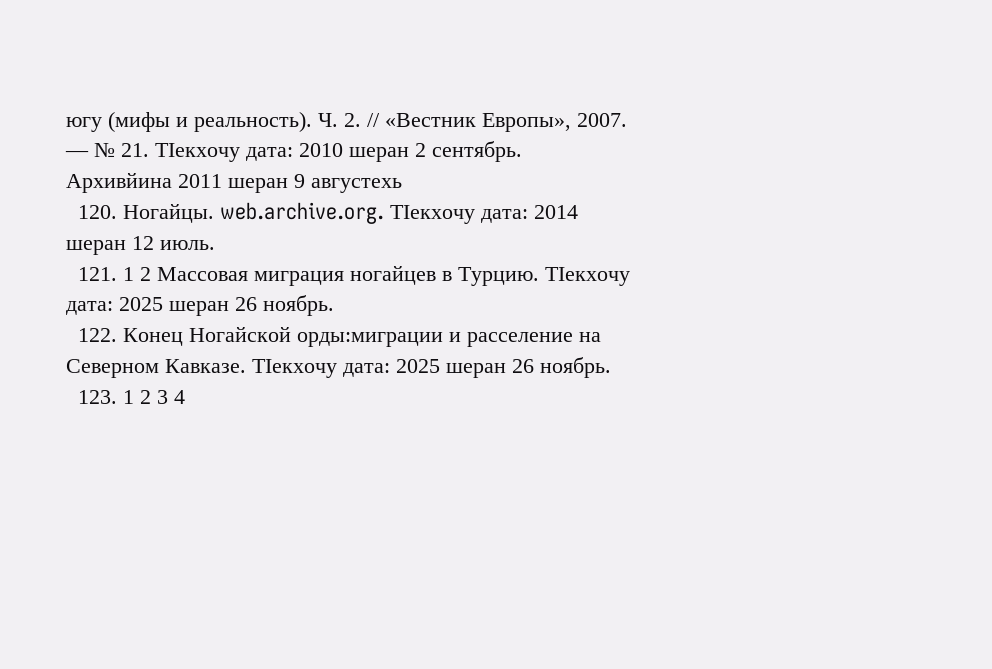югу (мифы и реальность). Ч. 2. // «Вестник Европы», 2007. — № 21. ТӀекхочу дата: 2010 шеран 2 сентябрь. Архивйина 2011 шеран 9 августехь
  120. Ногайцы. web.archive.org. ТӀекхочу дата: 2014 шеран 12 июль.
  121. 1 2 Массовая миграция ногайцев в Турцию. ТӀекхочу дата: 2025 шеран 26 ноябрь.
  122. Конец Ногайской орды:миграции и расселение на Северном Кавказе. ТӀекхочу дата: 2025 шеран 26 ноябрь.
  123. 1 2 3 4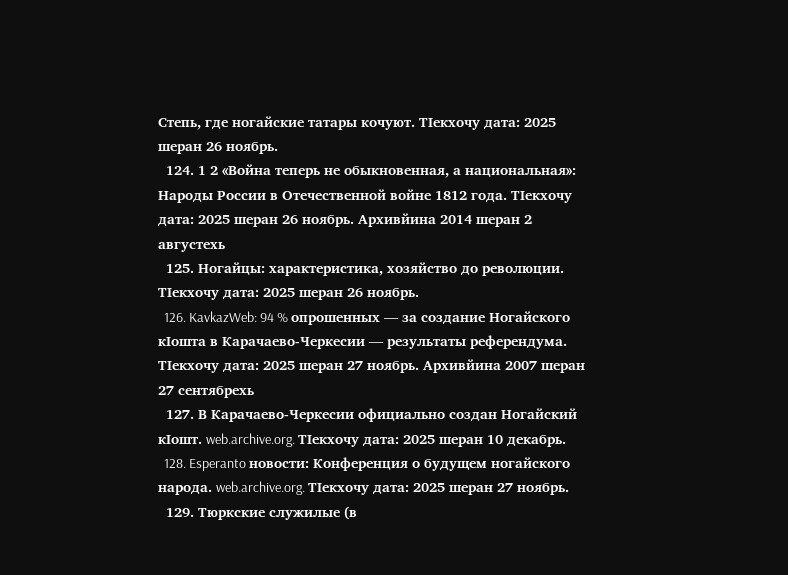Степь, где ногайские татары кочуют. ТӀекхочу дата: 2025 шеран 26 ноябрь.
  124. 1 2 «Война теперь не обыкновенная, а национальная»: Народы России в Отечественной войне 1812 года. ТӀекхочу дата: 2025 шеран 26 ноябрь. Архивйина 2014 шеран 2 августехь
  125. Ногайцы: характеристика, хозяйство до революции. ТӀекхочу дата: 2025 шеран 26 ноябрь.
  126. KavkazWeb: 94 % опрошенных — за создание Ногайского кӀошта в Карачаево-Черкесии — результаты референдума. ТӀекхочу дата: 2025 шеран 27 ноябрь. Архивйина 2007 шеран 27 сентябрехь
  127. В Карачаево-Черкесии официально создан Ногайский кӀошт. web.archive.org. ТӀекхочу дата: 2025 шеран 10 декабрь.
  128. Esperanto новости: Конференция о будущем ногайского народа. web.archive.org. ТӀекхочу дата: 2025 шеран 27 ноябрь.
  129. Тюркские служилые (в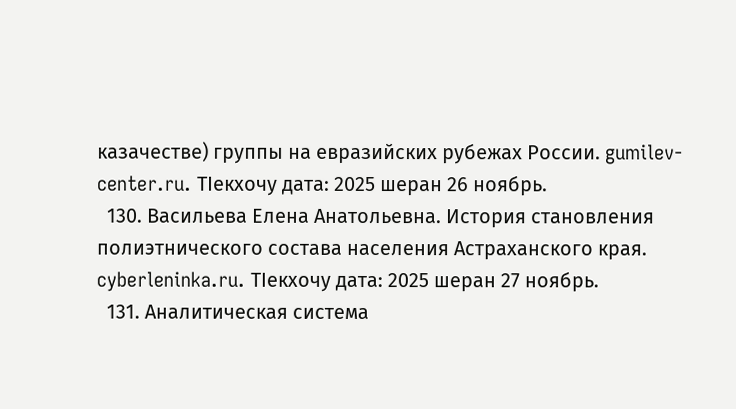казачестве) группы на евразийских рубежах России. gumilev-center.ru. ТӀекхочу дата: 2025 шеран 26 ноябрь.
  130. Васильева Елена Анатольевна. История становления полиэтнического состава населения Астраханского края. cyberleninka.ru. ТӀекхочу дата: 2025 шеран 27 ноябрь.
  131. Аналитическая система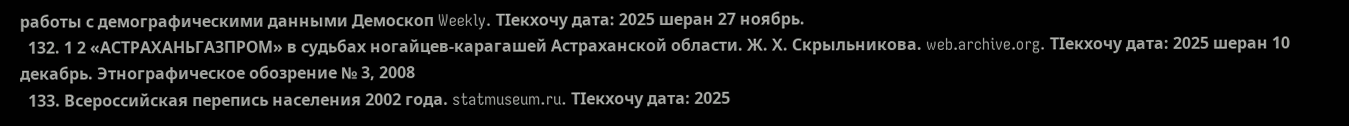работы с демографическими данными Демоскоп Weekly. ТӀекхочу дата: 2025 шеран 27 ноябрь.
  132. 1 2 «АСТРАХАНЬГАЗПРОМ» в судьбах ногайцев-карагашей Астраханской области. Ж. Х. Скрыльникова. web.archive.org. ТӀекхочу дата: 2025 шеран 10 декабрь. Этнографическое обозрение № 3, 2008
  133. Всероссийская перепись населения 2002 года. statmuseum.ru. ТӀекхочу дата: 2025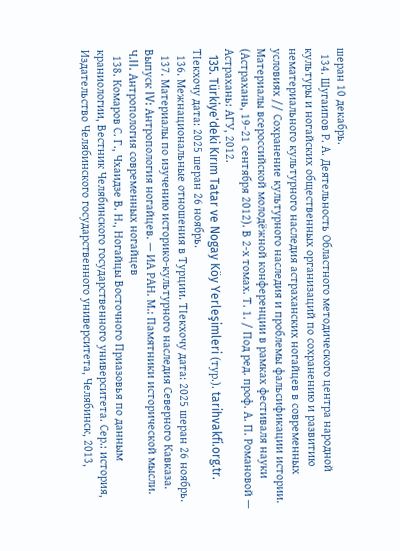шеран 10 декабрь.
  134. Шугаипов Р. А. Деятельность Областного методического центра народной культуры и ногайских общественных организаций по сохранению и развитию нематериального культурного наследия астраханских ногайцев в современных условиях // Сохранение культурного наследия и проблемы фальсификации истории. Материалы всероссийской молодёжной конференции в рамках фестиваля науки (Астрахань, 19−21 сентября 2012). В 2-х томах. Т. 1. / Под ред. проф. А. П. Романовой — Астрахань: АГУ, 2012.
  135. Türkiye'deki Kırım Tatar ve Nogay Köy Yerleşimleri (тур.). tarihvakfi.org.tr. ТӀекхочу дата: 2025 шеран 26 ноябрь.
  136. Межнациональные отношения в Турции. ТӀекхочу дата: 2025 шеран 26 ноябрь.
  137. Материалы по изучению историко-культурного наследия Северного Кавказа. Выпуск IV: Антропология ногайцев. — ИА РАН. М.: Памятники исторической мысли. Ч.II. Антропология современных ногайцев
  138. Комаров С. Г., Чхаидзе В. Н., Ногайцы Восточного Приазовья по данным краниологии, Вестник Челябинского государственного университета. Сер.: история, Издательство Челябинского государственного университета, Челябинск, 2013,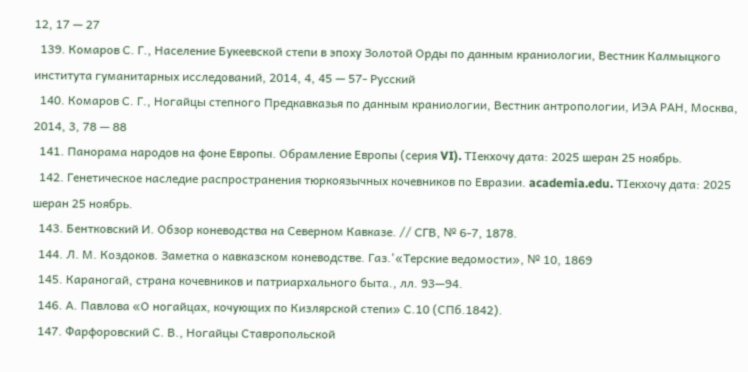12, 17 — 27
  139. Комаров С. Г., Население Букеевской степи в эпоху Золотой Орды по данным краниологии, Вестник Калмыцкого института гуманитарных исследований, 2014, 4, 45 — 57- Русский
  140. Комаров С. Г., Ногайцы степного Предкавказья по данным краниологии, Вестник антропологии, ИЭА РАН, Москва, 2014, 3, 78 — 88
  141. Панорама народов на фоне Европы. Обрамление Европы (серия VI). ТӀекхочу дата: 2025 шеран 25 ноябрь.
  142. Генетическое наследие распространения тюркоязычных кочевников по Евразии. academia.edu. ТӀекхочу дата: 2025 шеран 25 ноябрь.
  143. Бентковский И. Обзор коневодства на Северном Кавказе. // СГВ, № 6-7, 1878.
  144. Л. М. Коздоков. Заметка о кавказском коневодстве. Газ.'«Терские ведомости», № 10, 1869
  145. Караногай, страна кочевников и патриархального быта., лл. 93—94.
  146. А. Павлова «О ногайцах, кочующих по Кизлярской степи» С.10 (СПб.1842).
  147. Фарфоровский С. В., Ногайцы Ставропольской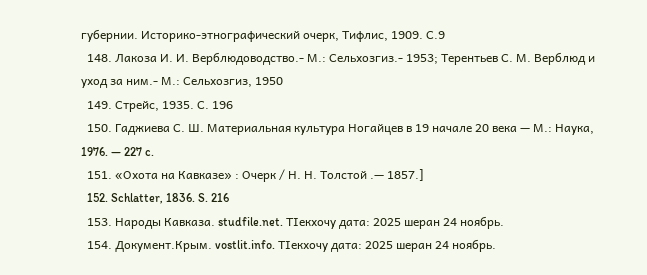губернии. Историко-этнографический очерк, Тифлис, 1909. С.9
  148. Лакоза И. И. Верблюдоводство.- М.: Сельхозгиз.- 1953; Терентьев С. М. Верблюд и уход за ним.- М.: Сельхозгиз, 1950
  149. Стрейс, 1935. С. 196
  150. Гаджиева С. Ш. Материальная культура Ногайцев в 19 начале 20 века — М.: Наука, 1976. — 227 c.
  151. «Охота на Кавказе» : Очерк / Н. Н. Толстой .— 1857.]
  152. Schlatter, 1836. S. 216
  153. Народы Кавказа. studfile.net. ТӀекхочу дата: 2025 шеран 24 ноябрь.
  154. Документ.Крым. vostlit.info. ТӀекхочу дата: 2025 шеран 24 ноябрь.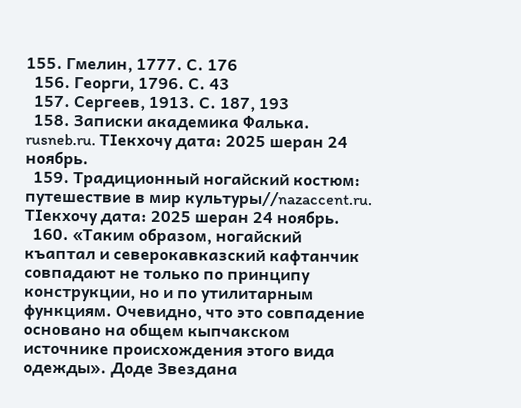155. Гмелин, 1777. С. 176
  156. Георги, 1796. С. 43
  157. Сергеев, 1913. С. 187, 193
  158. Записки академика Фалька. rusneb.ru. ТӀекхочу дата: 2025 шеран 24 ноябрь.
  159. Традиционный ногайский костюм: путешествие в мир культуры//nazaccent.ru. ТӀекхочу дата: 2025 шеран 24 ноябрь.
  160. «Таким образом, ногайский къаптал и северокавказский кафтанчик совпадают не только по принципу конструкции, но и по утилитарным функциям. Очевидно, что это совпадение основано на общем кыпчакском источнике происхождения этого вида одежды». Доде Звездана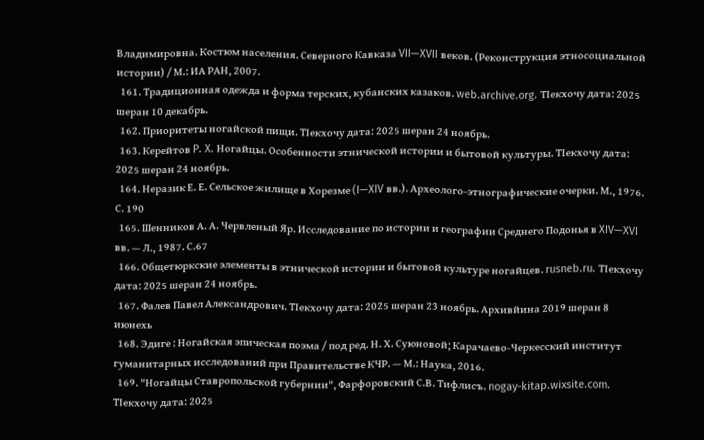Владимировна. Костюм населения. Северного Кавказа VII—XVII веков. (Реконструкция этносоциальной истории) / М.: ИА РАН, 2007.
  161. Традиционная одежда и форма терских, кубанских казаков. web.archive.org. ТӀекхочу дата: 2025 шеран 10 декабрь.
  162. Приоритеты ногайской пищи. ТӀекхочу дата: 2025 шеран 24 ноябрь.
  163. Керейтов P. X. Ногайцы. Особенности этнической истории и бытовой культуры. ТӀекхочу дата: 2025 шеран 24 ноябрь.
  164. Неразик Е. Е. Сельское жилище в Хорезме (I—XIV вв.). Археолого-этнографические очерки. М., 1976. С. 190
  165. Шенников А. А. Червленый Яр. Исследование по истории и географии Среднего Подонья в XIV—XVI вв. — Л., 1987. С.67
  166. Общетюркские элементы в этнической истории и бытовой культуре ногайцев. rusneb.ru. ТӀекхочу дата: 2025 шеран 24 ноябрь.
  167. Фалев Павел Александрович. ТӀекхочу дата: 2025 шеран 23 ноябрь. Архивйина 2019 шеран 8 июнехь
  168. Эдиге : Ногайская эпическая поэма / под ред. Н. Х. Суюновой; Карачаево-Черкесский институт гуманитарных исследований при Правительстве КЧР. — М.: Наука, 2016.
  169. "Ногайцы Ставропольской губернии", Фарфоровский С.В. Тифлисъ. nogay-kitap.wixsite.com. ТӀекхочу дата: 2025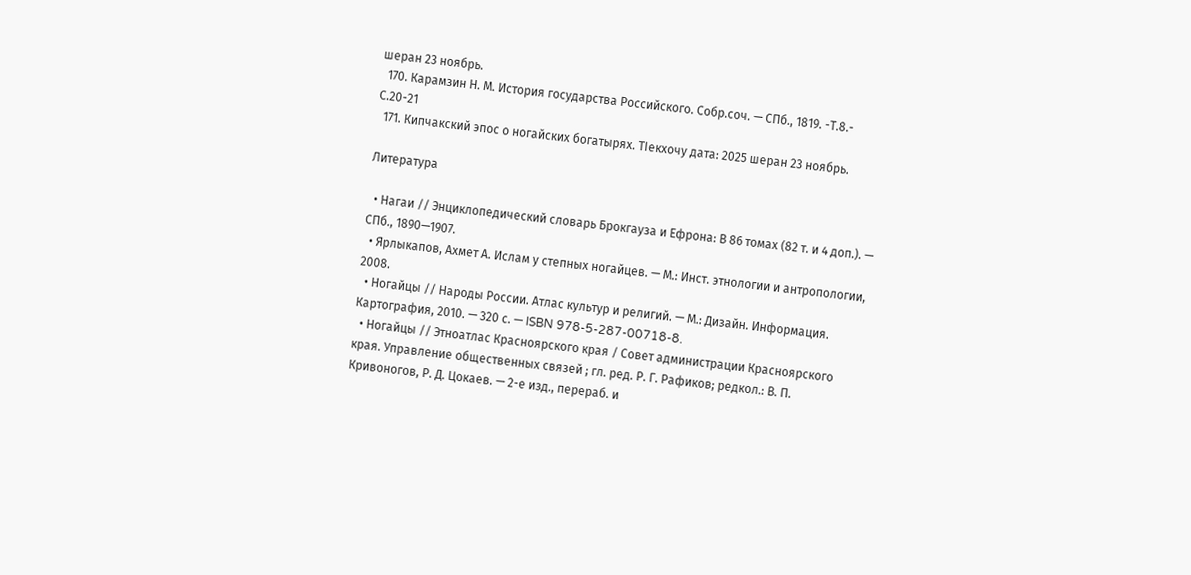шеран 23 ноябрь.
  170. Карамзин Н. М. История государства Российского. Собр.соч. — СПб., 1819. -Т.8.- С.20-21
  171. Кипчакский эпос о ногайских богатырях. ТӀекхочу дата: 2025 шеран 23 ноябрь.

Литература

  • Нагаи // Энциклопедический словарь Брокгауза и Ефрона: В 86 томах (82 т. и 4 доп.). — СПб., 1890—1907.
  • Ярлыкапов, Ахмет А. Ислам у степных ногайцев. — М.: Инст. этнологии и антропологии, 2008.
  • Ногайцы // Народы России. Атлас культур и религий. — М.: Дизайн. Информация. Картография, 2010. — 320 с. — ISBN 978-5-287-00718-8.
  • Ногайцы // Этноатлас Красноярского края / Совет администрации Красноярского края. Управление общественных связей ; гл. ред. Р. Г. Рафиков; редкол.: В. П. Кривоногов, Р. Д. Цокаев. — 2-е изд., перераб. и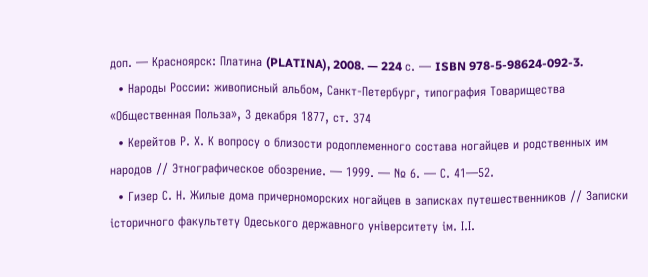доп. — Красноярск: Платина (PLATINA), 2008. — 224 с. — ISBN 978-5-98624-092-3.
  • Народы России: живописный альбом, Санкт-Петербург, типография Товарищества «Общественная Польза», 3 декабря 1877, ст. 374
  • Керейтов Р. Х. К вопросу о близости родоплеменного состава ногайцев и родственных им народов // Этнографическое обозрение. — 1999. — № 6. — С. 41—52.
  • Гизер С. Н. Жилые дома причерноморских ногайцев в записках путешественников // Записки історичного факультету Одеського державного університету ім. І.І.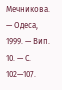Мечникова. — Одеса, 1999. — Вип. 10. — С. 102—107.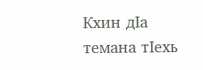Кхин дӀа темана тӀехь